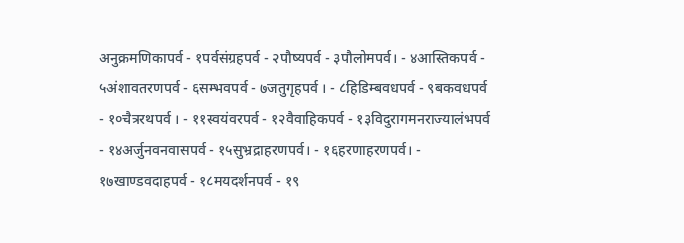अनुक्रमणिकापर्व - १पर्वसंग्रहपर्व - २पौष्यपर्व - ३पौलोमपर्व। - ४आस्तिकपर्व - ५अंशावतरणपर्व - ६सम्भवपर्व - ७जतुगृहपर्व । - ८हिडिम्बवधपर्व - ९बकवधपर्व - १०चैत्ररथपर्व । - ११स्वयंवरपर्व - १२वैवाहिकपर्व - १३विदुरागमनराज्यालंभपर्व - १४अर्जुनवनवासपर्व - १५सुभ्रद्राहरणपर्व। - १६हरणाहरणपर्व। - १७खाण्डवदाहपर्व - १८मयदर्शनपर्व - १९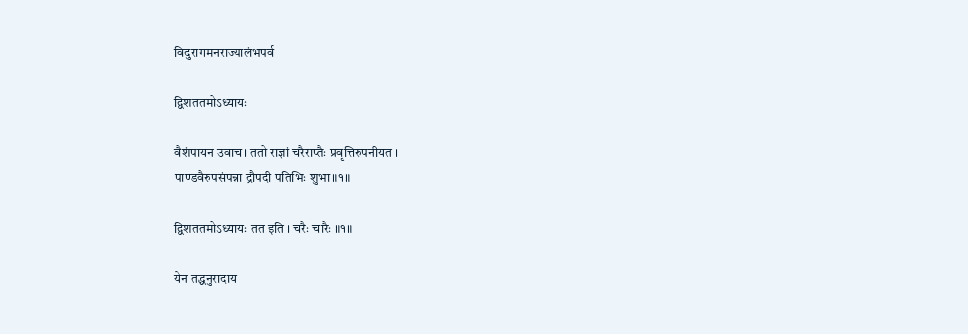विदुरागमनराज्यालंभपर्व

द्विशततमोऽध्यायः

वैशंपायन उवाच। ततो राज्ञां चरैराप्तैः प्रवृत्तिरुपनीयत ।
पाण्डवैरुपसंपन्ना द्रौपदी पतिभिः शुभा॥१॥

द्विशततमोऽध्यायः तत इति । चरैः चारैः ॥१॥

येन तद्धनुरादाय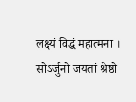लक्ष्यं विद्धं महात्मना ।
सोऽर्जुनो जयतां श्रेष्ठो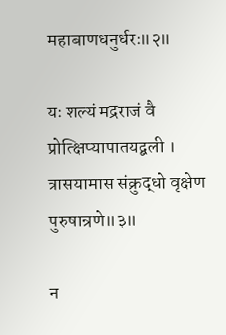महाबाणधनुर्धरः॥२॥

यः शल्यं मद्रराजं वै प्रोत्क्षिप्यापातयद्बली ।
त्रासयामास संक्रुद्धो वृक्षेण पुरुषान्रणे॥३॥

न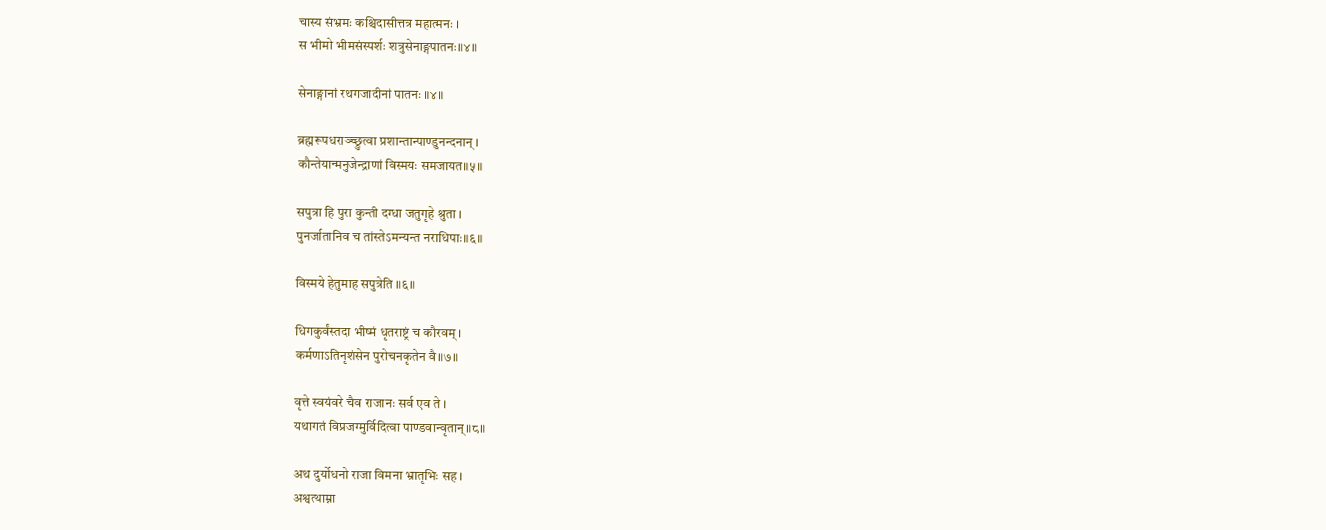चास्य संभ्रमः कश्चिदासीत्तत्र महात्मनः ।
स भीमो भीमसंस्पर्शः शत्रुसेनाङ्गपातनः॥४॥

सेनाङ्गानां रथगजादीनां पातनः ॥४॥

ब्रह्मरूपधराञ्च्छ्रुत्वा प्रशान्तान्पाण्डुनन्दनान् ।
कौन्तेयान्मनुजेन्द्राणां विस्मयः समजायत॥५॥

सपुत्रा हि पुरा कुन्ती दग्धा जतुगृहे श्रुता ।
पुनर्जातानिव च तांस्तेऽमन्यन्त नराधिपाः॥६॥

विस्मये हेतुमाह सपुत्रेति ॥६॥

धिगकुर्वंस्तदा भीष्मं धृतराष्ट्रं च कौरवम् ।
कर्मणाऽतिनृशंसेन पुरोचनकृतेन वै॥७॥

वृत्ते स्वयंवरे चैव राजानः सर्व एव ते ।
यथागतं विप्रजग्मुर्विदित्वा पाण्डवान्वृतान्॥८॥

अथ दुर्योधनो राजा विमना भ्रातृभिः सह ।
अश्वत्थाम्ना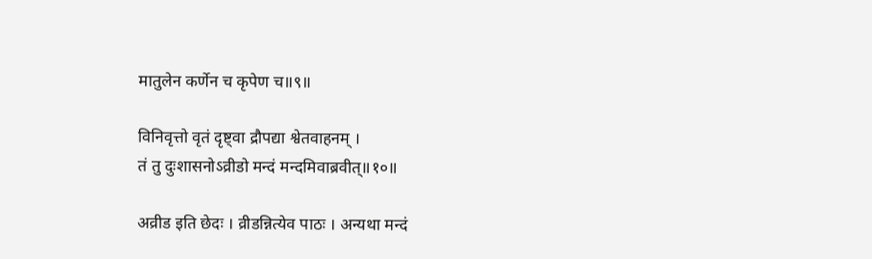मातुलेन कर्णेन च कृपेण च॥९॥

विनिवृत्तो वृतं दृष्ट्वा द्रौपद्या श्वेतवाहनम् ।
तं तु दुःशासनोऽव्रीडो मन्दं मन्दमिवाब्रवीत्॥१०॥

अव्रीड इति छेदः । व्रीडन्नित्येव पाठः । अन्यथा मन्दं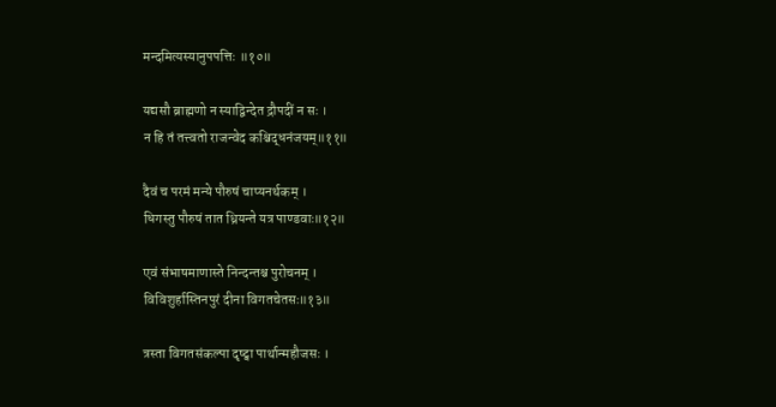मन्दमित्यस्यानुपपत्तिः ॥१०॥

यद्यसौ ब्राह्मणो न स्याद्विन्देत द्रौपदीं न सः ।
न हि तं तत्त्वतो राजन्वेद कश्चिद्धनंजयम्॥११॥

दैवं च परमं मन्ये पौरुषं चाप्यनर्थकम् ।
धिगस्तु पौरुषं तात ध्रियन्ते यत्र पाण्डवाः॥१२॥

एवं संभाषमाणास्ते निन्दन्तश्च पुरोचनम् ।
विविशुर्हास्तिनपुरं दीना विगतचेतसः॥१३॥

त्रस्ता विगतसंकल्पा दृष्ट्वा पार्थान्महौजसः ।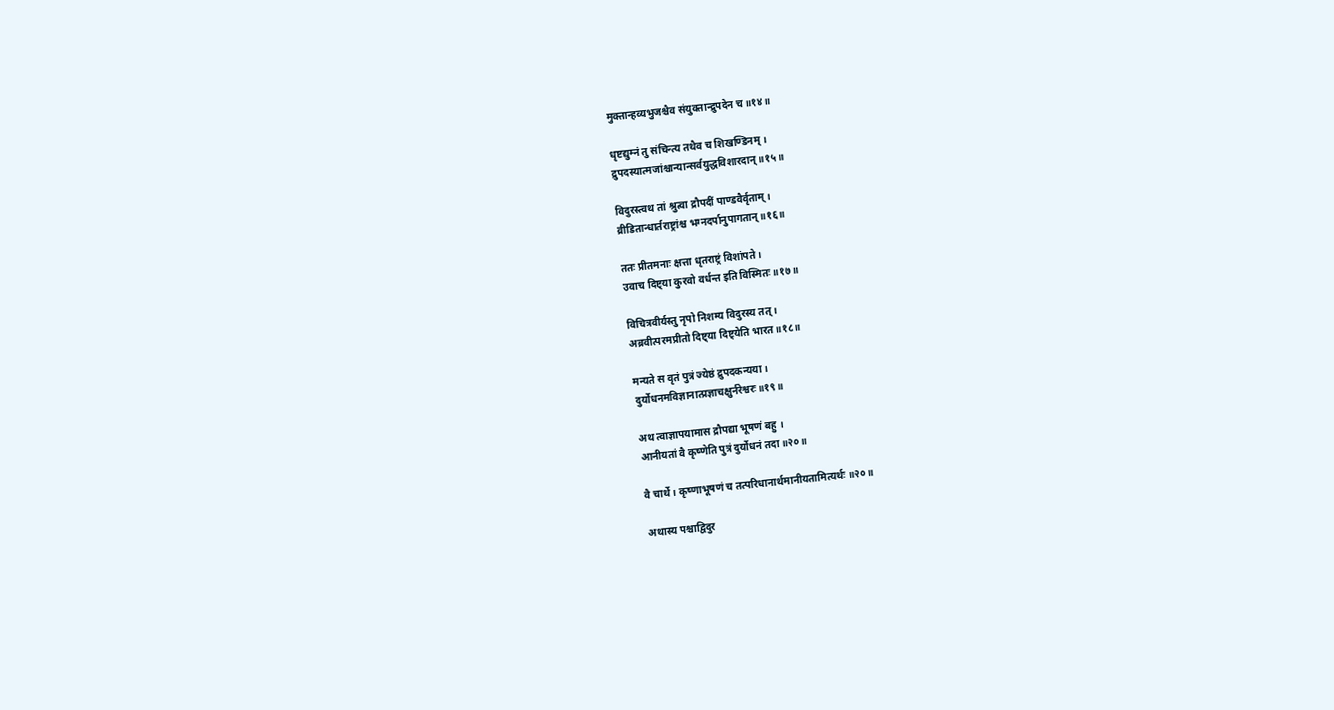मुक्तान्हव्यभुजश्चैव संयुक्तान्द्रुपदेन च॥१४॥

धृष्टद्युम्नं तु संचिन्त्य तथैव च शिखण्डिनम् ।
द्रुपदस्यात्मजांश्चान्यान्सर्वयुद्धविशारदान्॥१५॥

विदुरस्त्वथ तां श्रुत्वा द्रौपदीं पाण्डवैर्वृताम् ।
व्रीडितान्धार्तराष्ट्रांश्च भग्नदर्पानुपागतान्॥१६॥

ततः प्रीतमनाः क्षत्ता धृतराष्ट्रं विशांपते ।
उवाच दिष्ट्या कुरवो वर्धन्त इति विस्मितः॥१७॥

विचित्रवीर्यस्तु नृपो निशम्य विदुरस्य तत् ।
अब्रवीत्परमप्रीतो दिष्ट्या दिष्ट्येति भारत॥१८॥

मन्यते स वृतं पुत्रं ज्येष्ठं द्रुपदकन्यया ।
दुर्योधनमविज्ञानात्प्रज्ञाचक्षुर्नरेश्वरः॥१९॥

अथ त्वाज्ञापयामास द्रौपद्या भूषणं बहु ।
आनीयतां वै कृष्णेति पुत्रं दुर्योधनं तदा॥२०॥

वै चार्थे । कृष्णाभूषणं च तत्परिधानार्थमानीयतामित्यर्थः ॥२०॥

अथास्य पश्चाद्विदुर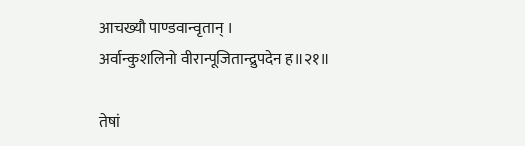आचख्यौ पाण्डवान्वृतान् ।
अर्वान्कुशलिनो वीरान्पूजितान्द्रुपदेन ह॥२१॥

तेषां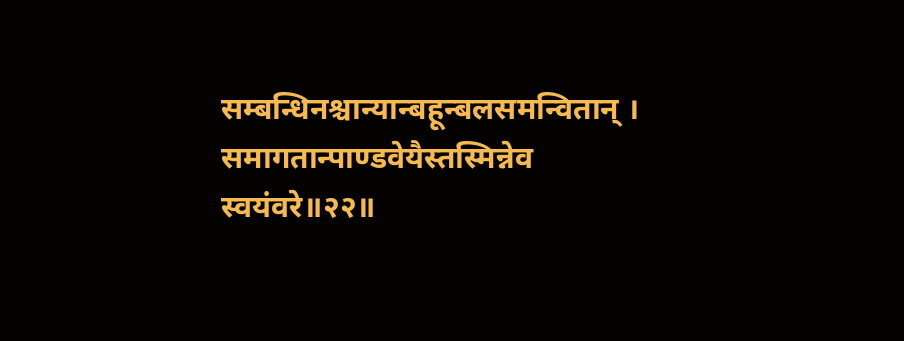सम्बन्धिनश्चान्यान्बहून्बलसमन्वितान् ।
समागतान्पाण्डवेयैस्तस्मिन्नेव स्वयंवरे॥२२॥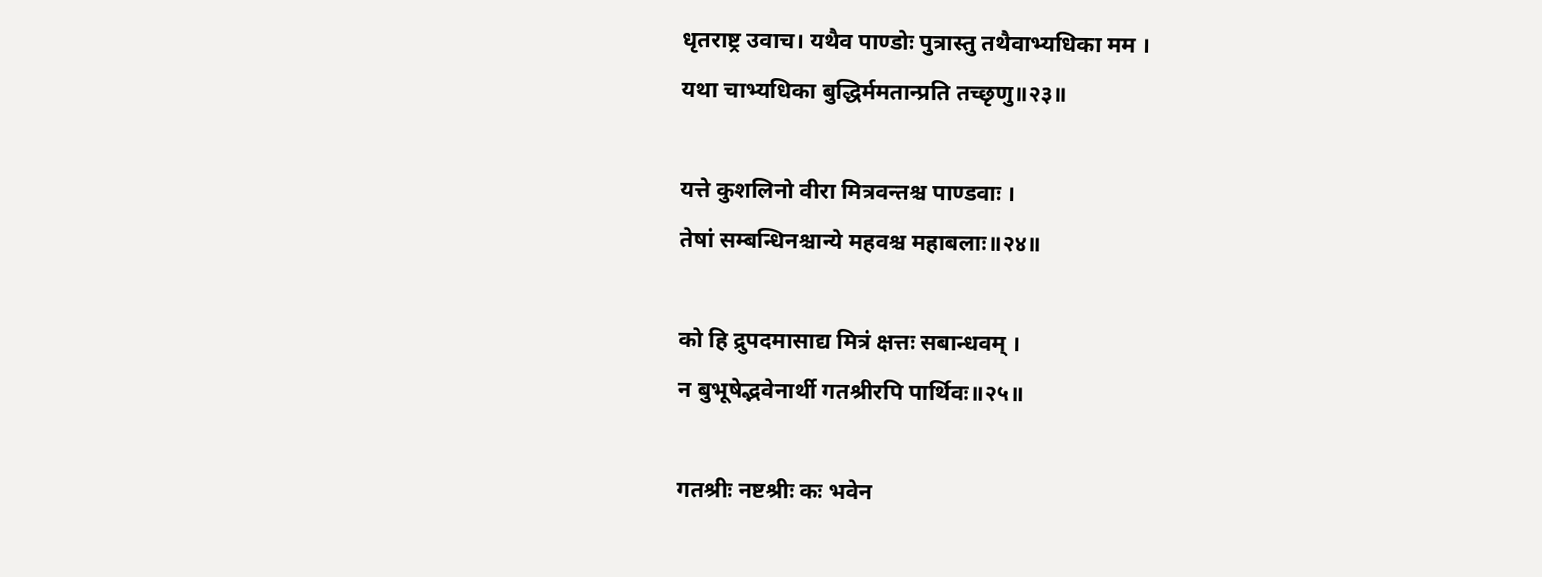धृतराष्ट्र उवाच। यथैव पाण्डोः पुत्रास्तु तथैवाभ्यधिका मम ।
यथा चाभ्यधिका बुद्धिर्ममतान्प्रति तच्छृणु॥२३॥

यत्ते कुशलिनो वीरा मित्रवन्तश्च पाण्डवाः ।
तेषां सम्बन्धिनश्चान्ये महवश्च महाबलाः॥२४॥

को हि द्रुपदमासाद्य मित्रं क्षत्तः सबान्धवम् ।
न बुभूषेद्भवेनार्थी गतश्रीरपि पार्थिवः॥२५॥

गतश्रीः नष्टश्रीः कः भवेन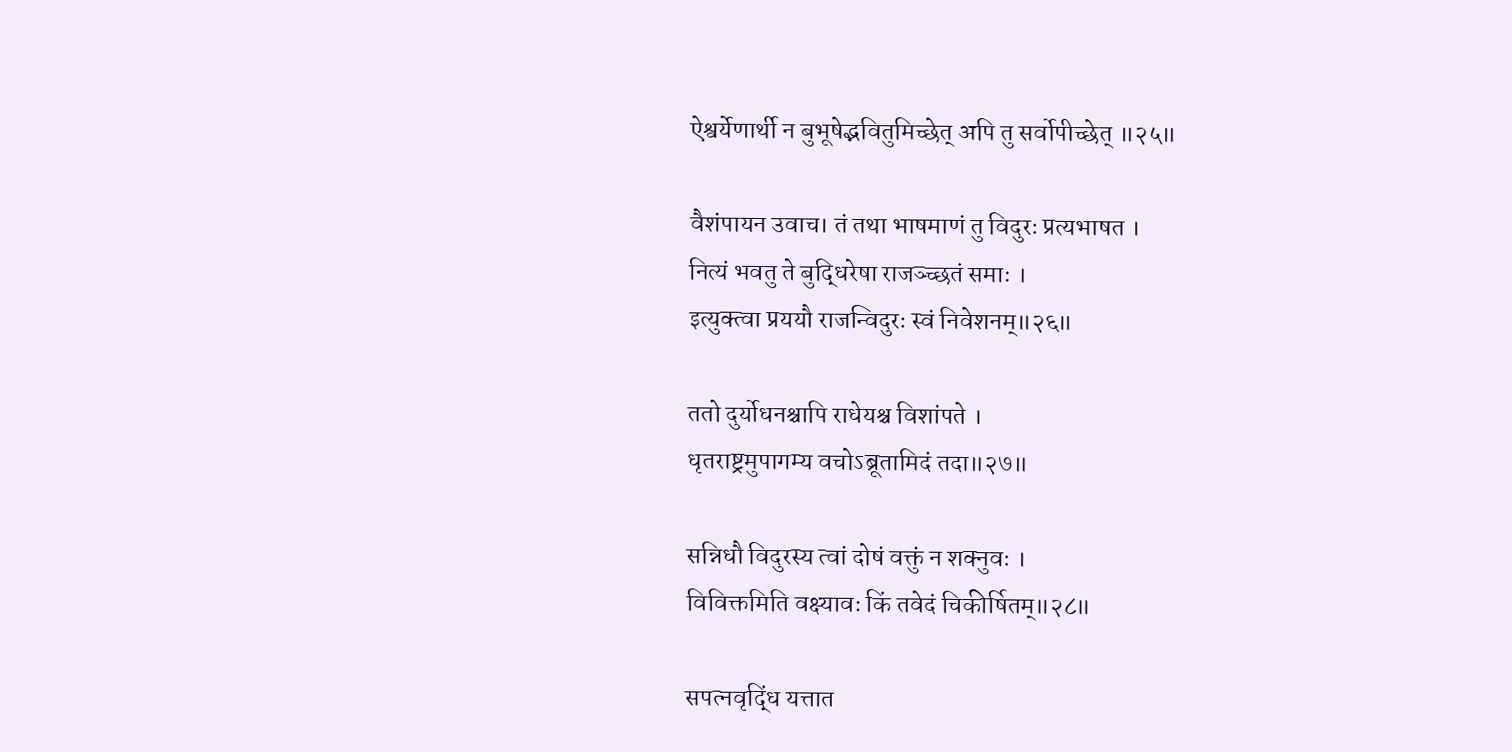ऐश्वर्येणार्थी न बुभूषेद्भवितुमिच्छेत् अपि तु सर्वोपीच्छेत् ॥२५॥

वैशंपायन उवाच। तं तथा भाषमाणं तु विदुरः प्रत्यभाषत ।
नित्यं भवतु ते बुद्धिरेषा राजञ्च्छतं समाः ।
इत्युक्त्वा प्रययौ राजन्विदुरः स्वं निवेशनम्॥२६॥

ततो दुर्योधनश्चापि राधेयश्च विशांपते ।
धृतराष्ट्रमुपागम्य वचोऽब्रूतामिदं तदा॥२७॥

सन्निधौ विदुरस्य त्वां दोषं वक्तुं न शक्नुवः ।
विविक्तमिति वक्ष्यावः किं तवेदं चिकीर्षितम्॥२८॥

सपत्नवृद्धिं यत्तात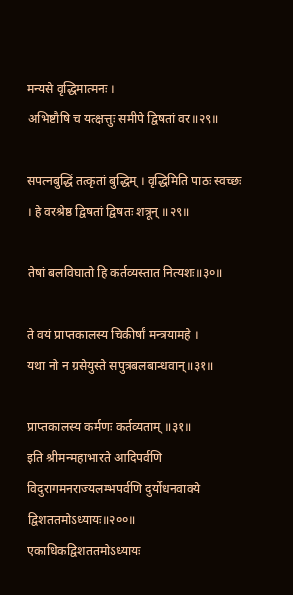मन्यसे वृद्धिमात्मनः ।
अभिष्टौषि च यत्क्षत्तुः समीपे द्विषतां वर॥२९॥

सपत्नबुद्धिं तत्कृतां बुद्धिम् । वृद्धिमिति पाठः स्वच्छः । हे वरश्रेष्ठ द्विषतां द्विषतः शत्रून् ॥२९॥

तेषां बलविघातो हि कर्तव्यस्तात नित्यशः॥३०॥

ते वयं प्राप्तकालस्य चिकीर्षां मन्त्रयामहे ।
यथा नो न ग्रसेयुस्ते सपुत्रबलबान्धवान्॥३१॥

प्राप्तकालस्य कर्मणः कर्तव्यताम् ॥३१॥
इति श्रीमन्महाभारते आदिपर्वणि विदुरागमनराज्यलम्भपर्वणि दुर्योधनवाक्ये द्विशततमोऽध्यायः॥२००॥
एकाधिकद्विशततमोऽध्यायः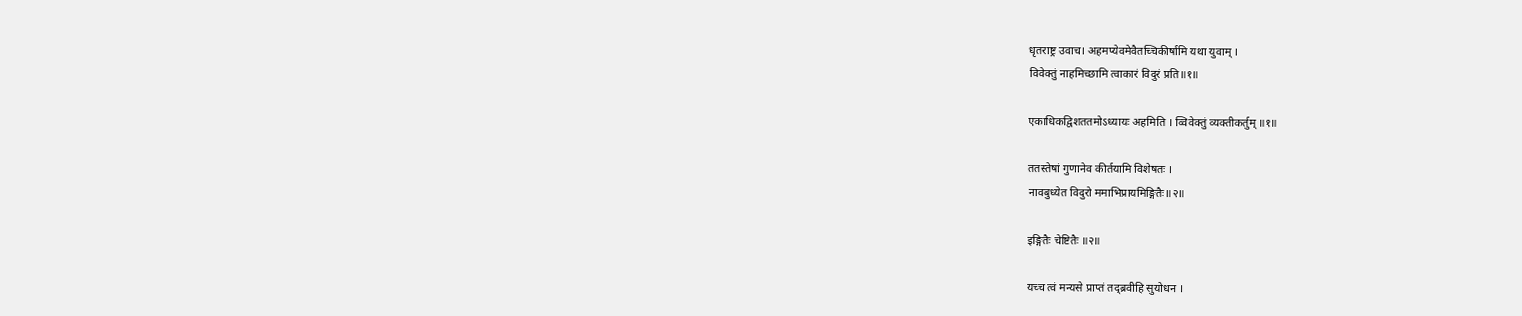धृतराष्ट्र उवाच। अहमप्येवमेवैतच्चिकीर्षामि यथा युवाम् ।
विवेक्तुं नाहमिच्छामि त्वाकारं विदुरं प्रति॥१॥

एकाधिकद्विशततमोऽध्यायः अहमिति । व्विवेक्तुं व्यक्तीकर्तुम् ॥१॥

ततस्तेषां गुणानेव कीर्तयामि विशेषतः ।
नावबुध्येत विदुरो ममाभिप्रायमिङ्गितैः॥२॥

इङ्गितैः चेष्टितैः ॥२॥

यच्च त्वं मन्यसे प्राप्तं तद्ब्रवीहि सुयोधन ।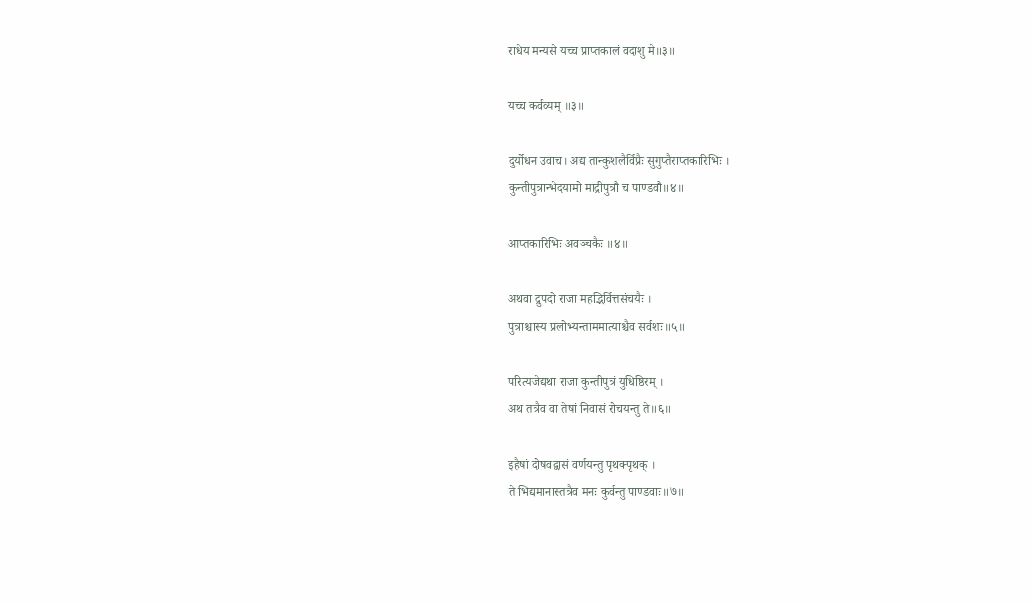राधेय मन्यसे यच्च प्राप्तकालं वदाशु मे॥३॥

यच्च कर्वव्यम् ॥३॥

दुर्योधन उवाच। अद्य तान्कुशलैर्विप्रैः सुगुप्तैराप्तकारिभिः ।
कुन्तीपुत्रान्भेदयामो माद्रीपुत्रौ च पाण्डवौ॥४॥

आप्तकारिभिः अवञ्चकैः ॥४॥

अथवा द्रुपदो राजा महद्भिर्वित्तसंचयैः ।
पुत्राश्चास्य प्रलोभ्यन्ताममात्याश्चैव सर्वशः॥५॥

परित्यजेद्यथा राजा कुन्तीपुत्रं युधिष्ठिरम् ।
अथ तत्रैव वा तेषां निवासं रोचयन्तु ते॥६॥

इहैषां दोषवद्वासं वर्णयन्तु पृथक्पृथक् ।
ते भिद्यमानास्तत्रैव मनः कुर्वन्तु पाण्डवाः॥७॥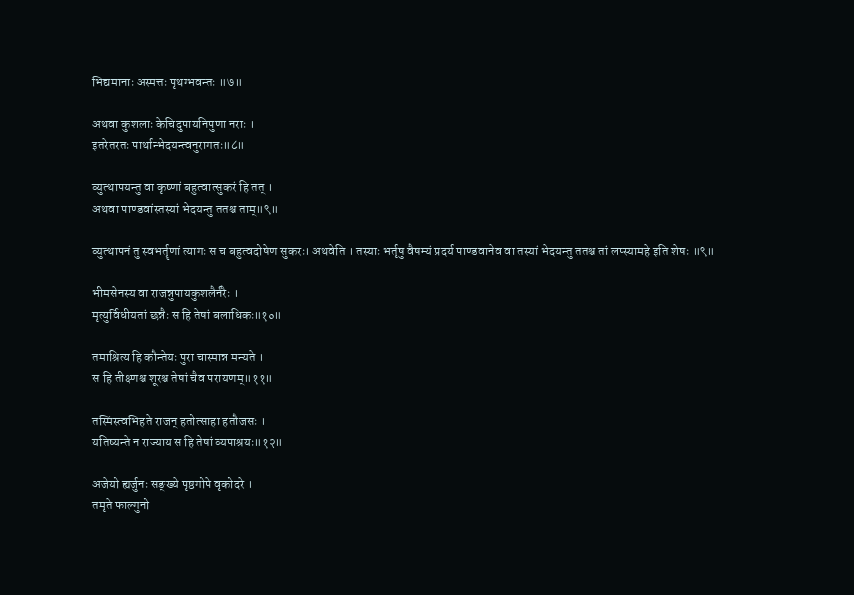भिद्यमानाः अस्मत्तः पृथग्भवन्तः ॥७॥

अथवा कुशलाः केचिदुपायनिपुणा नराः ।
इतरेतरतः पार्थान्भेदयन्त्वनुरागतः॥८॥

व्युत्थापयन्तु वा कृष्णां बहुत्वात्सुकरं हि तत् ।
अथवा पाण्डवांस्तस्यां भेदयन्तु ततश्च ताम्॥९॥

व्युत्थापनं तु स्वभर्तॄणां त्यागः स च बहुत्वदोषेण सुकरः। अथवेति । तस्याः भर्तृषु वैषम्यं प्रदर्य पाण्डवानेव वा तस्यां भेदयन्तु ततश्च तां लप्स्यामहे इति शेषः ॥९॥

भीमसेनस्य वा राजन्नुपायकुशलैर्नरैः ।
मृत्युर्विधीयतां छन्नैः स हि तेषां बलाधिकः॥१०॥

तमाश्रित्य हि कौन्तेयः पुरा चास्मान्न मन्यते ।
स हि तीक्ष्णश्च शूरश्च तेषां चैव परायणम्॥११॥

तस्मिंस्त्वभिहते राजन् हतोत्साहा हतौजसः ।
यतिष्यन्ते न राज्याय स हि तेषां व्यपाश्रयः॥१२॥

अजेयो ह्यर्जुनः सङ्ख्ये पृष्ठगोपे वृकोदरे ।
तमृते फाल्गुनो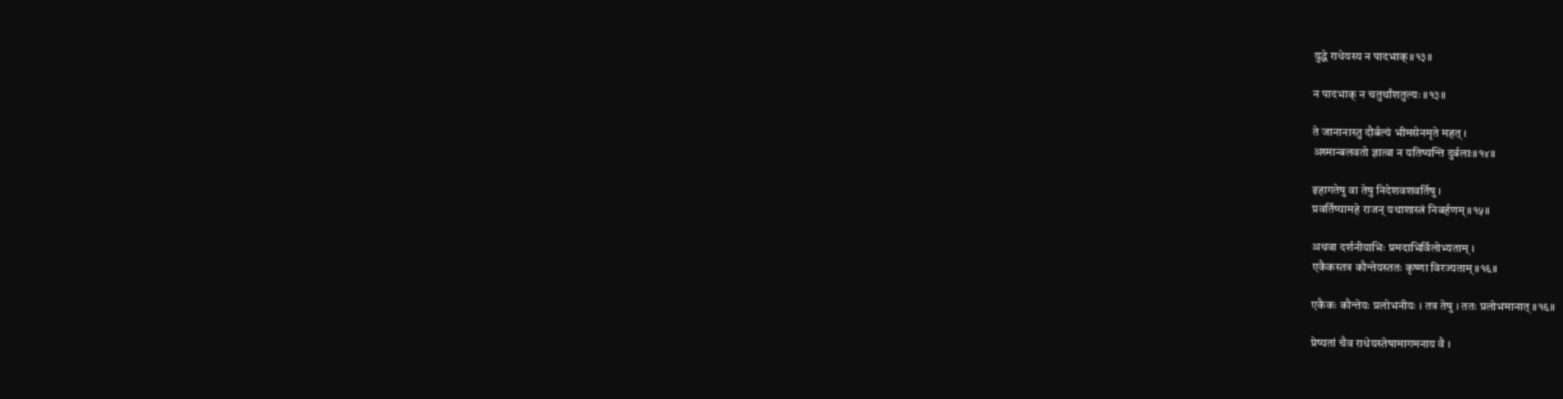युद्धे राधेयस्य न पादभाक्॥१३॥

न पादभाक् न चतुर्थांशतुल्यः ॥१३॥

ते जानानास्तु दौर्बल्यं भीमसेनमृते महत् ।
अस्मान्बलवतो ज्ञात्वा न यतिष्यन्ति दुर्बलाः॥१४॥

इहागतेषु वा तेषु निदेशवशवर्तिषु ।
प्रवर्तिष्यामहे राजन् यथाशास्त्रं निबर्हणम्॥१५॥

अथवा दर्शनीयाभिः प्रमदाभिर्विलोभ्यताम् ।
एकैकस्तत्र कौन्तेयस्ततः कृष्णा विरज्यताम्॥१६॥

एकैकः कौन्तेयः प्रलोभनीयः । तत्र तेषु । ततः प्रलोभमानात् ॥१६॥

प्रेष्यतां चैव राधेयस्तेषामागमनाय वै ।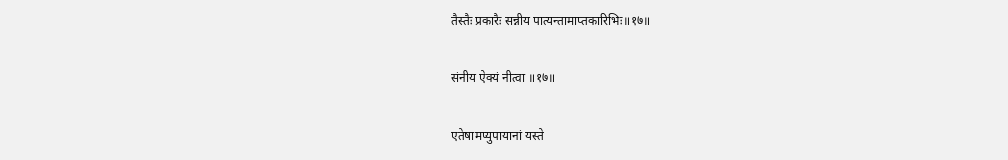तैस्तैः प्रकारैः सन्नीय पात्यन्तामाप्तकारिभिः॥१७॥

संनीय ऐक्यं नीत्वा ॥१७॥

एतेषामप्युपायानां यस्ते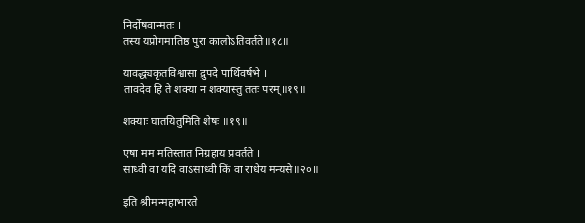निर्दोषवान्मतः ।
तस्य यप्रोगमातिष्ठ पुरा कालोऽतिवर्तते॥१८॥

यावद्ध्यकृतविश्वासा द्रुपदे पार्थिवर्षभे ।
तावदेव हि ते शक्या न शक्यास्तु ततः परम्॥१९॥

शक्याः घातयितुमिति शेषः ॥१९॥

एषा मम मतिस्तात निग्रहाय प्रवर्तते ।
साध्वी वा यदि वाऽसाध्वी किं वा राधेय मन्यसे॥२०॥

इति श्रीमन्महाभारते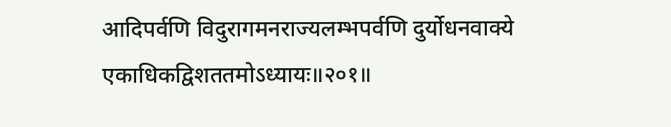आदिपर्वणि विदुरागमनराज्यलम्भपर्वणि दुर्योधनवाक्ये एकाधिकद्विशततमोऽध्यायः॥२०१॥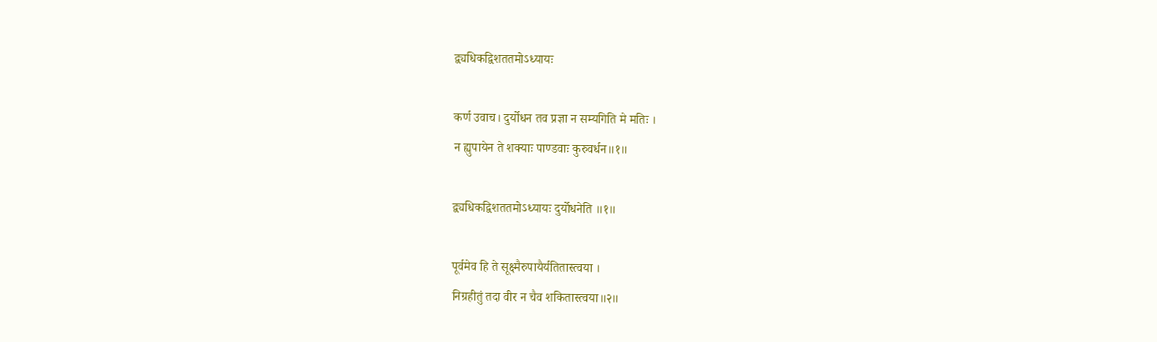द्व्यधिकद्विशततमोऽध्यायः

कर्ण उवाच। दुर्योधन तव प्रज्ञा न सम्यगिति मे मतिः ।
न ह्युपायेन ते शक्याः पाण्डवाः कुरुवर्धन॥१॥

द्व्यधिकद्विशततमोऽध्यायः दुर्योधनेति ॥१॥

पूर्वमेव हि ते सूक्ष्मैरुपायैर्यतितास्त्वया ।
निग्रहीतुं तदा वीर न चैव शकितास्त्वया॥२॥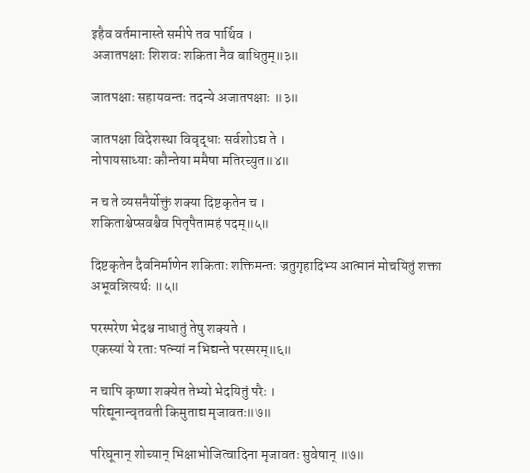इहैव वर्तमानास्ते समीपे तव पार्थिव ।
अजातपक्षाः शिशवः शकिता नैव बाधितुम्॥३॥

जातपक्षाः सहायवन्तः तदन्ये अजातपक्षाः ॥३॥

जातपक्षा विदेशस्था विवृद्धाः सर्वशोऽद्य ते ।
नोपायसाध्याः कौन्तेया ममैषा मतिरच्युत॥४॥

न च ते व्यसनैर्योक्तुं शक्या दिष्टकृतेन च ।
शकिताश्चेप्सवश्चैव पितृपैतामहं पदम्॥५॥

दिष्टकृतेन दैवनिर्माणेन शकिताः शक्तिमन्तः ज्रतुगृहादिभ्य आत्मानं मोचयितुं शक्ता अभूवन्नित्यर्थः ॥५॥

परस्परेण भेदश्च नाधातुं तेषु शक्यते ।
एकस्यां ये रताः पत्न्यां न भिद्यन्ते परस्परम्॥६॥

न चापि कृष्णा शक्येत तेभ्यो भेदयितुं परैः ।
परिद्यूनान्वृतवती किमुताद्य मृजावतः॥७॥

परिघूनान् शोच्यान् भिक्षाभोजित्वादिना मृजावतः सुवेषान् ॥७॥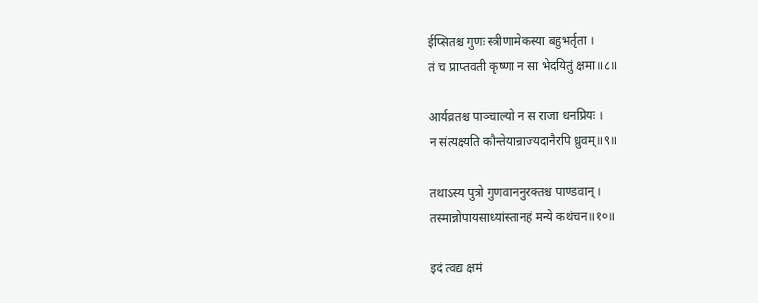ईप्सितश्च गुणः स्त्रीणामेकस्या बहुभर्तृता ।
तं च प्राप्तवती कृष्णा न सा भेदयितुं क्षमा॥८॥

आर्यव्रतश्च पाञ्चाल्यो न स राजा धनप्रियः ।
न संत्यक्ष्यति कौन्तेयान्राज्यदानैरपि ध्रुवम्॥९॥

तथाऽस्य पुत्रो गुणवाननुरक्तश्च पाण्डवान् ।
तस्मान्नोपायसाध्यांस्तानहं मन्ये कथंचन॥१०॥

इदं त्वद्य क्षमं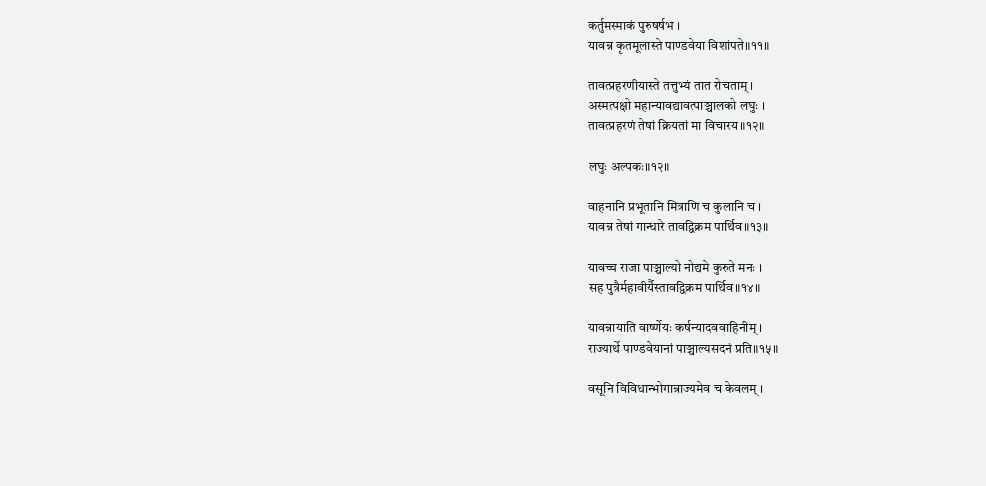कर्तुमस्माकं पुरुषर्षभ ।
यावन्न कृतमूलास्ते पाण्डवेया विशांपते॥११॥

तावत्प्रहरणीयास्ते तत्तुभ्यं तात रोचताम् ।
अस्मत्पक्षो महान्यावद्यावत्पाञ्चालको लघुः ।
तावत्प्रहरणं तेषां क्रियतां मा विचारय॥१२॥

लघुः अल्पकः॥१२॥

वाहनानि प्रभूतानि मित्राणि च कुलानि च ।
यावन्न तेषां गान्धारे तावद्विक्रम पार्थिव॥१३॥

यावच्च राजा पाञ्चाल्यो नोद्यमे कुरुते मनः ।
सह पुत्रैर्महावीर्यैस्तावद्विक्रम पार्थिव॥१४॥

यावन्नायाति वार्ष्णेयः कर्षन्यादववाहिनीम् ।
राज्यार्थे पाण्डवेयानां पाञ्चाल्यसदनं प्रति॥१५॥

वसूनि विविधान्भोगान्राज्यमेव च केवलम् ।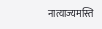नात्याज्यमस्ति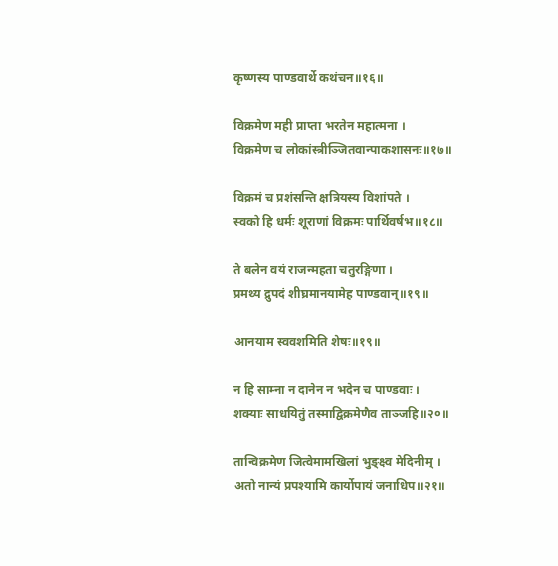कृष्णस्य पाण्डवार्थे कथंचन॥१६॥

विक्रमेण मही प्राप्ता भरतेन महात्मना ।
विक्रमेण च लोकांस्त्रीञ्जितवान्पाकशासनः॥१७॥

विक्रमं च प्रशंसन्ति क्षत्रियस्य विशांपते ।
स्वको हि धर्मः शूराणां विक्रमः पार्थिवर्षभ॥१८॥

ते बलेन वयं राजन्महता चतुरङ्गिणा ।
प्रमथ्य द्रुपदं शीघ्रमानयामेह पाण्डवान्॥१९॥

आनयाम स्ववशमिति शेषः॥१९॥

न हि साम्ना न दानेन न भदेन च पाण्डवाः ।
शक्याः साधयितुं तस्माद्विक्रमेणैव ताञ्जहि॥२०॥

तान्विक्रमेण जित्वेमामखिलां भुङ्क्ष्व मेदिनीम् ।
अतो नान्यं प्रपश्यामि कार्योपायं जनाधिप॥२१॥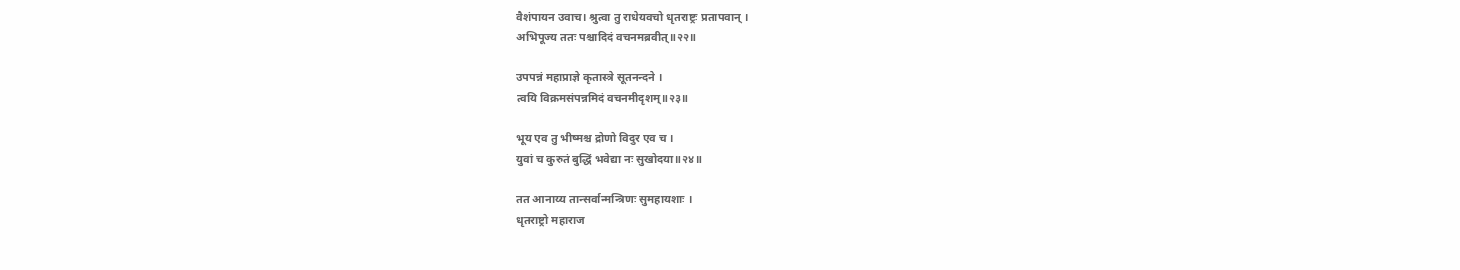वैशंपायन उवाच। श्रुत्वा तु राधेयवचो धृतराष्ट्रः प्रतापवान् ।
अभिपूज्य ततः पश्चादिदं वचनमब्रवीत्॥२२॥

उपपन्नं महाप्राज्ञे कृतास्त्रे सूतनन्दने ।
त्वयि विक्रमसंपन्नमिदं वचनमीदृशम्॥२३॥

भूय एव तु भीष्मश्च द्रोणो विदुर एव च ।
युवां च कुरुतं बुद्धिं भवेद्या नः सुखोदया॥२४॥

तत आनाय्य तान्सर्वान्मन्त्रिणः सुमहायशाः ।
धृतराष्ट्रो महाराज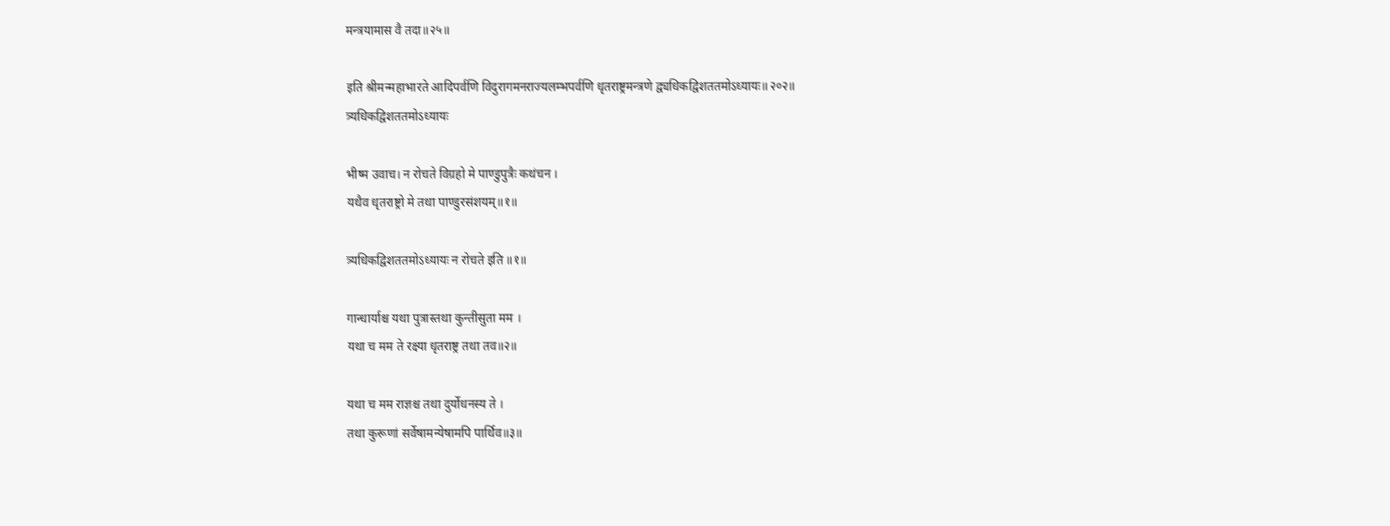मन्त्रयामास वै तदा॥२५॥

इति श्रीमन्महाभारते आदिपर्वणि विदुरागमनराज्यलम्भपर्वणि धृतराष्ट्रमन्त्रणे द्व्यधिकद्विशततमोऽध्यायः॥२०२॥
त्र्यधिकद्विशततमोऽध्यायः

भीष्म उवाच। न रोचते विग्रहो मे पाण्डुपुत्रैः कथंचन ।
यथैव धृतराष्ट्रो मे तथा पाण्डुरसंशयम्॥१॥

त्र्यधिकद्विशततमोऽध्यायः न रोचते इति ॥१॥

गान्धार्याश्च यथा पुत्रास्तथा कुन्तीसुता मम ।
यथा च मम ते रक्ष्या धृतराष्ट्र तथा तव॥२॥

यथा च मम राज्ञश्च तथा दुर्योधनस्य ते ।
तथा कुरूणां सर्वेषामन्येषामपि पार्थिव॥३॥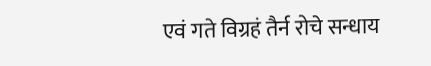एवं गते विग्रहं तैर्न रोचे सन्धाय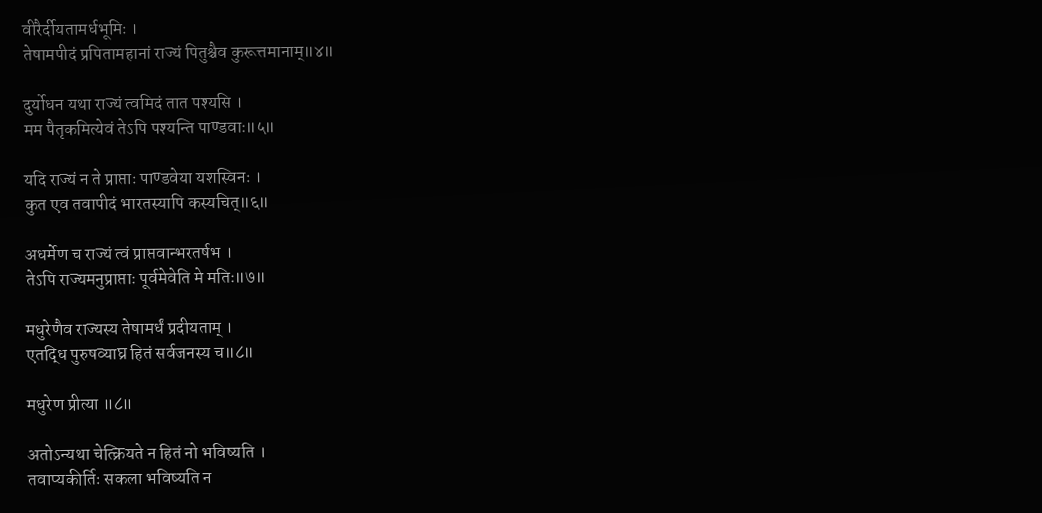वीरैर्दीयतामर्धभूमिः ।
तेषामपीदं प्रपितामहानां राज्यं पितुश्चैव कुरूत्तमानाम्॥४॥

दुर्योधन यथा राज्यं त्वमिदं तात पश्यसि ।
मम पैतृकमित्येवं तेऽपि पश्यन्ति पाण्डवाः॥५॥

यदि राज्यं न ते प्राप्ताः पाण्डवेया यशस्विनः ।
कुत एव तवापीदं भारतस्यापि कस्यचित्॥६॥

अधर्मेण च राज्यं त्वं प्राप्तवान्भरतर्षभ ।
तेऽपि राज्यमनुप्राप्ताः पूर्वमेवेति मे मतिः॥७॥

मधुरेणैव राज्यस्य तेषामर्धं प्रदीयताम् ।
एतद्धि पुरुषव्याघ्र हितं सर्वजनस्य च॥८॥

मधुरेण प्रीत्या ॥८॥

अतोऽन्यथा चेत्क्रियते न हितं नो भविष्यति ।
तवाप्यकीर्तिः सकला भविष्यति न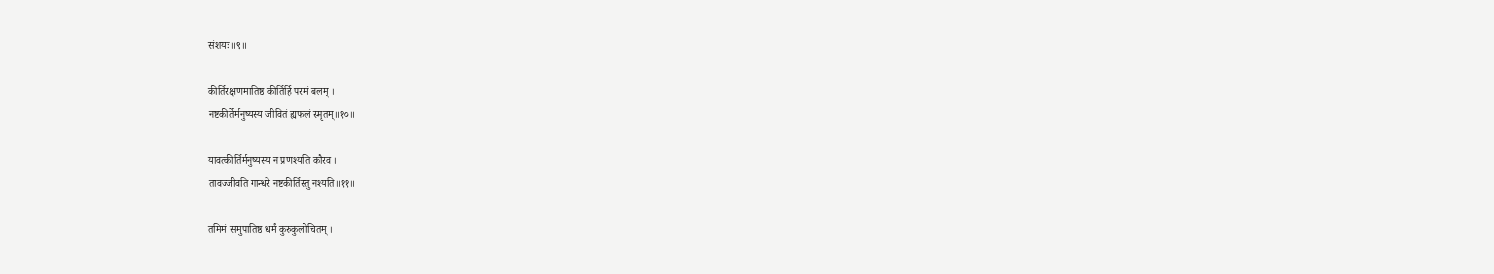संशयः॥९॥

कीर्तिरक्षणमातिष्ठ कीर्तिर्हि परमं बलम् ।
नष्टकीर्तेर्मनुष्यस्य जीवितं ह्यफलं स्मृतम्॥१०॥

यावत्कीर्तिर्मनुष्यस्य न प्रणश्यति कौरव ।
तावज्जीवति गान्धरे नष्टकीर्तिस्तु नश्यति॥११॥

तमिमं समुपातिष्ठ धर्मं कुरुकुलोचितम् ।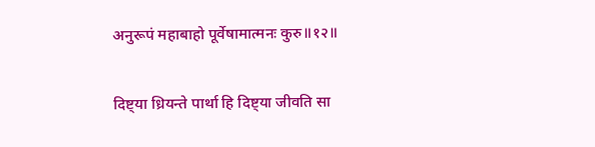अनुरूपं महाबाहो पूर्वेषामात्मनः कुरु॥१२॥

दिष्ट्या ध्रियन्ते पार्था हि दिष्ट्या जीवति सा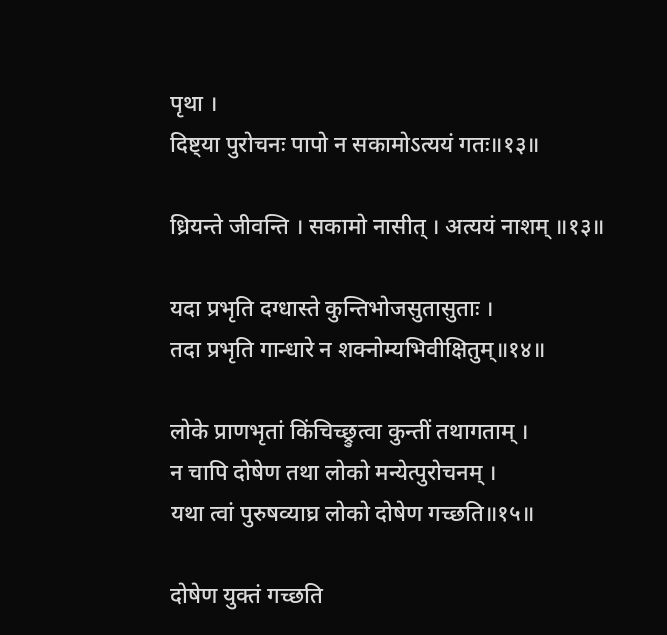पृथा ।
दिष्ट्या पुरोचनः पापो न सकामोऽत्ययं गतः॥१३॥

ध्रियन्ते जीवन्ति । सकामो नासीत् । अत्ययं नाशम् ॥१३॥

यदा प्रभृति दग्धास्ते कुन्तिभोजसुतासुताः ।
तदा प्रभृति गान्धारे न शक्नोम्यभिवीक्षितुम्॥१४॥

लोके प्राणभृतां किंचिच्छ्रुत्वा कुन्तीं तथागताम् ।
न चापि दोषेण तथा लोको मन्येत्पुरोचनम् ।
यथा त्वां पुरुषव्याघ्र लोको दोषेण गच्छति॥१५॥

दोषेण युक्तं गच्छति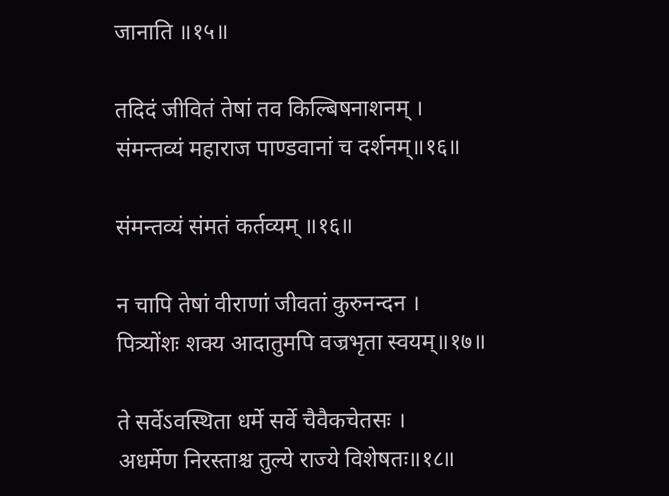जानाति ॥१५॥

तदिदं जीवितं तेषां तव किल्बिषनाशनम् ।
संमन्तव्यं महाराज पाण्डवानां च दर्शनम्॥१६॥

संमन्तव्यं संमतं कर्तव्यम् ॥१६॥

न चापि तेषां वीराणां जीवतां कुरुनन्दन ।
पित्र्योंशः शक्य आदातुमपि वज्रभृता स्वयम्॥१७॥

ते सर्वेऽवस्थिता धर्मे सर्वे चैवैकचेतसः ।
अधर्मेण निरस्ताश्च तुल्ये राज्ये विशेषतः॥१८॥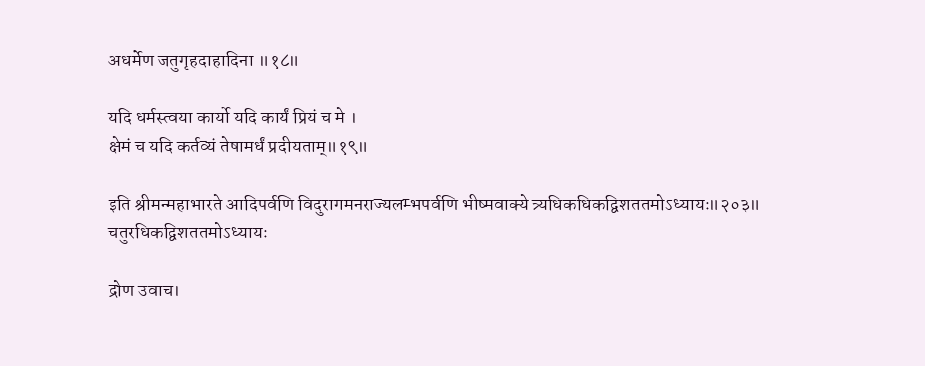अधर्मेण जतुगृहदाहादिना ॥१८॥

यदि धर्मस्त्वया कार्यो यदि कार्यं प्रियं च मे ।
क्षेमं च यदि कर्तव्यं तेषामर्धं प्रदीयताम्॥१९॥

इति श्रीमन्महाभारते आदिपर्वणि विदुरागमनराज्यलम्भपर्वणि भीष्मवाक्ये त्र्यधिकधिकद्विशततमोऽध्यायः॥२०३॥
चतुरधिकद्विशततमोऽध्यायः

द्रोण उवाच।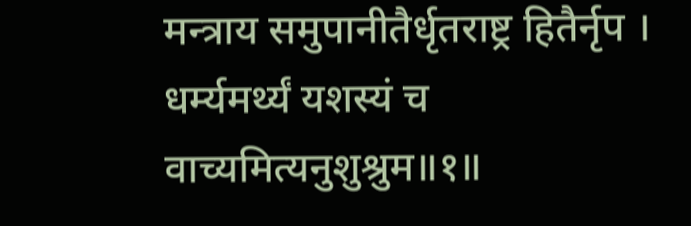मन्त्राय समुपानीतैर्धृतराष्ट्र हितैर्नृप ।
धर्म्यमर्थ्यं यशस्यं च वाच्यमित्यनुशुश्रुम॥१॥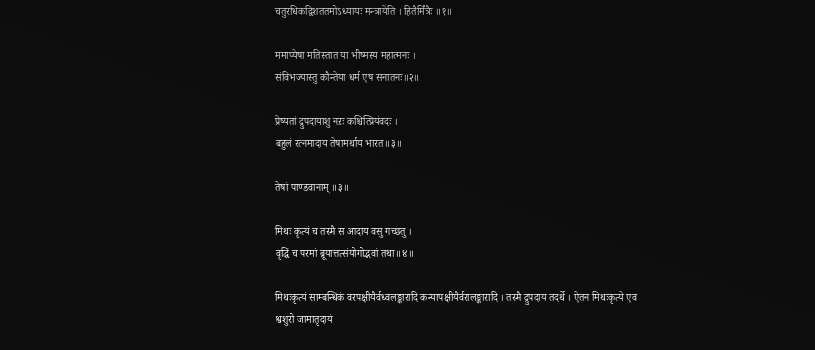चतुरधिकद्विशततमोऽध्यायः मन्त्रायेति । हितैर्मिंत्रैः ॥१॥

ममाप्येषा मतिस्तात या भीष्मस्य महात्मनः ।
संविभज्यास्तु कौन्तेया धर्म एष सनातनः॥२॥

प्रेष्यतां द्रुपदायाशु नऱः कश्चित्प्रियंवदः ।
बहुलं रत्नमादाय तेषामर्थाय भारत॥३॥

तेषां पाण्डवानाम् ॥३॥

मिथः कृत्यं च तस्मै स आदाय वसु गच्छतु ।
वृद्धिं च परमां ब्रूयात्तत्संयोगोद्भवां तथा॥४॥

मिथःकृत्यं साम्बन्धिकं वरपक्षीयैर्वध्वलङ्कारादि कन्यापक्षीयैर्वरालङ्कारादि । तस्मै द्रुपदाय तदर्थे । ऐतन मिथःकृत्ये एव श्वशुरो जामातृदायं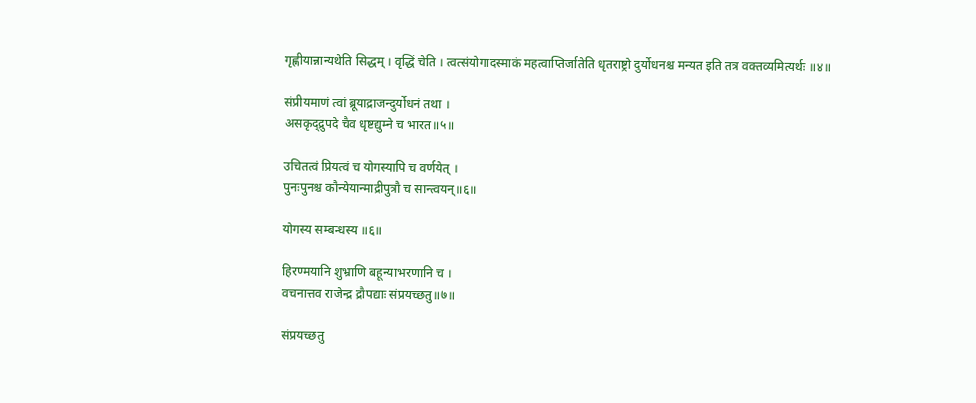गृह्णीयान्नान्यथेति सिद्धम् । वृद्धिं चेति । त्वत्संयोगादस्माकं महत्वाप्तिर्जातेति धृतराष्ट्रो दुर्योधनश्च मन्यत इति तत्र वक्तव्यमित्यर्थः ॥४॥

संप्रीयमाणं त्वां ब्रूयाद्राजन्दुर्योधनं तथा ।
असकृद्द्रुपदे चैव धृष्टद्युम्ने च भारत॥५॥

उचितत्वं प्रियत्वं च योगस्यापि च वर्णयेत् ।
पुनःपुनश्च कौन्येयान्माद्रीपुत्रौ च सान्त्वयन्॥६॥

योगस्य सम्बन्धस्य ॥६॥

हिरण्मयानि शुभ्राणि बहून्याभरणानि च ।
वचनात्तव राजेन्द्र द्रौपद्याः संप्रयच्छतु॥७॥

संप्रयच्छतु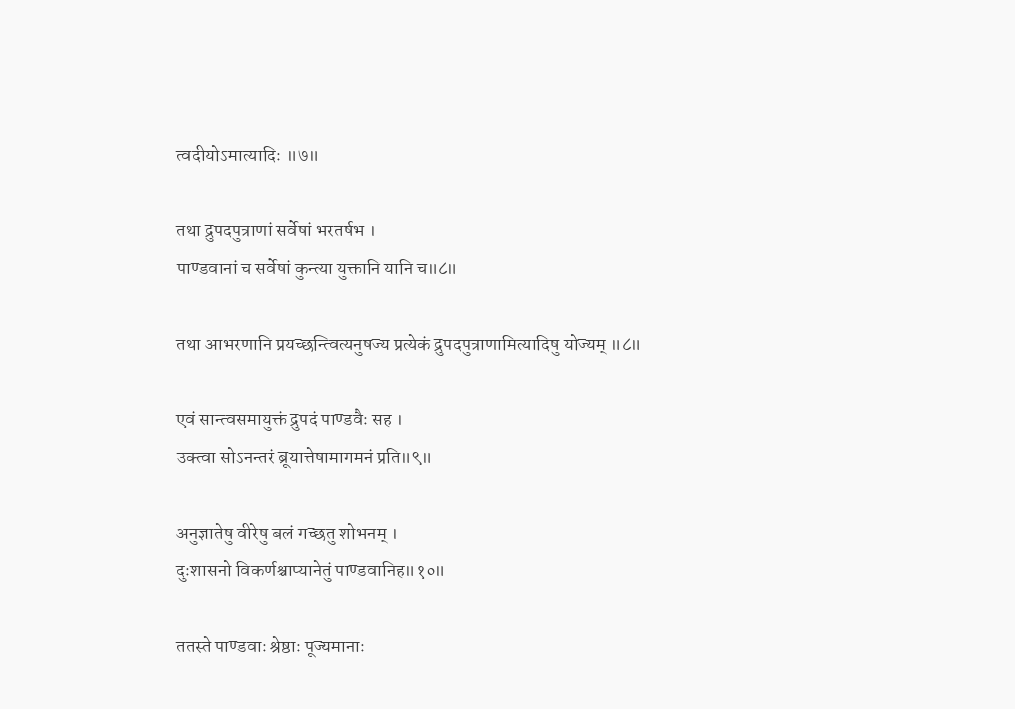त्वदीयोऽमात्यादिः ॥७॥

तथा द्रुपदपुत्राणां सर्वेषां भरतर्षभ ।
पाण्डवानां च सर्वेषां कुन्त्या युक्तानि यानि च॥८॥

तथा आभरणानि प्रयच्छन्त्वित्यनुषज्य प्रत्येकं द्रुपदपुत्राणामित्यादिषु योज्यम् ॥८॥

एवं सान्त्वसमायुक्तं द्रुपदं पाण्डवैः सह ।
उक्त्वा सोऽनन्तरं ब्रूयात्तेषामागमनं प्रति॥९॥

अनुज्ञातेषु वीरेषु बलं गच्छतु शोभनम् ।
दुःशासनो विकर्णश्चाप्यानेतुं पाण्डवानिह॥१०॥

ततस्ते पाण्डवाः श्रेष्ठाः पूज्यमानाः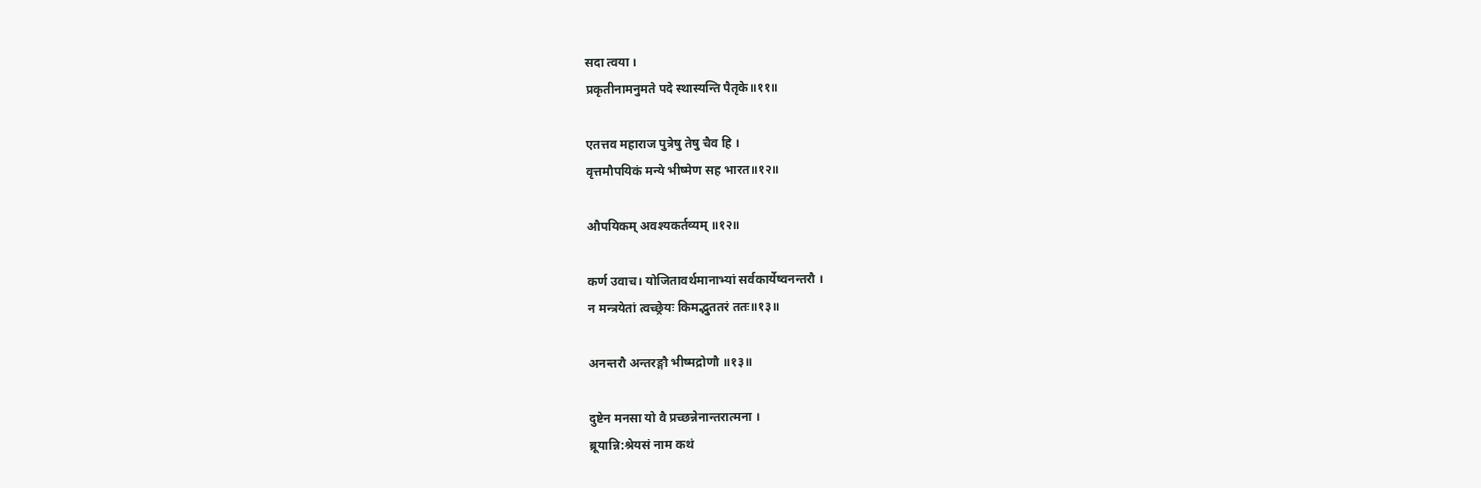सदा त्वया ।
प्रकृतीनामनुमते पदे स्थास्यन्ति पैतृके॥११॥

एतत्तव महाराज पुत्रेषु तेषु चैव हि ।
वृत्तमौपयिकं मन्ये भीष्मेण सह भारत॥१२॥

औपयिकम् अवश्यकर्तव्यम् ॥१२॥

कर्ण उवाच। योजितावर्थमानाभ्यां सर्वकार्येष्वनन्तरौ ।
न मन्त्रयेतां त्वच्छ्रेयः किमद्भुततरं ततः॥१३॥

अनन्तरौ अन्तरङ्गौ भीष्मद्रोणौ ॥१३॥

दुष्टेन मनसा यो वै प्रच्छन्नेनान्तरात्मना ।
ब्रूयान्नि:श्रेयसं नाम कथं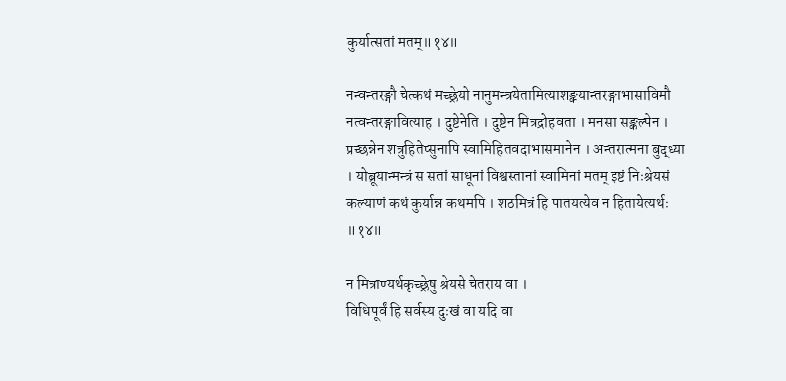कुर्यात्सतां मतम्॥१४॥

नन्वन्तरङ्गौ चेत्कथं मच्छ्रेयो नानुमन्त्रयेतामित्याशङ्क्यान्तरङ्गाभासाविमौ नत्वन्तरङ्गावित्याह । दुष्टेनेति । दुष्टेन मित्रद्रोहवता । मनसा सङ्कल्पेन । प्रच्छन्नेन शत्रुहितेप्सुनापि स्वामिहितवदाभासमानेन । अन्तरात्मना बुद्ध्या । योब्रूयान्मन्त्रं स सतां साधूनां विश्वस्तानां स्वामिनां मतम् इष्टं निःश्रेयसं कल्याणं कथं कुर्यान्न कथमपि । शठमित्रं हि पातयत्येव न हितायेत्यर्थः ॥१४॥

न मित्राण्यर्थकृच्छ्रेषु श्रेयसे चेतराय वा ।
विधिपूर्वं हि सर्वस्य दुःखं वा यदि वा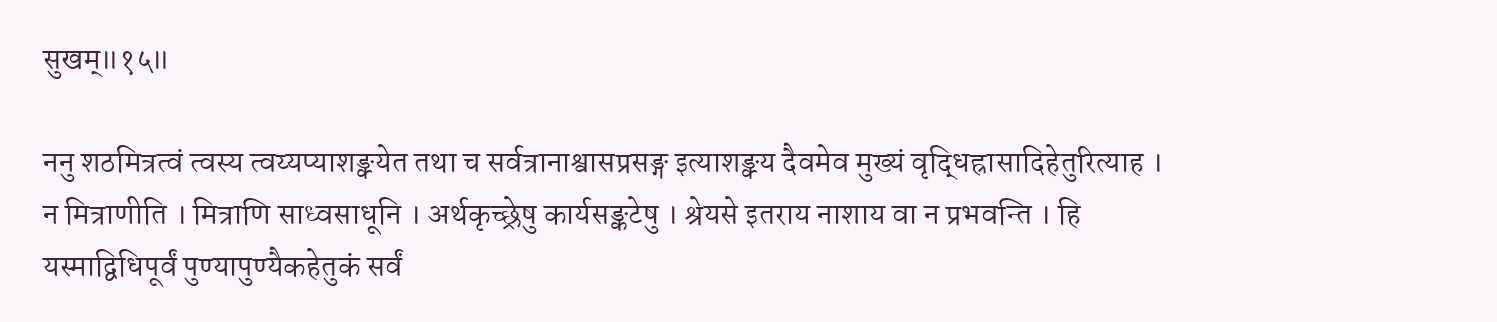सुखम्॥१५॥

ननु शठमित्रत्वं त्वस्य त्वय्यप्याशङ्क्येत तथा च सर्वत्रानाश्वासप्रसङ्ग इत्याशङ्क्य दैवमेव मुख्यं वृद्धिह्रासादिहेतुरित्याह । न मित्राणीति । मित्राणि साध्वसाधूनि । अर्थकृच्छ्रेषु कार्यसङ्कटेषु । श्रेयसे इतराय नाशाय वा न प्रभवन्ति । हि यस्माद्विधिपूर्वं पुण्यापुण्यैकहेतुकं सर्वं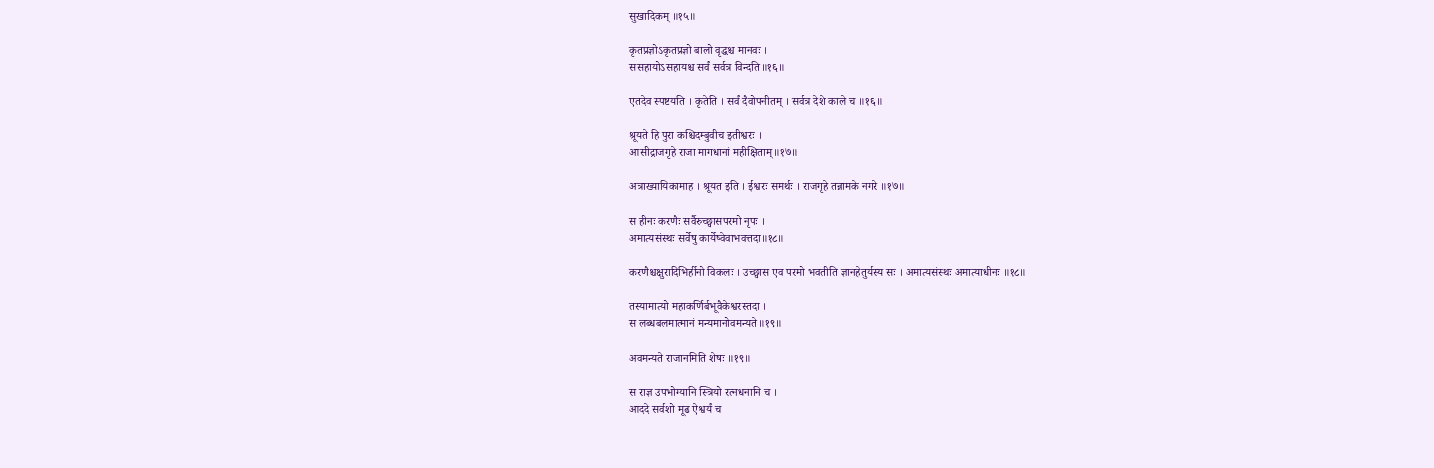सुखादिकम् ॥१५॥

कृतप्रज्ञोऽकृतप्रज्ञो बालो वृद्धश्च मानवः ।
ससहायोऽसहायश्च सर्वं सर्वत्र विन्दति॥१६॥

एतदेव स्पष्टयति । कृतेति । सर्वं दैवोपनीतम् । सर्वत्र देशे काले च ॥१६॥

श्रूयते हि पुरा कश्चिदम्बुवीच इतीश्वरः ।
आसीद्राजगृहे राजा मागधानां महीक्षिताम्॥१७॥

अत्राख्यायिकामाह । श्रूयत इति । ईश्वरः समर्थः । राजगृहे तन्नामके नगरे ॥१७॥

स हीनः करणैः सर्वैरुच्छ्वासपरमो नृपः ।
अमात्यसंस्थः सर्वेषु कार्येष्वेवाभवत्तदा॥१८॥

करणैश्चक्षुरादिभिर्हीनो विकलः । उच्छ्वास एव परमो भवतीति ज्ञानहेतुर्यस्य सः । अमात्यसंस्थः अमात्याधीनः ॥१८॥

तस्यामात्यो महाकर्णिर्बभूवैकेश्वरस्तदा ।
स लब्धबलमात्मानं मन्यमानोवमन्यते॥१९॥

अवमन्यते राजानमिति शेषः ॥१९॥

स राज्ञ उपभोग्यानि स्त्रियो रत्नधनानि च ।
आददे सर्वशो मूढ ऐश्वर्यं च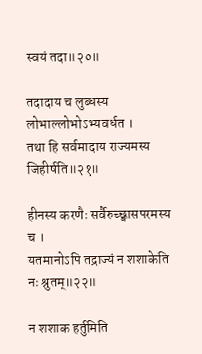स्वयं तदा॥२०॥

तदादाय च लुब्धस्य लोभाल्लोभोऽभ्यवर्धत ।
तथा हि सर्वमादाय राज्यमस्य जिहीर्षति॥२१॥

हीनस्य करणैः सर्वैरुच्छ्वासपरमस्य च ।
यतमानोऽपि तद्राज्यं न शशाकेति नः श्रुतम्॥२२॥

न शशाक हर्तुमिति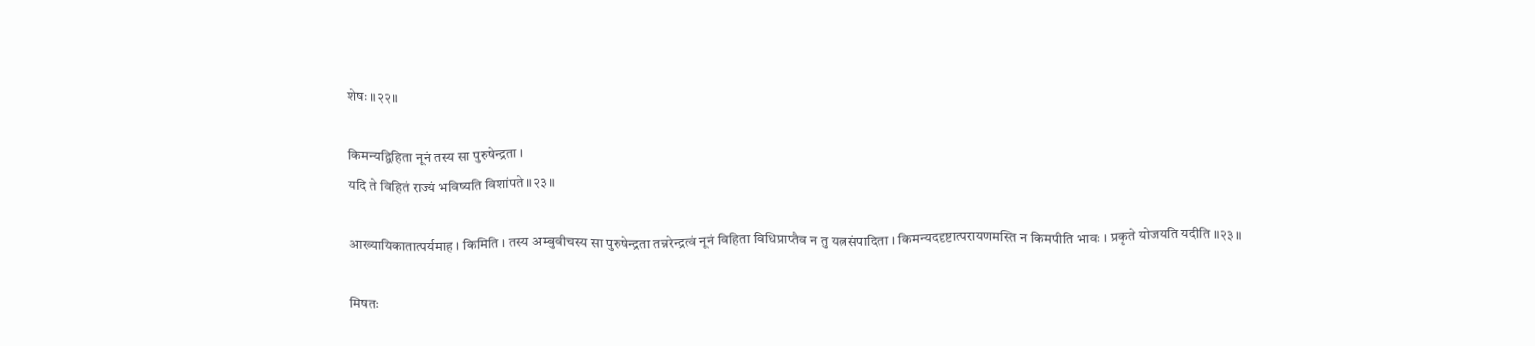शेषः ॥२२॥

किमन्यद्विहिता नूनं तस्य सा पुरुषेन्द्रता ।
यदि ते विहितं राज्यं भविष्यति विशांपते॥२३॥

आख्यायिकातात्पर्यमाह । किमिति । तस्य अम्बुवीचस्य सा पुरुषेन्द्रता तन्नरेन्द्रत्वं नूनं विहिता विधिप्राप्तैव न तु यत्नसंपादिता । किमन्यददृष्टात्परायणमस्ति न किमपीति भावः । प्रकृते योजयति यदीति ॥२३॥

मिषतः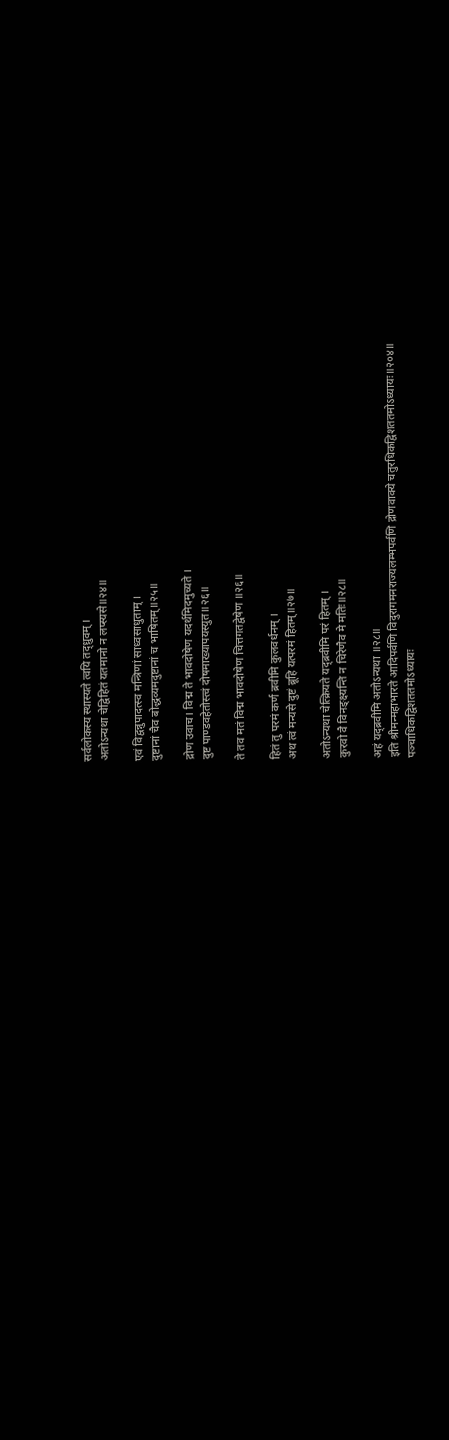सर्वलोकस्य स्थास्यते त्वयि तद्ध्रुवम् ।
अतोऽन्यथा चेद्विहितं यतमानो न लप्स्यसे॥२४॥

एवं विद्वन्नुपादत्स्व मन्त्रिणां साध्वसाधुताम् ।
दुष्टानां चैव बोद्धव्यमदुष्टानां च भाषितम्॥२५॥

द्रोण उवाच। विद्म ते भावदोषेण यदर्थमिदमुच्यते ।
दुष्ट पाण्डवहेतोस्त्वं दोषमाख्यापयस्युत॥२६॥

ते तव मतं विद्म भावदोषेण चित्तगतद्वेषेण ॥२६॥

हितं तु परमं कर्ण ब्रवीमि कुलवर्धनम् ।
अथ त्वं मन्यसे दुष्टं ब्रूहि यत्परमं हितम्॥२७॥

अतोऽन्यथा चेत्क्रियते यद्ब्रवीमि परं हितम् ।
कुरवो वै विनङ्क्ष्यन्ति न चिरेणैव मे मतिः॥२८॥

अहं यद्ब्रवीमि अतोऽन्यथा ॥२८॥
इति श्रीमन्महाभारते आदिपर्वणि विदुरागमनराज्यलम्भपर्वणि द्रोणवाक्ये चतुरधिकद्विशततमोऽध्यायः॥२०४॥
पञ्चाधिकद्विशततमोऽध्यायः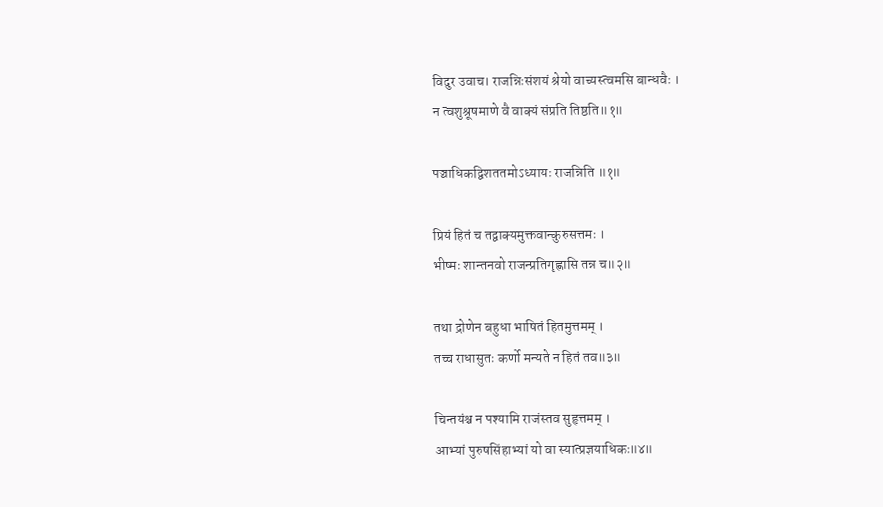विदुर उवाच। राजन्निःसंशयं श्रेयो वाच्यस्त्वमसि बान्धवैः ।
न त्वशुश्रूषमाणे वै वाक्यं संप्रति तिष्ठति॥१॥

पञ्चाधिकद्विशततमोऽध्यायः राजन्निति ॥१॥

प्रियं हितं च तद्वाक्यमुक्तवान्कुरुसत्तमः ।
भीष्मः शान्तनवो राजन्प्रतिगृह्णासि तन्न च॥२॥

तथा द्रोणेन बहुधा भाषितं हितमुत्तमम् ।
तच्च राधासुतः कर्णो मन्यते न हितं तव॥३॥

चिन्तयंश्च न पश्यामि राजंस्तव सुहृत्तमम् ।
आभ्यां पुरुषसिंहाभ्यां यो वा स्यात्प्रज्ञयाधिकः॥४॥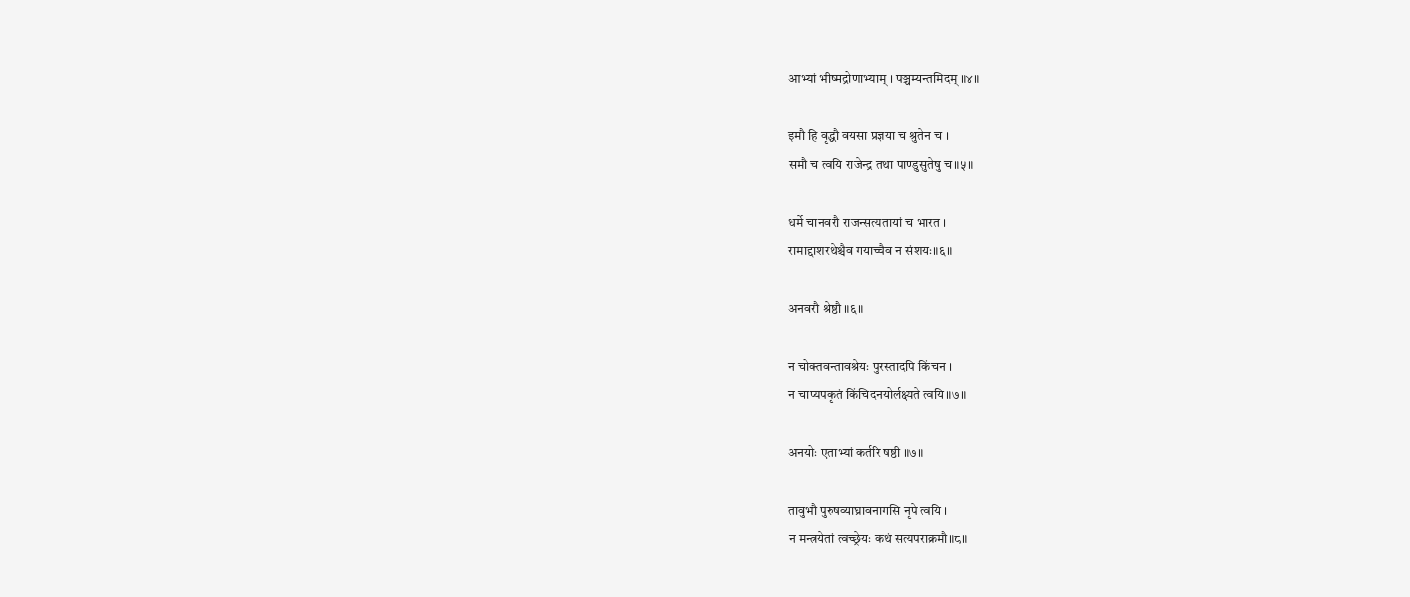आभ्यां भीष्मद्रोणाभ्याम् । पञ्चम्यन्तमिदम् ॥४॥

इमौ हि वृद्धौ वयसा प्रज्ञया च श्रुतेन च ।
समौ च त्वयि राजेन्द्र तथा पाण्डुसुतेषु च॥५॥

धर्मे चानवरौ राजन्सत्यतायां च भारत ।
रामाद्दाशरथेश्चैव गयाच्चैव न संशयः॥६॥

अनवरौ श्रेष्ठौ ॥६॥

न चोक्तवन्तावश्रेयः पुरस्तादपि किंचन ।
न चाप्यपकृतं किंचिदनयोर्लक्ष्यते त्वयि॥७॥

अनयोः एताभ्यां कर्तरि षष्ठी ॥७॥

तावुभौ पुरुषव्याघ्रावनागसि नृपे त्वयि ।
न मन्त्रयेतां त्वच्छ्रेयः कथं सत्यपराक्रमौ॥८॥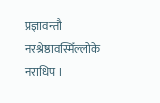प्रज्ञावन्तौ नरश्रेष्ठावस्मिँल्लोके नराधिप ।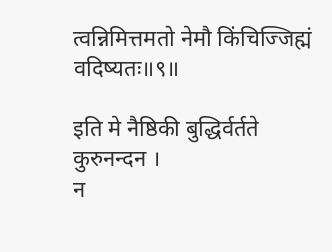त्वन्निमित्तमतो नेमौ किंचिज्जिह्मं वदिष्यतः॥९॥

इति मे नैष्ठिकी बुद्धिर्वर्तते कुरुनन्दन ।
न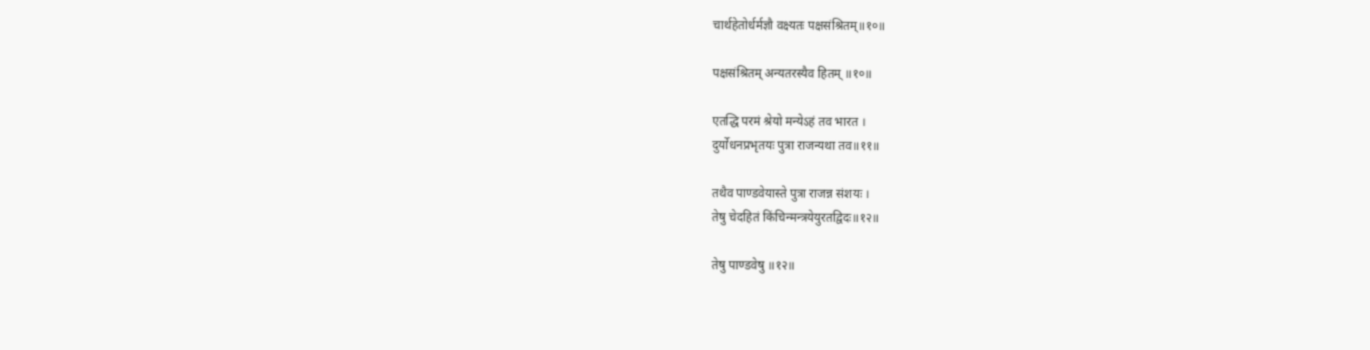चार्थहेतोर्धर्मज्ञौ वक्ष्यतः पक्षसंश्रितम्॥१०॥

पक्षसंश्रितम् अन्यतरस्यैव हितम् ॥१०॥

एतद्धि परमं श्रेयो मन्येऽहं तव भारत ।
दुर्योधनप्रभृतयः पुत्रा राजन्यथा तव॥११॥

तथैव पाण्डवेयास्ते पुत्रा राजन्न संशयः ।
तेषु चेदहितं किंचिन्मन्त्रयेयुरतद्विदः॥१२॥

तेषु पाण्डवेषु ॥१२॥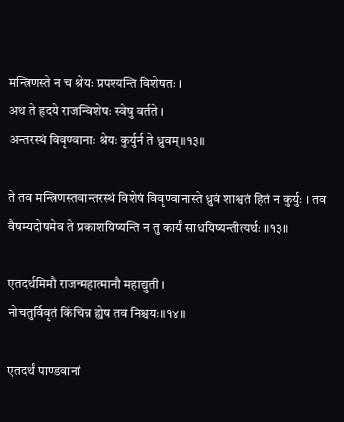मन्त्रिणस्ते न च श्रेयः प्रपश्यन्ति विशेषतः ।
अथ ते हृदये राजन्विशेषः स्वेषु वर्तते ।
अन्तरस्थं विवृण्वानाः श्रेयः कुर्युर्न ते ध्रुवम्॥१३॥

ते तव मन्त्रिणस्तवान्तरस्थं विशेषं विवृण्वानास्ते ध्रुवं शाश्वतं हितं न कुर्युः । तव वैषम्यदोषमेव ते प्रकाशयिष्यन्ति न तु कार्यं साधयिष्यन्तीत्यर्थः ॥१३॥

एतदर्थमिमौ राजन्महात्मानौ महाद्युती ।
नोचतुर्विवृतं किंचिन्न ह्येष तव निश्चयः॥१४॥

एतदर्थं पाण्डवानां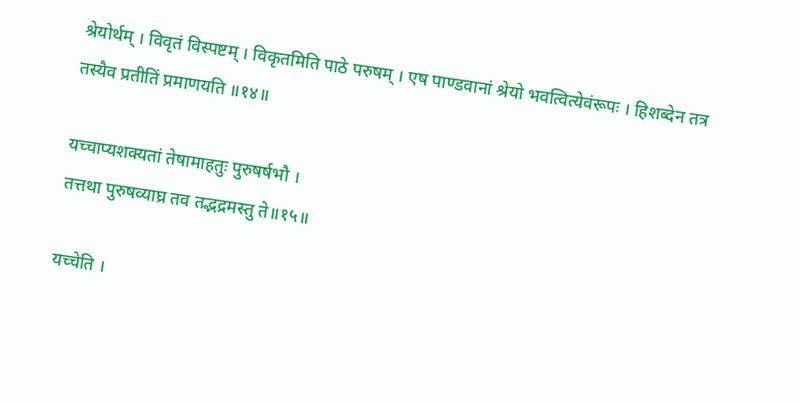श्रेयोर्थम् । विवृतं विस्पष्टम् । विकृतमिति पाठे परुषम् । एष पाण्डवानां श्रेयो भवत्वित्येवंरूपः । हिशब्देन तत्र तस्यैव प्रतीतिं प्रमाणयति ॥१४॥

यच्चाप्यशक्यतां तेषामाहतुः पुरुषर्षभौ ।
तत्तथा पुरुषव्याघ्र तव तद्भद्रमस्तु ते॥१५॥

यच्चेति ।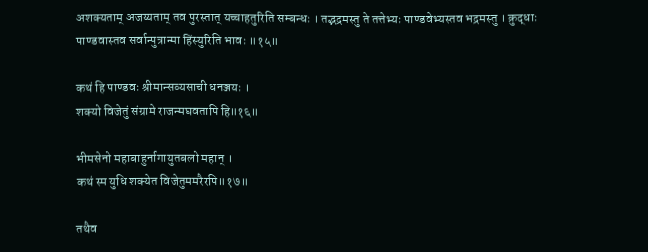अशक्यताम् अजय्यताम् तव पुरस्तात् यच्चाहतुरिति सम्बन्धः । तद्भद्रमस्तु ते तत्तेभ्यः पाण्डवेभ्यस्तव भद्रमस्तु । क्रुद्धाः पाण्डवास्तव सर्वान्पुत्रान्मा हिंस्युरिति भावः ॥१५॥

कथं हि पाण्डवः श्रीमान्सव्यसाची धनञ्जयः ।
शक्यो विजेतुं संग्रामे राजन्मघवतापि हि॥१६॥

भीमसेनो महाबाहुर्नागायुतबलो महान् ।
कथं स्म युधि शक्येत विजेतुममरैरपि॥१७॥

तथैव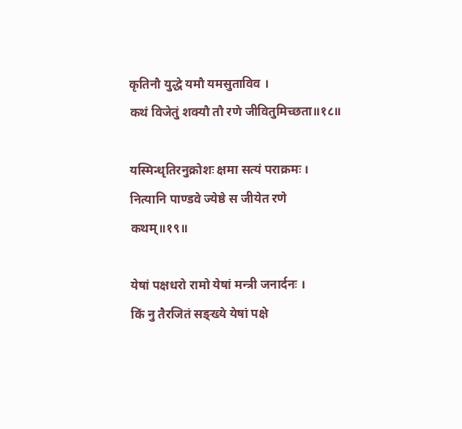कृतिनौ युद्धे यमौ यमसुताविव ।
कथं विजेतुं शक्यौ तौ रणे जीवितुमिच्छता॥१८॥

यस्मिन्धृतिरनुक्रोशः क्षमा सत्यं पराक्रमः ।
नित्यानि पाण्डवे ज्येष्ठे स जीयेत रणे कथम्॥१९॥

येषां पक्षधरो रामो येषां मन्त्री जनार्दनः ।
किं नु तैरजितं सङ्ख्ये येषां पक्षे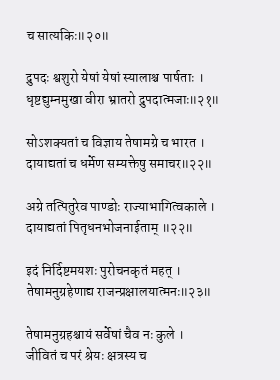च सात्यकिः॥२०॥

द्रुपदः श्वशुरो येषां येषां स्यालाश्च पार्षताः ।
धृष्टद्युम्नमुखा वीरा भ्रातरो द्रुपदात्मजाः॥२१॥

सोऽशक्यतां च विज्ञाय तेषामग्रे च भारत ।
दायाद्यतां च धर्मेण सम्यक्तेषु समाचर॥२२॥

अग्रे तत्पितुरेव पाण्डोः राज्याभागित्वकाले । दायाद्यतां पितृधनभोजनाईताम् ॥२२॥

इदं निर्दिष्टमयशः पुरोचनकृतं महत् ।
तेषामनुग्रहेणाद्य राजन्प्रक्षालयात्मनः॥२३॥

तेषामनुग्रहश्चायं सर्वेषां चैव नः कुले ।
जीवितं च परं श्रेयः क्षत्रस्य च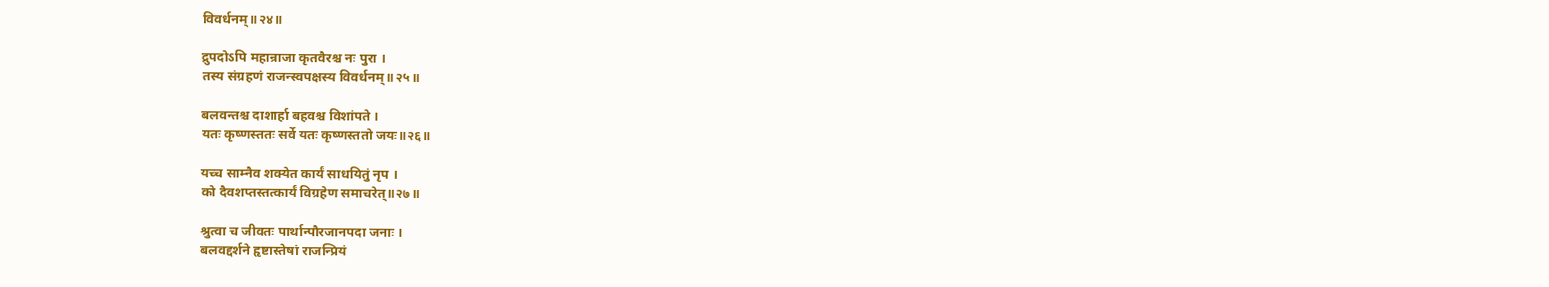विवर्धनम्॥२४॥

द्रुपदोऽपि महान्राजा कृतवैरश्च नः पुरा ।
तस्य संग्रहणं राजन्स्वपक्षस्य विवर्धनम्॥२५॥

बलवन्तश्च दाशार्हा बहवश्च विशांपते ।
यतः कृष्णस्ततः सर्वे यतः कृष्णस्ततो जयः॥२६॥

यच्च साम्नैव शक्येत कार्यं साधयितुं नृप ।
को दैवशप्तस्तत्कार्यं विग्रहेण समाचरेत्॥२७॥

श्रुत्वा च जीवतः पार्थान्पौरजानपदा जनाः ।
बलवद्दर्शने हृष्टास्तेषां राजन्प्रियं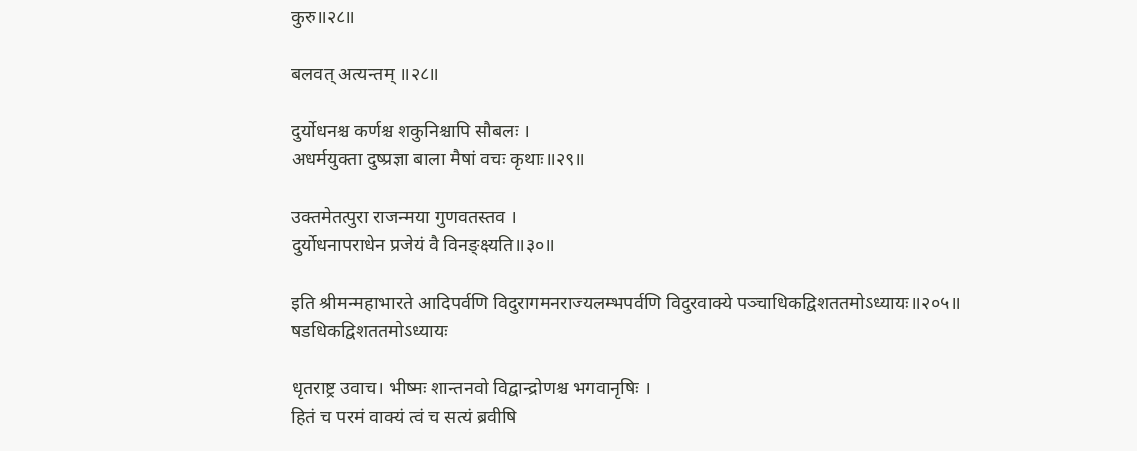कुरु॥२८॥

बलवत् अत्यन्तम् ॥२८॥

दुर्योधनश्च कर्णश्च शकुनिश्चापि सौबलः ।
अधर्मयुक्ता दुष्प्रज्ञा बाला मैषां वचः कृथाः॥२९॥

उक्तमेतत्पुरा राजन्मया गुणवतस्तव ।
दुर्योधनापराधेन प्रजेयं वै विनङ्क्ष्यति॥३०॥

इति श्रीमन्महाभारते आदिपर्वणि विदुरागमनराज्यलम्भपर्वणि विदुरवाक्ये पञ्चाधिकद्विशततमोऽध्यायः॥२०५॥
षडधिकद्विशततमोऽध्यायः

धृतराष्ट्र उवाच। भीष्मः शान्तनवो विद्वान्द्रोणश्च भगवानृषिः ।
हितं च परमं वाक्यं त्वं च सत्यं ब्रवीषि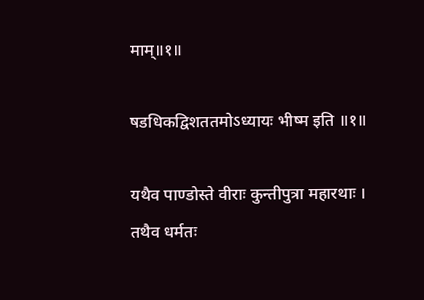माम्॥१॥

षडधिकद्विशततमोऽध्यायः भीष्म इति ॥१॥

यथैव पाण्डोस्ते वीराः कुन्तीपुत्रा महारथाः ।
तथैव धर्मतः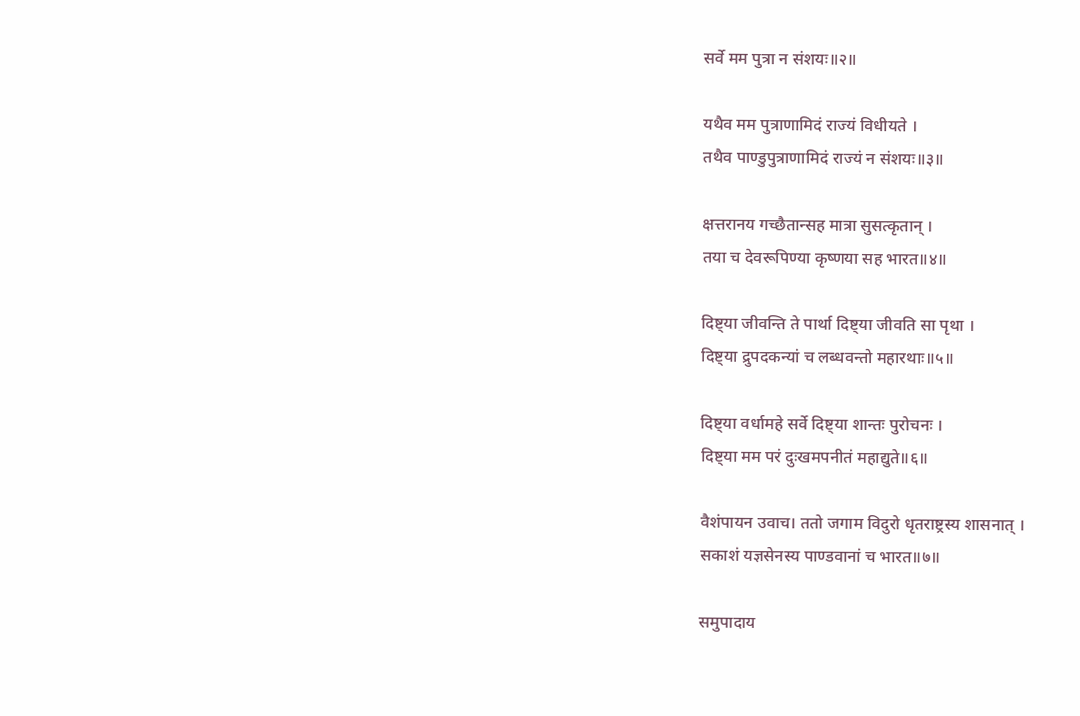सर्वे मम पुत्रा न संशयः॥२॥

यथैव मम पुत्राणामिदं राज्यं विधीयते ।
तथैव पाण्डुपुत्राणामिदं राज्यं न संशयः॥३॥

क्षत्तरानय गच्छैतान्सह मात्रा सुसत्कृतान् ।
तया च देवरूपिण्या कृष्णया सह भारत॥४॥

दिष्ट्या जीवन्ति ते पार्था दिष्ट्या जीवति सा पृथा ।
दिष्ट्या द्रुपदकन्यां च लब्धवन्तो महारथाः॥५॥

दिष्ट्या वर्धामहे सर्वे दिष्ट्या शान्तः पुरोचनः ।
दिष्ट्या मम परं दुःखमपनीतं महाद्युते॥६॥

वैशंपायन उवाच। ततो जगाम विदुरो धृतराष्ट्रस्य शासनात् ।
सकाशं यज्ञसेनस्य पाण्डवानां च भारत॥७॥

समुपादाय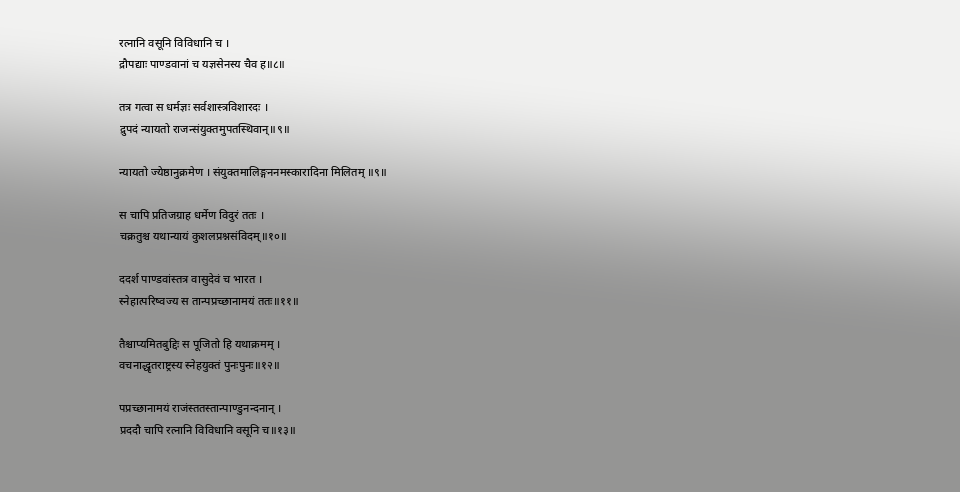रत्नानि वसूनि विविधानि च ।
द्रौपद्याः पाण्डवानां च यज्ञसेनस्य चैव ह॥८॥

तत्र गत्वा स धर्मज्ञः सर्वशास्त्रविशारदः ।
द्रुपदं न्यायतो राजन्संयुक्तमुपतस्थिवान्॥९॥

न्यायतो ज्येष्ठानुक्रमेण । संयुक्तमालिङ्गननमस्कारादिना मिलितम् ॥९॥

स चापि प्रतिजग्राह धर्मेण विदुरं ततः ।
चक्रतुश्च यथान्यायं कुशलप्रश्नसंविदम्॥१०॥

ददर्श पाण्डवांस्तत्र वासुदेवं च भारत ।
स्नेहात्परिष्वज्य स तान्पप्रच्छानामयं ततः॥११॥

तैश्चाप्यमितबुद्दिः स पूजितो हि यथाक्रमम् ।
वचनाद्धृतराष्ट्रस्य स्नेहयुक्तं पुनःपुनः॥१२॥

पप्रच्छानामयं राजंस्ततस्तान्पाण्डुनन्दनान् ।
प्रददौ चापि रत्नानि विविधानि वसूनि च॥१३॥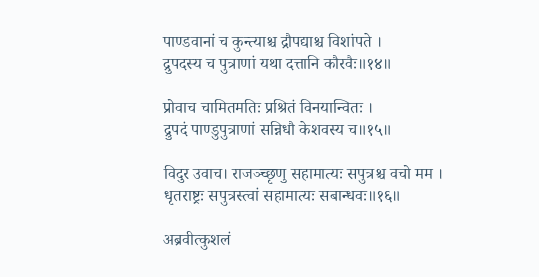पाण्डवानां च कुन्त्याश्च द्रौपद्याश्च विशांपते ।
द्रुपदस्य च पुत्राणां यथा दत्तानि कौरवैः॥१४॥

प्रोवाच चामितमतिः प्रश्रितं विनयान्वितः ।
द्रुपदं पाण्डुपुत्राणां सन्निधौ केशवस्य च॥१५॥

विदुर उवाच। राजञ्च्छृणु सहामात्यः सपुत्रश्च वचो मम ।
धृतराष्ट्रः सपुत्रस्त्वां सहामात्यः सबान्धवः॥१६॥

अब्रवीत्कुशलं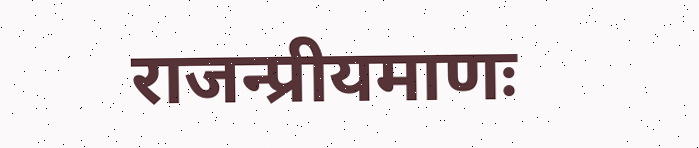राजन्प्रीयमाणः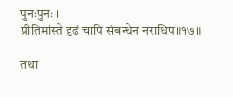पुनःपुनः ।
प्रीतिमांस्ते दृढं चापि संबन्धेन नराधिप॥१७॥

तथा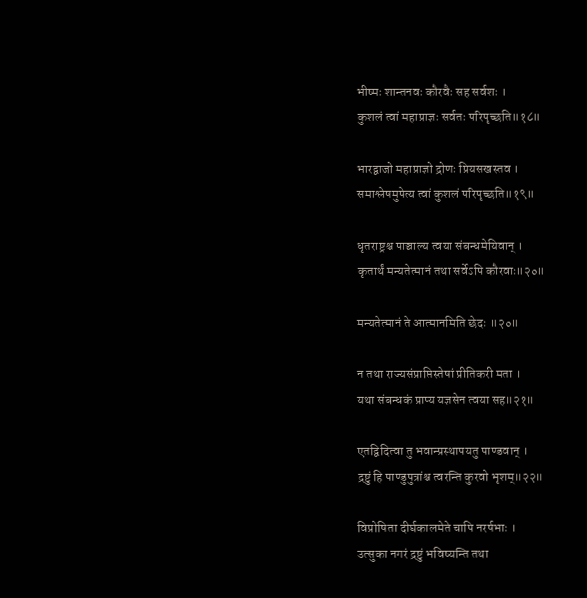भीष्मः शान्तनवः कौरवैः सह सर्वशः ।
कुशलं त्वां महाप्राज्ञः सर्वतः परिपृच्छति॥१८॥

भारद्वाजो महाप्राज्ञो द्रोणः प्रियसखस्तव ।
समाश्लेषमुपेत्य त्वां कुशलं परिपृच्छति॥१९॥

धृतराष्ट्रश्च पाञ्चाल्य त्वया संबन्धमेयिवान् ।
कृतार्थं मन्यतेत्मानं तथा सर्वेऽपि कौरवाः॥२०॥

मन्यतेत्मानं ते आत्मानमिति छेदः ॥२०॥

न तथा राज्यसंप्राप्तिस्तेषां प्रीतिकरी मता ।
यथा संबन्धकं प्राप्य यज्ञसेन त्वया सह॥२१॥

एतद्विदित्वा तु भवान्प्रस्थापयतु पाण्डवान् ।
द्रष्टुं हि पाण्डुपुत्रांश्च त्वरन्ति कुरवो भृशम्॥२२॥

विप्रोषिता दीर्घकालमेते चापि नरर्षभाः ।
उत्सुका नगरं द्रष्टुं भविष्यन्ति तथा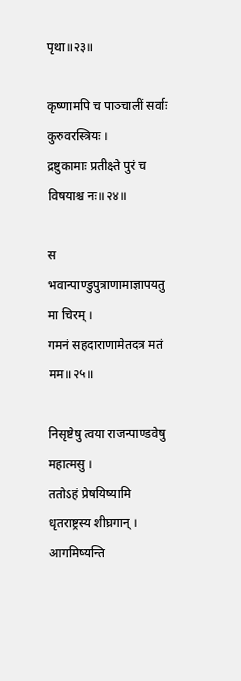पृथा॥२३॥

कृष्णामपि च पाञ्चालीं सर्वाः कुरुवरस्त्रियः ।
द्रष्टुकामाः प्रतीक्ष्ते पुरं च विषयाश्च नः॥२४॥

स भवान्पाण्डुपुत्राणामाज्ञापयतु मा चिरम् ।
गमनं सहदाराणामेतदत्र मतं मम॥२५॥

निसृष्टेषु त्वया राजन्पाण्डवेषु महात्मसु ।
ततोऽहं प्रेषयिष्यामि धृतराष्ट्रस्य शीघ्रगान् ।
आगमिष्यन्ति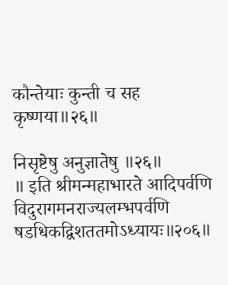कौन्तेयाः कुन्ती च सह कृष्णया॥२६॥

निसृष्टेषु अनुज्ञातेषु ॥२६॥
॥ इति श्रीमन्महाभारते आदिपर्वणि विदुरागमनराज्यलम्भपर्वणि षडधिकद्विशततमोऽध्यायः॥२०६॥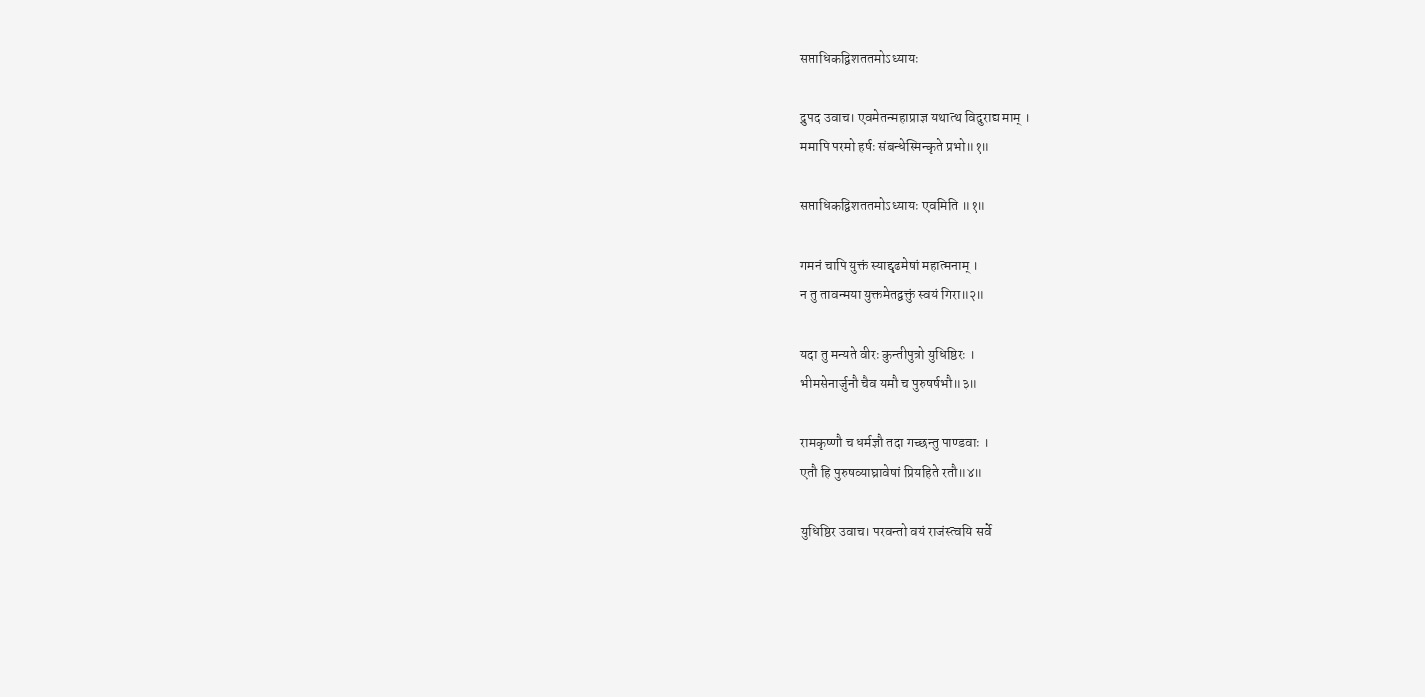सप्ताधिकद्विशततमोऽध्यायः

द्रुपद उवाच। एवमेतन्महाप्राज्ञ यथात्थ विदुराद्य माम् ।
ममापि परमो हर्षः संबन्धेस्मिन्कृते प्रभो॥१॥

सप्ताधिकद्विशततमोऽध्यायः एवमिति ॥१॥

गमनं चापि युक्तं स्याद्दृढमेषां महात्मनाम् ।
न तु तावन्मया युक्तमेतद्वक्तुं स्वयं गिरा॥२॥

यदा तु मन्यते वीरः कुन्तीपुत्रो युधिष्ठिरः ।
भीमसेनार्जुनौ चैव यमौ च पुरुषर्षभौ॥३॥

रामकृष्णौ च धर्मज्ञौ तदा गच्छन्तु पाण्डवाः ।
एतौ हि पुरुषव्याघ्रावेषां प्रियहिते रतौ॥४॥

युधिष्ठिर उवाच। परवन्तो वयं राजंस्त्वयि सर्वे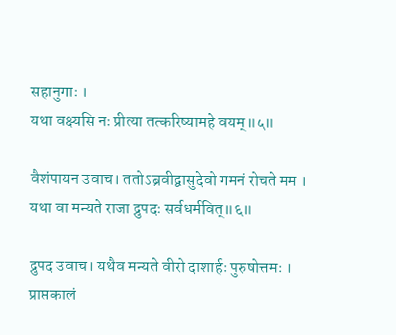सहानुगाः ।
यथा वक्ष्यसि नः प्रीत्या तत्करिष्यामहे वयम्॥५॥

वैशंपायन उवाच। ततोऽब्रवीद्वासुदेवो गमनं रोचते मम ।
यथा वा मन्यते राजा द्रुपदः सर्वधर्मवित्॥६॥

द्रुपद उवाच। यथैव मन्यते वीरो दाशार्हः पुरुषोत्तमः ।
प्राप्तकालं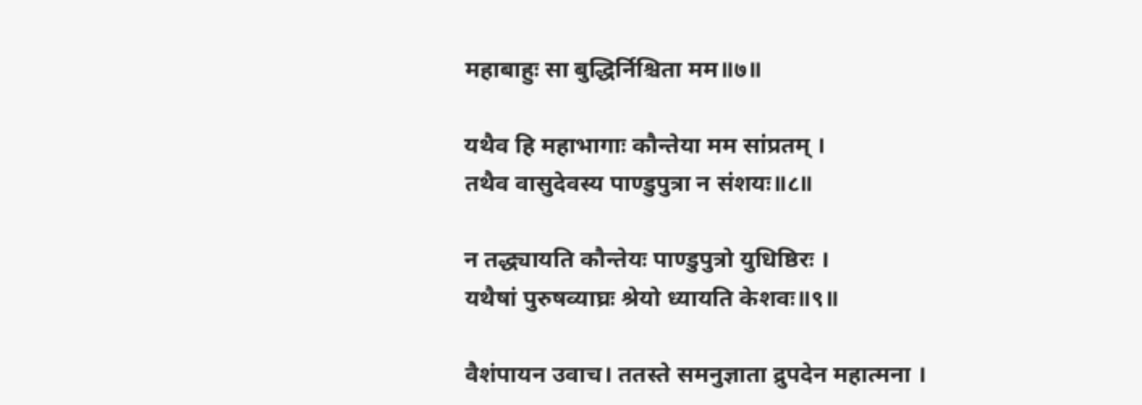महाबाहुः सा बुद्धिर्निश्चिता मम॥७॥

यथैव हि महाभागाः कौन्तेया मम सांप्रतम् ।
तथैव वासुदेवस्य पाण्डुपुत्रा न संशयः॥८॥

न तद्ध्यायति कौन्तेयः पाण्डुपुत्रो युधिष्ठिरः ।
यथैषां पुरुषव्याघ्रः श्रेयो ध्यायति केशवः॥९॥

वैशंपायन उवाच। ततस्ते समनुज्ञाता द्रुपदेन महात्मना ।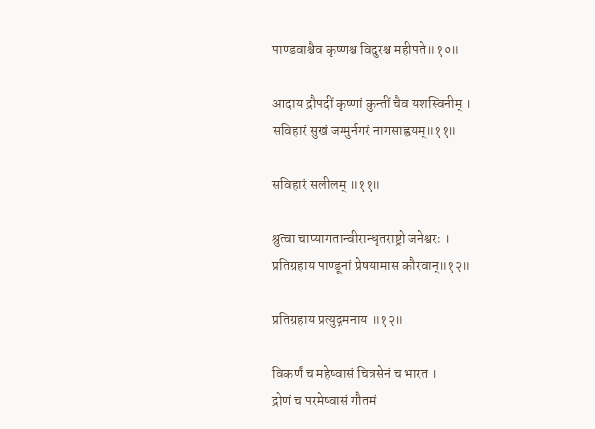पाण्डवाश्चैव कृष्णश्च विदुरश्च महीपते॥१०॥

आदाय द्रौपदीं कृष्णां कुन्तीं चैव यशस्विनीम् ।
सविहारं सुखं जग्मुर्नगरं नागसाह्वयम्॥११॥

सविहारं सलीलम् ॥११॥

श्रुत्वा चाप्यागतान्वीरान्धृतराष्ट्रो जनेश्वरः ।
प्रतिग्रहाय पाण्डूनां प्रेषयामास कौरवान्॥१२॥

प्रतिग्रहाय प्रत्युद्गमनाय ॥१२॥

विकर्णं च महेष्वासं चित्रसेनं च भारत ।
द्रोणं च परमेष्वासं गौतमं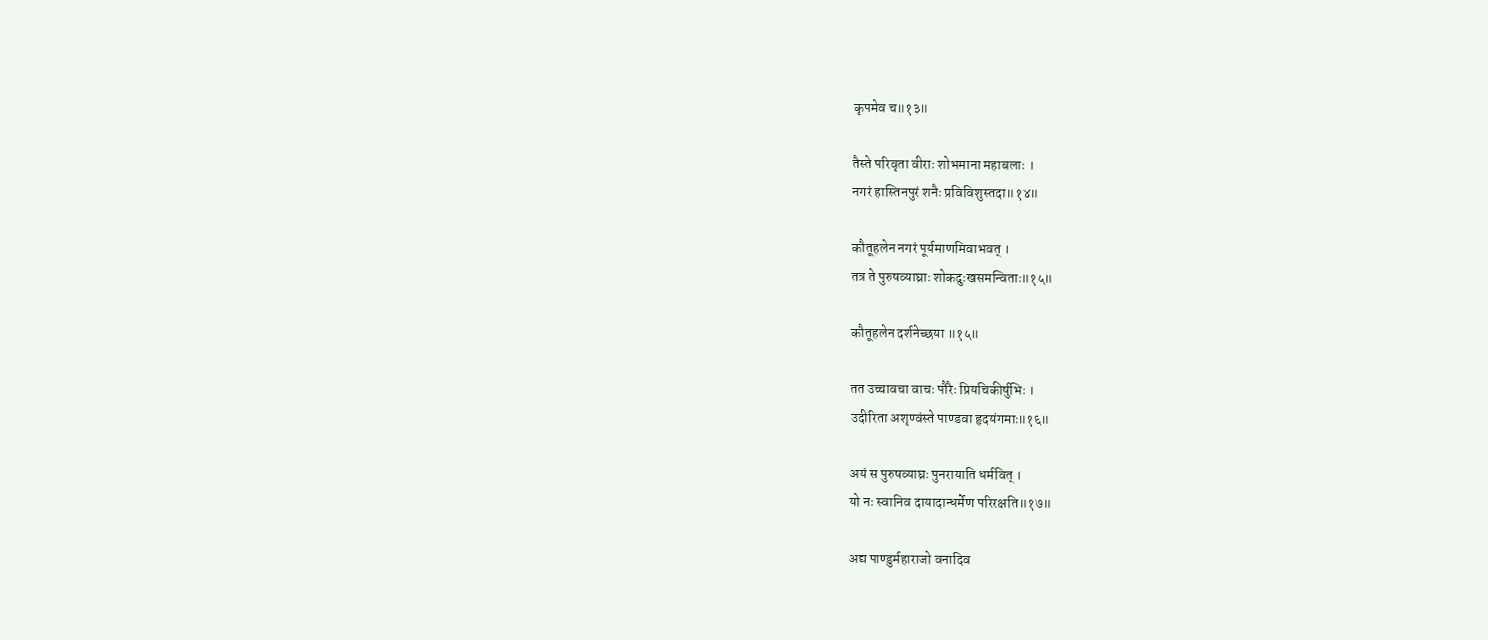कृपमेव च॥१३॥

तैस्ते परिवृता वीराः शोभमाना महाबलाः ।
नगरं हास्तिनपुरं शनैः प्रविविशुस्तदा॥१४॥

कौतूहलेन नगरं पूर्यमाणमिवाभवत् ।
तत्र ते पुरुषव्याघ्राः शोकदुःखसमन्विताः॥१५॥

कौतूहलेन दर्शनेच्छया ॥१५॥

तत उच्चावचा वाचः पौरैः प्रियचिकीर्षुभिः ।
उदीरिता अशृण्वंस्ते पाण्डवा हृदयंगमाः॥१६॥

अयं स पुरुषव्याघ्रः पुनरायाति धर्मवित् ।
यो नः स्वानिव दायादान्धर्मेण परिरक्षति॥१७॥

अद्य पाण्डुर्महाराजो वनादिव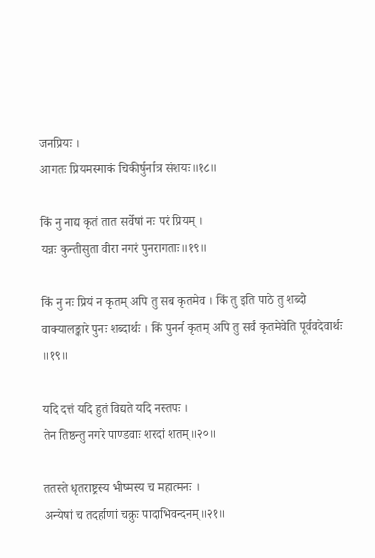जनप्रियः ।
आगतः प्रियमस्माकं चिकीर्षुर्नात्र संशयः॥१८॥

किं नु नाद्य कृतं तात सर्वेषां नः परं प्रियम् ।
यन्नः कुन्तीसुता वीरा नगरं पुनरागताः॥१९॥

किं नु नः प्रियं न कृतम् अपि तु सब कृतमेव । किं तु इति पाठे तु शब्दो वाक्यालङ्कारे पुनः शब्दार्थः । किं पुनर्न कृतम् अपि तु सर्वं कृतमेवेति पूर्ववदेवार्थः ॥१९॥

यदि दत्तं यदि हुतं विद्यते यदि नस्तपः ।
तेन तिष्ठन्तु नगरे पाण्डवाः शरदां शतम्॥२०॥

ततस्ते धृतराष्ट्रस्य भीष्मस्य च महात्मनः ।
अन्येषां च तदर्हाणां चक्रुः पादाभिवन्दनम्॥२१॥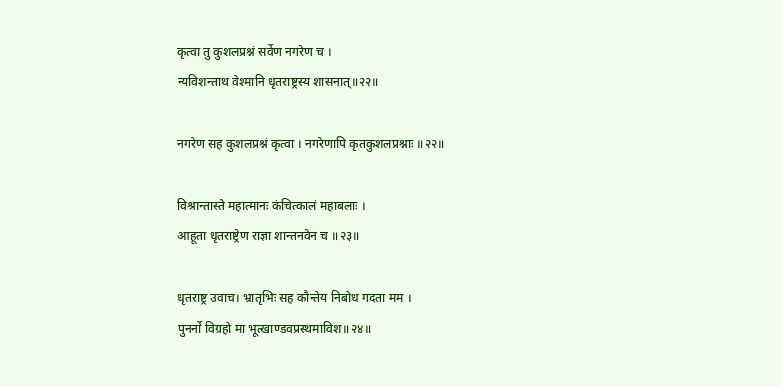कृत्वा तु कुशलप्रश्नं सर्वेण नगरेण च ।
न्यविशन्ताथ वेश्मानि धृतराष्ट्रस्य शासनात्॥२२॥

नगरेण सह कुशलप्रश्नं कृत्वा । नगरेणापि कृतकुशलप्रश्नाः ॥२२॥

विश्रान्तास्ते महात्मानः कंचित्कालं महाबलाः ।
आहूता धृतराष्ट्रेण राज्ञा शान्तनवेन च ॥२३॥

धृतराष्ट्र उवाच। भ्रातृभिः सह कौन्तेय निबोध गदता मम ।
पुनर्नो विग्रहो मा भूत्खाण्डवप्रस्थमाविश॥२४॥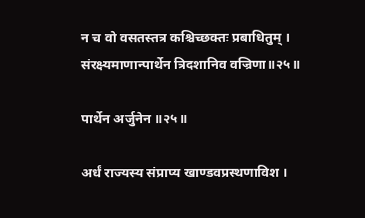न च वो वसतस्तत्र कश्चिच्छक्तः प्रबाधितुम् ।
संरक्ष्यमाणान्पार्थेन त्रिदशानिव वज्रिणा॥२५॥

पार्थेन अर्जुनेन ॥२५॥

अर्धं राज्यस्य संप्राप्य खाण्डवप्रस्थणाविश ।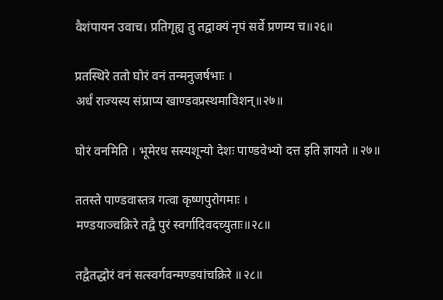वैशंपायन उवाच। प्रतिगृह्य तु तद्वाक्यं नृपं सर्वे प्रणम्य च॥२६॥

प्रतस्थिरे ततो घोरं वनं तन्मनुजर्षभाः ।
अर्धं राज्यस्य संप्राप्य खाण्डवप्रस्थमाविशन्॥२७॥

घोरं वनमिति । भूमेरध सस्यशून्यो देशः पाण्डवेभ्यो दत्त इति ज्ञायते ॥२७॥

ततस्ते पाण्डवास्तत्र गत्वा कृष्णपुरोगमाः ।
मण्डयाञ्चक्रिरे तद्वै पुरं स्वर्गादिवदच्युताः॥२८॥

तद्वैतद्धोरं वनं सत्स्वर्गवन्मण्डयांचक्रिरे ॥२८॥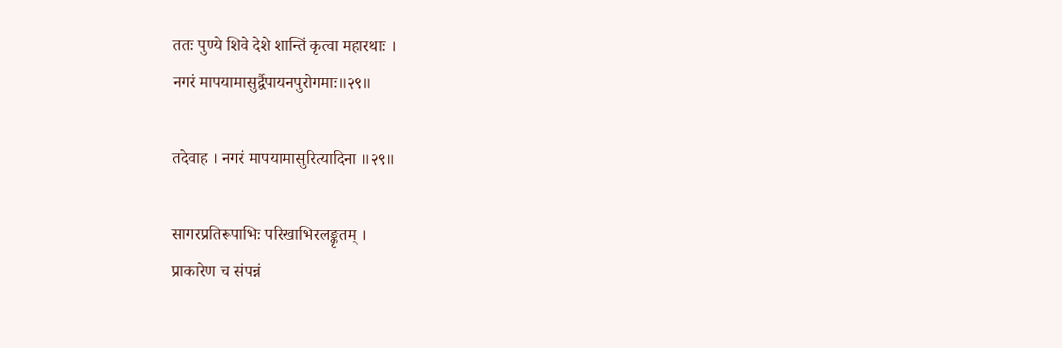ततः पुण्ये शिवे देशे शान्तिं कृत्वा महारथाः ।
नगरं मापयामासुर्द्वैपायनपुरोगमाः॥२९॥

तदेवाह । नगरं मापयामासुरित्यादिना ॥२९॥

सागरप्रतिरूपाभिः परिखाभिरलङ्कृतम् ।
प्राकारेण च संपन्नं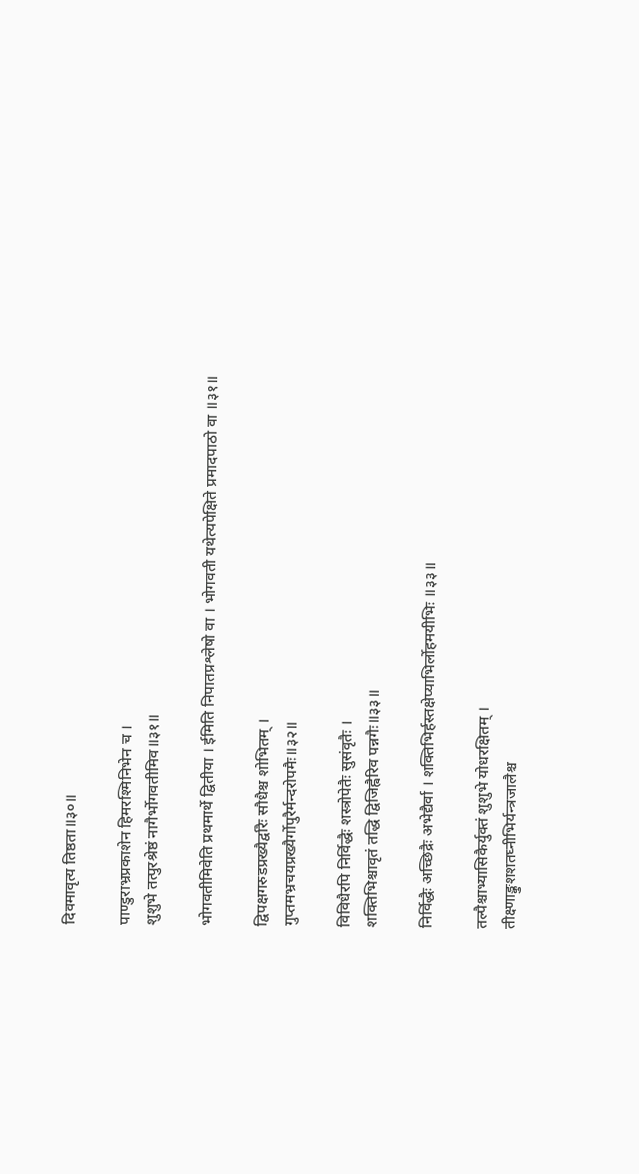दिवमावृत्य तिष्ठता॥३०॥

पाण्डुराभ्रप्रकाशेन हिमरश्मिनिभेन च ।
शुशुभे तत्पुरश्रेष्ठं नागैर्भोगवतीमिव॥३१॥

भोगवतीमिवेति प्रथमार्थे द्वितीया । ईमिति निपातप्रश्लेषो वा । भोगवती यथेत्यपेक्षिते प्रमादपाठो वा ॥३१॥

द्विपक्षगरुडप्रख्यैर्द्वारैः सौधैश्च शोभितम् ।
गुप्तमभ्रचयप्रख्यैर्गोपुरैर्मन्दरोपमैः॥३२॥

विविधैरपि निर्विद्धैः शस्त्रोपेतैः सुसंवृतैः ।
शक्तिभिश्चावृतं तद्धि द्विजिह्वैरिव पन्नगैः॥३३॥

निर्विद्धैः अच्छिद्रैः अभेद्यैर्वा । शक्तिभिर्हस्तक्षेप्याभिर्लोहमयीभिः ॥३३॥

तल्पैश्चाभ्यासिकैर्युक्तं शुशुभे योधरक्षितम् ।
तीक्ष्णाङ्कुशशतघ्नीभिर्यन्त्रजालैश्च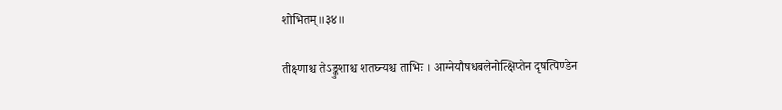शोभितम्॥३४॥

तीक्ष्णाश्च तेऽङ्कुशाश्च शतघ्न्यश्च ताभिः । आग्नेयौषधबलेनोत्क्षिप्तेन दृषत्पिण्डेन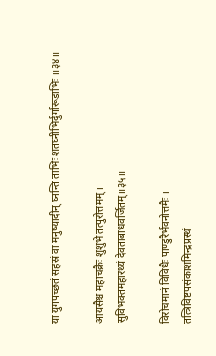या युगपच्छतं सहस्रं वा मनुष्यादीन् घ्नन्ति ताभिः शतघ्नीभिर्दुर्गारूडाभिः ॥३४॥

आयसैश्च महाचक्रैः शुशुभे तत्पुरोत्तमम् ।
सुविभक्तमहारथ्यं देवताबाधवर्जितम्॥३५॥

विरोचमानं विविधैः पाण्डुरैर्भवनोत्तमैः ।
तत्त्रिविष्टपसंकाशमिन्द्रप्रस्थं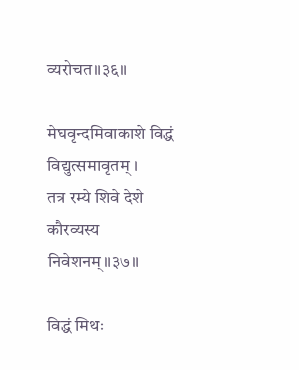व्यरोचत॥३६॥

मेघवृन्दमिवाकाशे विद्धं विद्युत्समावृतम् ।
तत्र रम्ये शिवे देशे कौरव्यस्य निवेशनम्॥३७॥

विद्धं मिथः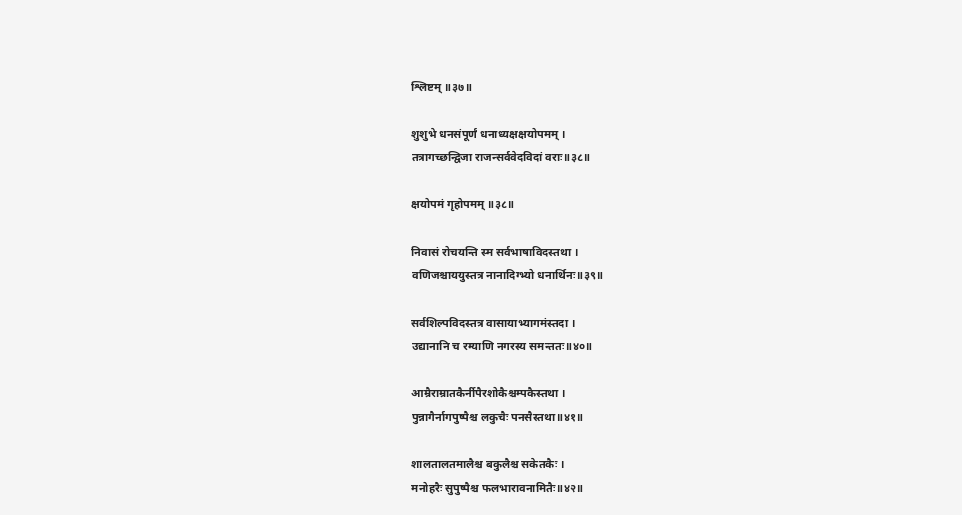श्लिष्टम् ॥३७॥

शुशुभे धनसंपूर्णं धनाध्यक्षक्षयोपमम् ।
तत्रागच्छन्द्विजा राजन्सर्ववेदविदां वराः॥३८॥

क्षयोपमं गृहोपमम् ॥३८॥

निवासं रोचयन्ति स्म सर्वभाषाविदस्तथा ।
वणिजश्चाययुस्तत्र नानादिग्भ्यो धनार्थिनः॥३९॥

सर्वशिल्पविदस्तत्र वासायाभ्यागमंस्तदा ।
उद्यानानि च रम्याणि नगरस्य समन्ततः॥४०॥

आम्रैराम्रातकैर्नीपैरशोकैश्चम्पकैस्तथा ।
पुन्नागैर्नागपुष्पैश्च लकुचैः पनसैस्तथा॥४१॥

शालतालतमालैश्च बकुलैश्च सकेतकैः ।
मनोहरैः सुपुष्पैश्च फलभारावनामितैः॥४२॥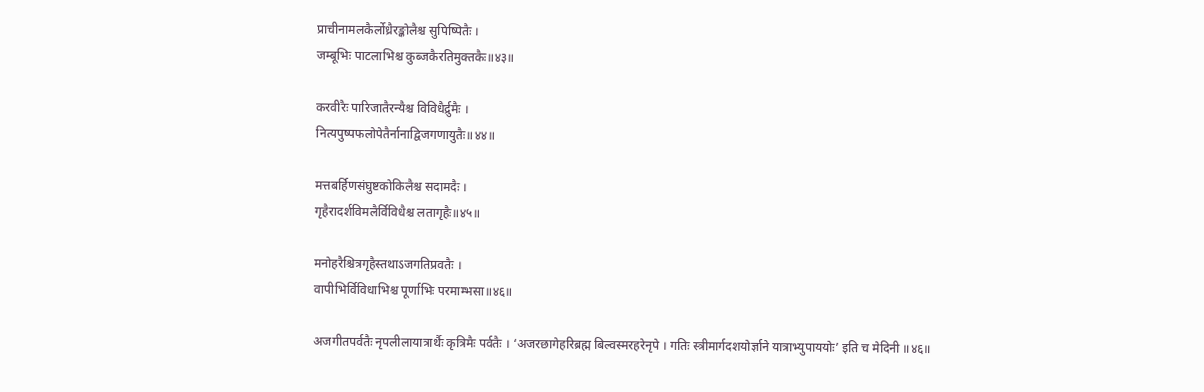प्राचीनामलकैर्लोध्रैरङ्कोलैश्च सुपिष्पितैः ।
जम्बूभिः पाटलाभिश्च कुब्जकैरतिमुक्तकैः॥४३॥

करवीरैः पारिजातैरन्यैश्च विविधैर्द्रुमैः ।
नित्यपुष्पफलोपेतैर्नानाद्विजगणायुतैः॥४४॥

मत्तबर्हिणसंघुष्टकोकिलैश्च सदामदैः ।
गृहैरादर्शविमलैर्विविधैश्च लतागृहैः॥४५॥

मनोहरैश्चित्रगृहैस्तथाऽजगतिप्रवतैः ।
वापीभिर्विविधाभिश्च पूर्णाभिः परमाम्भसा॥४६॥

अजगीतपर्वतैः नृपलीलायात्रार्थैः कृत्रिमैः पर्वतैः । ‘अजरछागेहरिब्रह्म बिल्वस्मरहरेनृपे । गतिः स्त्रीमार्गदशयोर्ज्ञाने यात्राभ्युपाययोः’ इति च मेदिनी ॥४६॥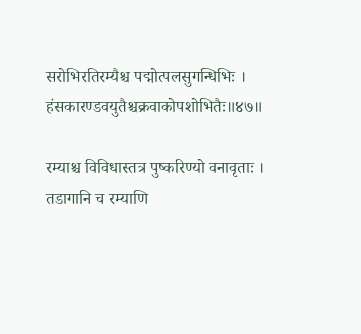सरोभिरतिरम्यैश्च पद्मोत्पलसुगन्धिभिः ।
हंसकारण्डवयुतैश्चक्रवाकोपशोभितैः॥४७॥

रम्याश्च विविधास्तत्र पुष्करिण्यो वनावृताः ।
तडागानि च रम्याणि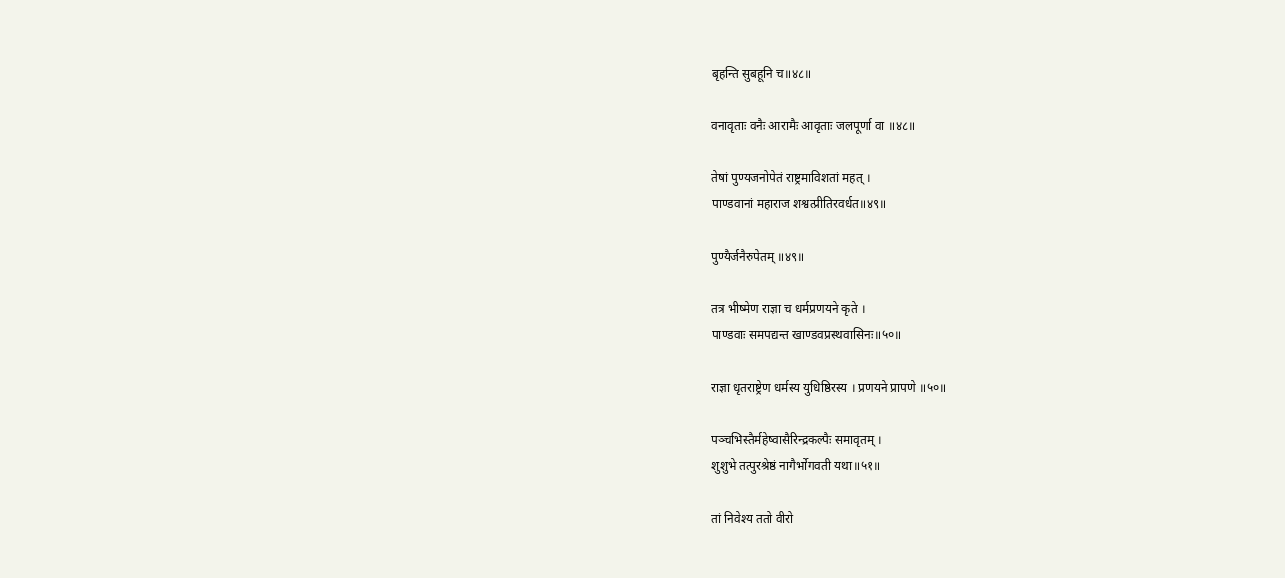बृहन्ति सुबहूनि च॥४८॥

वनावृताः वनैः आरामैः आवृताः जलपूर्णा वा ॥४८॥

तेषां पुण्यजनोपेतं राष्ट्रमाविशतां महत् ।
पाण्डवानां महाराज शश्वत्प्रीतिरवर्धत॥४९॥

पुण्यैर्जनैरुपेतम् ॥४९॥

तत्र भीष्मेण राज्ञा च धर्मप्रणयने कृते ।
पाण्डवाः समपद्यन्त खाण्डवप्रस्थवासिनः॥५०॥

राज्ञा धृतराष्ट्रेण धर्मस्य युधिष्ठिरस्य । प्रणयने प्रापणे ॥५०॥

पञ्चभिस्तैर्महेष्वासैरिन्द्रकल्पैः समावृतम् ।
शुशुभे तत्पुरश्रेष्ठं नागैर्भोगवती यथा॥५१॥

तां निवेश्य ततो वीरो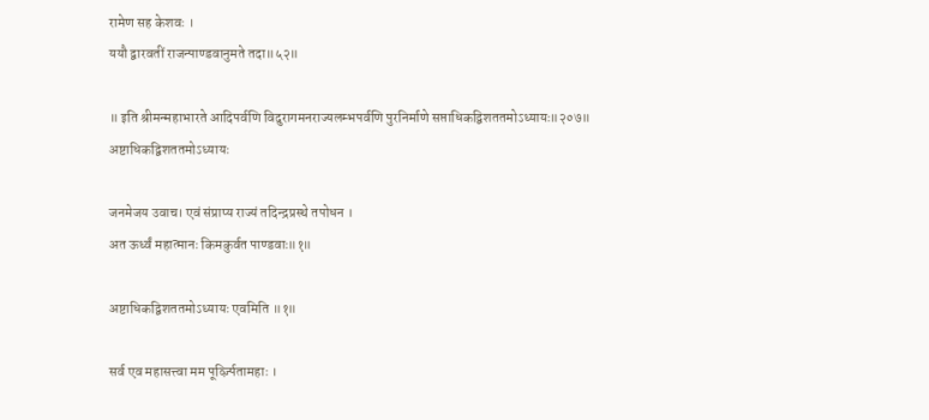रामेण सह केशवः ।
ययौ द्वारवतीं राजन्पाण्डवानुमते तदा॥५२॥

॥ इति श्रीमन्महाभारते आदिपर्वणि विदुरागमनराज्यलम्भपर्वणि पुरनिर्माणे सप्ताधिकद्विशततमोऽध्यायः॥२०७॥
अष्टाधिकद्विशततमोऽध्यायः

जनमेजय उवाच। एवं संप्राप्य राज्यं तदिन्द्रप्रस्थे तपोधन ।
अत ऊर्ध्वं महात्मानः किमकुर्वत पाण्डवाः॥१॥

अष्टाधिकद्विशततमोऽध्यायः एवमिति ॥१॥

सर्व एव महासत्त्वा मम पूर्व्ज़्पितामहाः ।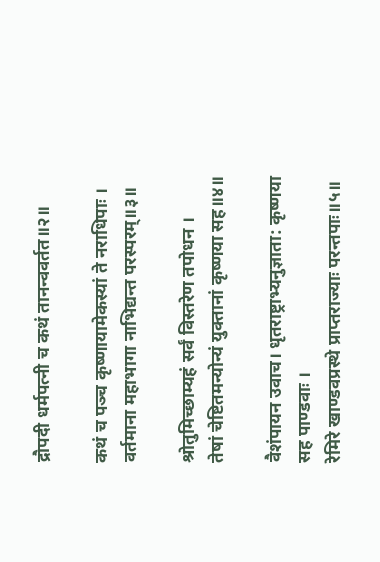द्रौपदी धर्मपत्नी च कथं तानन्ववर्तत॥२॥

कथं च पञ्च कृष्णायामेकस्यां ते नराधिपाः ।
वर्तमाना महाभागा नाभिद्यन्त परस्परम्॥३॥

श्रोतुमिच्छाम्यहं सर्वं विस्तरेण तपोधन ।
तेषां चेष्टितमन्योन्यं युक्तानां कृष्णया सह॥४॥

वैशंपायन उवाच। धृतराष्ट्राभ्यनुज्ञाता: कृष्णया सह पाण्डवाः ।
रेमिरे खाण्डवप्रस्थे प्राप्तराज्याः परन्तपाः॥५॥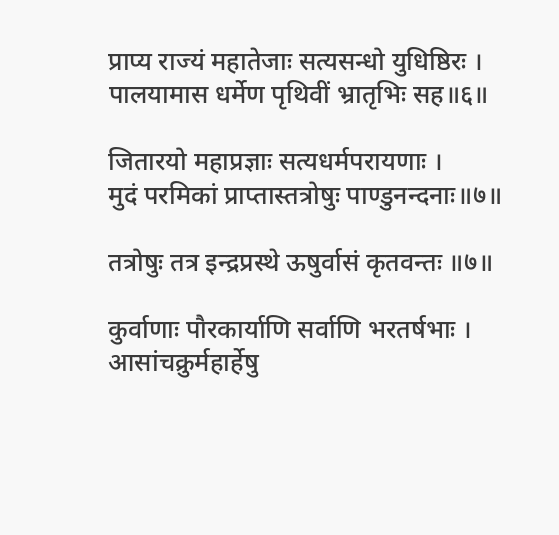प्राप्य राज्यं महातेजाः सत्यसन्धो युधिष्ठिरः ।
पालयामास धर्मेण पृथिवीं भ्रातृभिः सह॥६॥

जितारयो महाप्रज्ञाः सत्यधर्मपरायणाः ।
मुदं परमिकां प्राप्तास्तत्रोषुः पाण्डुनन्दनाः॥७॥

तत्रोषुः तत्र इन्द्रप्रस्थे ऊषुर्वासं कृतवन्तः ॥७॥

कुर्वाणाः पौरकार्याणि सर्वाणि भरतर्षभाः ।
आसांचक्रुर्महार्हेषु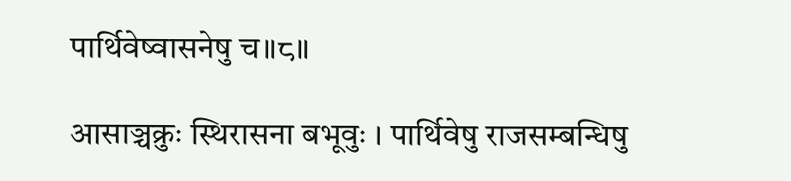पार्थिवेष्वासनेषु च॥८॥

आसाञ्चक्रुः स्थिरासना बभूवुः । पार्थिवेषु राजसम्बन्धिषु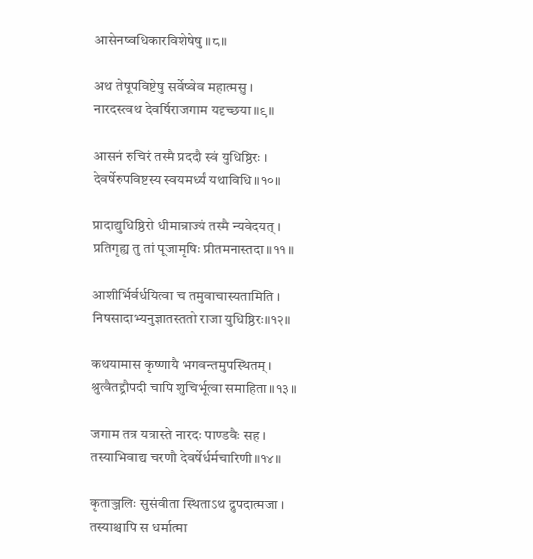आसेनष्वधिकारविशेषेषु ॥८॥

अथ तेषूपविष्टेषु सर्वेष्वेव महात्मसु ।
नारदस्त्वथ देवर्षिराजगाम यदृच्छया॥९॥

आसनं रुचिरं तस्मै प्रददौ स्वं युधिष्ठिरः ।
देवर्षेरुपविष्टस्य स्वयमर्ध्यं यथाविधि॥१०॥

प्रादाद्युधिष्ठिरो धीमान्राज्यं तस्मै न्यवेदयत् ।
प्रतिगृह्य तु तां पूजामृषिः प्रीतमनास्तदा॥११॥

आशीर्भिर्वर्धयित्वा च तमुवाचास्यतामिति ।
निषसादाभ्यनुज्ञातस्ततो राजा युधिष्ठिरः॥१२॥

कथयामास कृष्णायै भगवन्तमुपस्थितम् ।
श्रुत्वैतद्द्रौपदी चापि शुचिर्भूत्वा समाहिता॥१३॥

जगाम तत्र यत्रास्ते नारदः पाण्डवैः सह ।
तस्याभिवाद्य चरणौ देवर्षेर्धर्मचारिणी॥१४॥

कृताञ्जलिः सुसंवीता स्थिताऽथ द्रुपदात्मजा ।
तस्याश्चापि स धर्मात्मा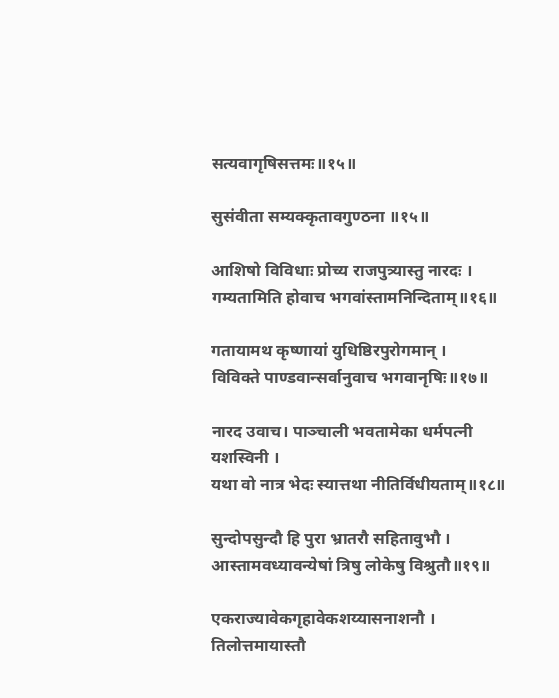सत्यवागृषिसत्तमः॥१५॥

सुसंवीता सम्यक्कृतावगुण्ठना ॥१५॥

आशिषो विविधाः प्रोच्य राजपुत्र्यास्तु नारदः ।
गम्यतामिति होवाच भगवांस्तामनिन्दिताम्॥१६॥

गतायामथ कृष्णायां युधिष्ठिरपुरोगमान् ।
विविक्ते पाण्डवान्सर्वानुवाच भगवानृषिः॥१७॥

नारद उवाच। पाञ्चाली भवतामेका धर्मपत्नी यशस्विनी ।
यथा वो नात्र भेदः स्यात्तथा नीतिर्विधीयताम्॥१८॥

सुन्दोपसुन्दौ हि पुरा भ्रातरौ सहितावुभौ ।
आस्तामवध्यावन्येषां त्रिषु लोकेषु विश्रुतौ॥१९॥

एकराज्यावेकगृहावेकशय्यासनाशनौ ।
तिलोत्तमायास्तौ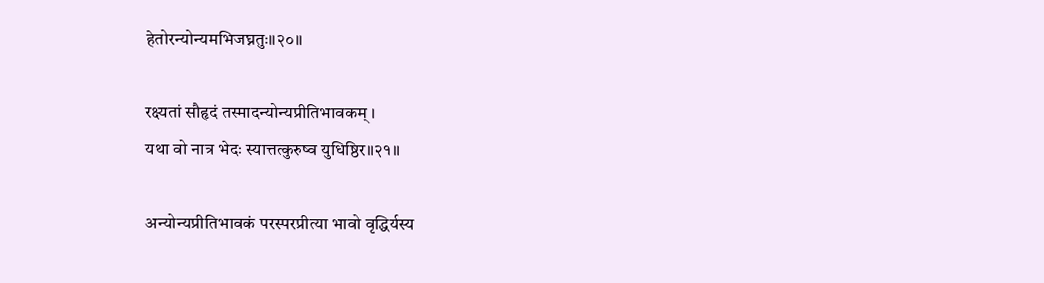हेतोरन्योन्यमभिजघ्नतुः॥२०॥

रक्ष्यतां सौहृदं तस्मादन्योन्यप्रीतिभावकम् ।
यथा वो नात्र भेदः स्यात्तत्कुरुष्व युधिष्ठिर॥२१॥

अन्योन्यप्रीतिभावकं परस्परप्रीत्या भावो वृद्धिर्यस्य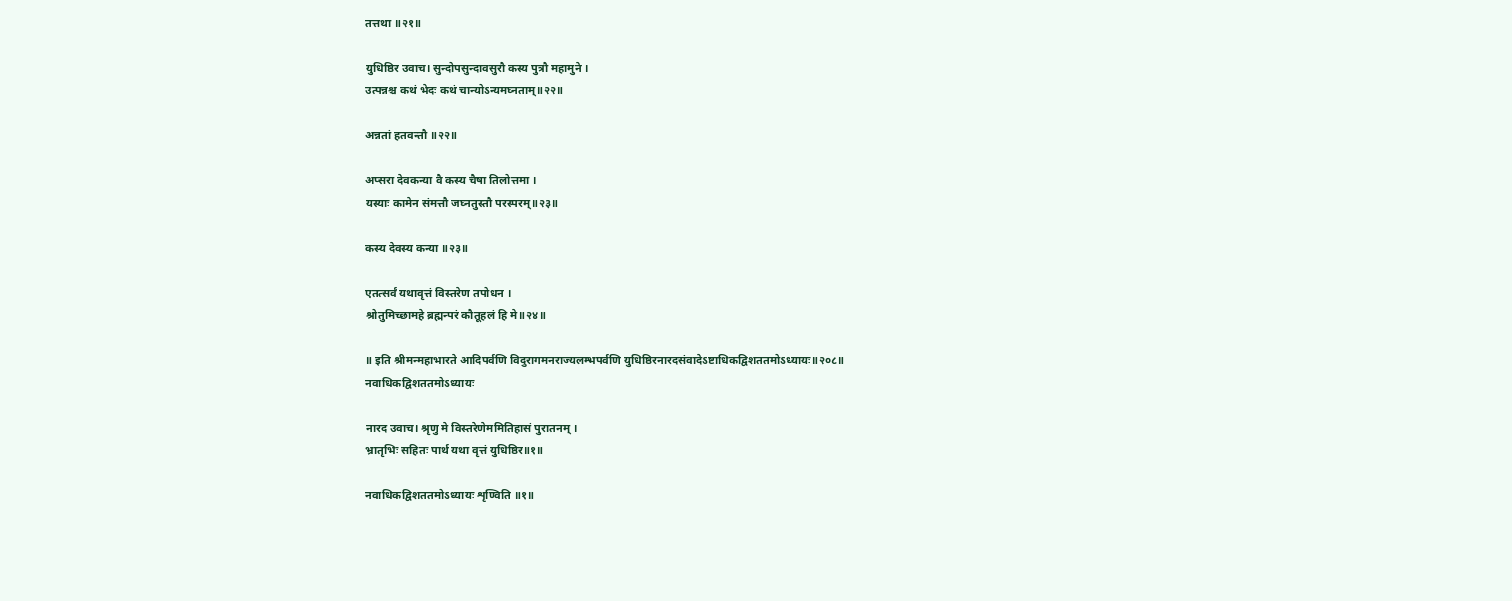तत्तथा ॥२१॥

युधिष्ठिर उवाच। सुन्दोपसुन्दावसुरौ कस्य पुत्रौ महामुने ।
उत्पन्नश्च कथं भेदः कथं चान्योऽन्यमघ्नताम्॥२२॥

अन्नतां हतवन्तौ ॥२२॥

अप्सरा देवकन्या वै कस्य चैषा तिलोत्तमा ।
यस्याः कामेन संमत्तौ जघ्नतुस्तौ परस्परम्॥२३॥

कस्य देवस्य कन्या ॥२३॥

एतत्सर्वं यथावृत्तं विस्तरेण तपोधन ।
श्रोतुमिच्छामहे ब्रह्मन्परं कौतूहलं हि मे॥२४॥

॥ इति श्रीमन्महाभारते आदिपर्वणि विदुरागमनराज्यलम्भपर्वणि युधिष्ठिरनारदसंवादेऽष्टाधिकद्विशततमोऽध्यायः॥२०८॥
नवाधिकद्विशततमोऽध्यायः

नारद उवाच। श्रृणु मे विस्तरेणेममितिहासं पुरातनम् ।
भ्रातृभिः सहितः पार्थ यथा वृत्तं युधिष्ठिर॥१॥

नवाधिकद्विशततमोऽध्यायः शृण्विति ॥१॥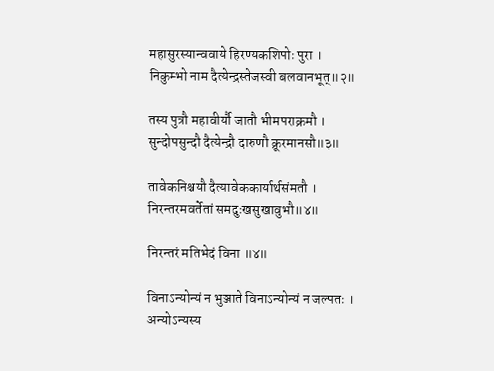महासुरस्यान्ववाये हिरण्यकशिपोः पुरा ।
निकुम्भो नाम दैत्येन्द्रस्तेजस्वी बलवानभूत्॥२॥

तस्य पुत्रौ महावीर्यौ जातौ भीमपराक्रमौ ।
सुन्दोपसुन्दौ दैत्येन्द्रौ दारुणौ क्रूरमानसौ॥३॥

तावेकनिश्चयौ दैत्यावेककार्यार्थसंमतौ ।
निरन्तरमवर्तेतां समदुःखसुखावुभौ॥४॥

निरन्तरं मतिभेदं विना ॥४॥

विनाऽन्योन्यं न भुञ्जाते विनाऽन्योन्यं न जल्पतः ।
अन्योऽन्यस्य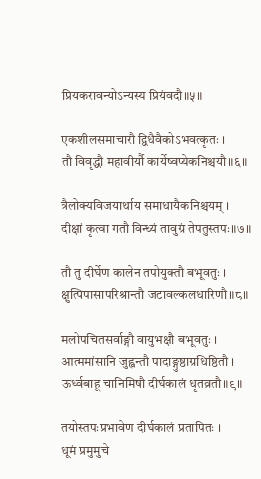प्रियकरावन्योऽन्यस्य प्रियंवदौ॥५॥

एकशीलसमाचारौ द्विधैवैकोऽभवत्कृतः ।
तौ विवृद्धौ महावीर्यौ कार्येष्वप्येकनिश्चयौ॥६॥

त्रैलोक्यविजयार्थाय समाधायैकनिश्चयम् ।
दीक्षां कृत्वा गतौ विन्ध्यं तावुग्रं तेपतुस्तपः॥७॥

तौ तु दीर्घेण कालेन तपोयुक्तौ बभूवतुः ।
क्षुत्पिपासापरिश्रान्तौ जटावल्कलधारिणौ॥८॥

मलोपचितसर्वाङ्गौ वायुभक्षौ बभूवतुः ।
आत्ममांसानि जुह्वन्तौ पादाङ्गुष्ठाग्रधिष्ठितौ ।
ऊर्ध्वबाहू चानिमिषौ दीर्घकालं धृतव्रतौ॥९॥

तयोस्तपःप्रभावेण दीर्घकालं प्रतापितः ।
धूमं प्रमुमुचे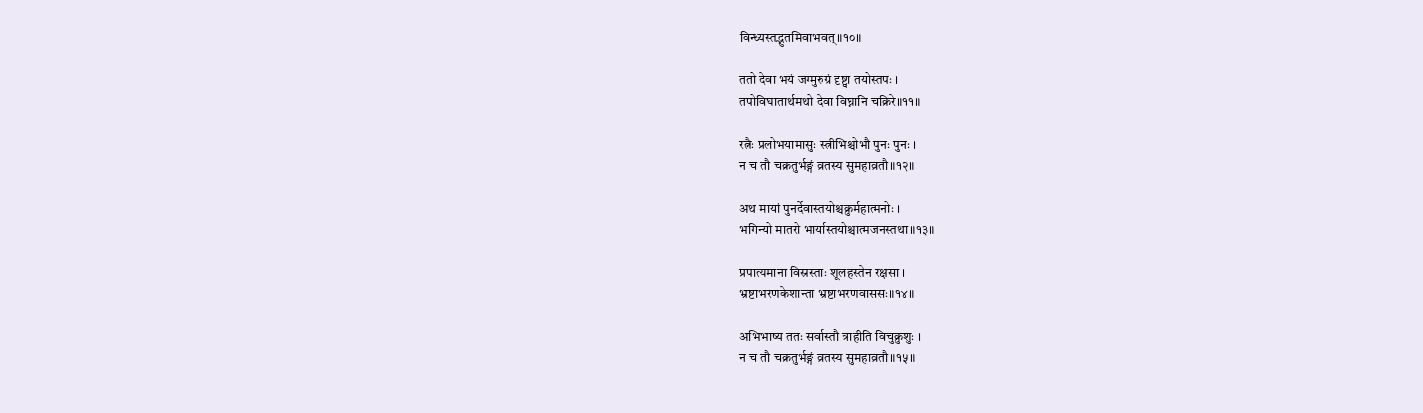विन्ध्यस्तद्भुतमिवाभवत्॥१०॥

ततो देवा भयं जग्मुरुग्रं दृष्ट्वा तयोस्तपः ।
तपोविघातार्थमथो देवा विघ्नानि चक्रिरे॥११॥

रत्नैः प्रलोभयामासुः स्त्रीभिश्चोभौ पुनः पुनः ।
न च तौ चक्रतुर्भङ्गं व्रतस्य सुमहाव्रतौ॥१२॥

अथ मायां पुनर्देवास्तयोश्चक्रुर्महात्मनोः ।
भगिन्यो मातरो भार्यास्तयोश्चात्मजनस्तथा॥१३॥

प्रपात्यमाना विस्रस्ताः शूलहस्तेन रक्षसा ।
भ्रष्टाभरणकेशान्ता भ्रष्टाभरणवाससः॥१४॥

अभिभाष्य ततः सर्वास्तौ त्राहीति विचुक्रुशुः ।
न च तौ चक्रतुर्भङ्गं व्रतस्य सुमहाव्रतौ॥१५॥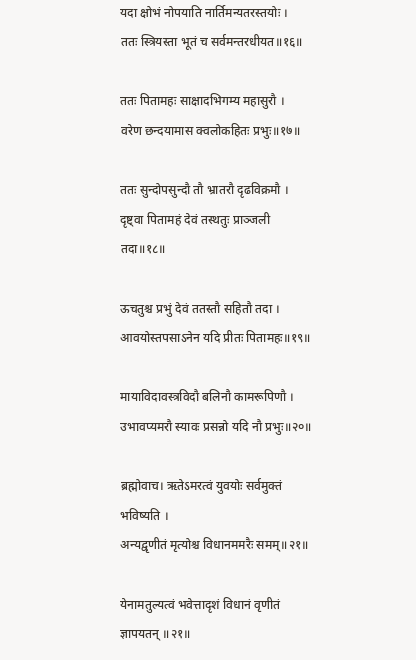यदा क्षोभं नोपयाति नार्तिमन्यतरस्तयोः ।
ततः स्त्रियस्ता भूतं च सर्वमन्तरधीयत॥१६॥

ततः पितामहः साक्षादभिगम्य महासुरौ ।
वरेण छन्दयामास क्वलोकहितः प्रभुः॥१७॥

ततः सुन्दोपसुन्दौ तौ भ्रातरौ दृढविक्रमौ ।
दृष्ट्वा पितामहं देवं तस्थतुः प्राञ्जली तदा॥१८॥

ऊचतुश्च प्रभुं देवं ततस्तौ सहितौ तदा ।
आवयोस्तपसाऽनेन यदि प्रीतः पितामहः॥१९॥

मायाविदावस्त्रविदौ बलिनौ कामरूपिणौ ।
उभावप्यमरौ स्यावः प्रसन्नो यदि नौ प्रभुः॥२०॥

ब्रह्मोवाच। ऋतेऽमरत्वं युवयोः सर्वमुक्तं भविष्यति ।
अन्यद्वृणीतं मृत्योश्च विधानममरैः समम्॥२१॥

येनामतुल्यत्वं भवेत्तादृशं विधानं वृणीतं ज्ञापयतन् ॥२१॥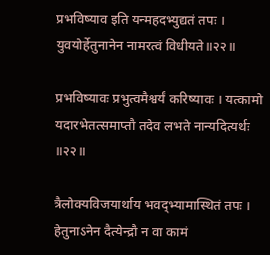प्रभविष्याव इति यन्महदभ्युद्यतं तपः ।
युवयोर्हेतुनानेन नामरत्वं विधीयते॥२२॥

प्रभविष्यावः प्रभुत्वमैश्वर्यं करिष्यावः । यत्कामो यदारभेतत्समाप्तौ तदेव लभते नान्यदित्यर्थः ॥२२॥

त्रैलोक्यविजयार्थाय भवद्भ्यामास्थितं तपः ।
हेतुनाऽनेन दैत्येन्द्रौ न वा कामं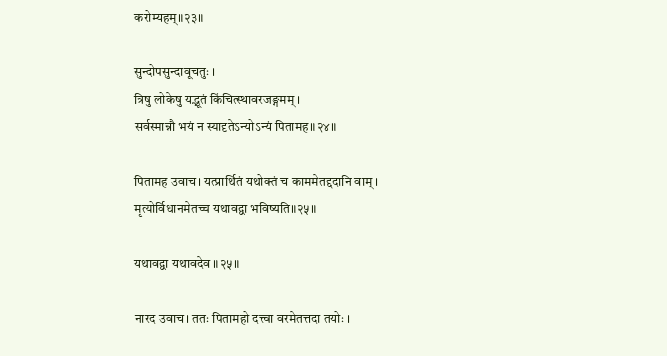करोम्यहम्॥२३॥

सुन्दोपसुन्दावूचतुः ।
त्रिषु लोकेषु यद्भूतं किंचित्स्थावरजङ्गमम् ।
सर्वस्मान्नौ भयं न स्यादृतेऽन्योऽन्यं पितामह॥२४॥

पितामह उवाच। यत्प्रार्थितं यथोक्तं च काममेतद्ददानि वाम् ।
मृत्योर्विधानमेतच्च यथावद्वा भविष्यति॥२५॥

यथावद्वा यथावदेव ॥२५॥

नारद उवाच। ततः पितामहो दत्त्वा वरमेतत्तदा तयोः ।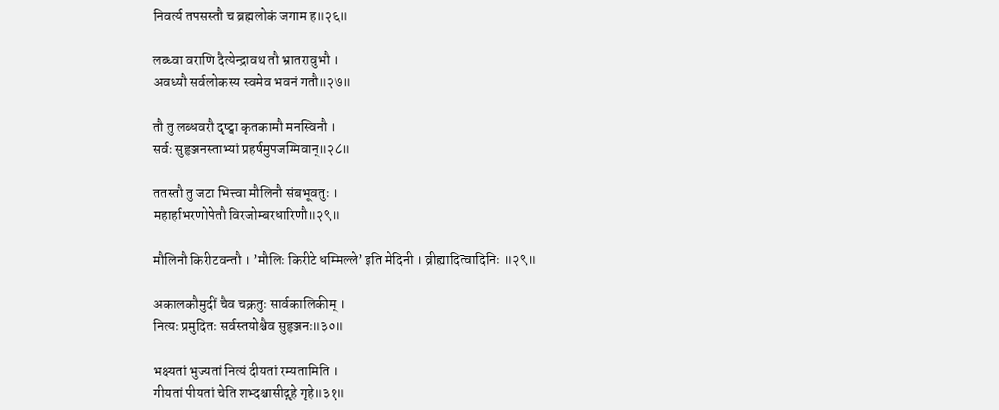निवर्त्य तपसस्तौ च ब्रह्मलोकं जगाम ह॥२६॥

लब्ध्वा वराणि दैत्येन्द्रावथ तौ भ्रातरावुभौ ।
अवध्यौ सर्वलोकस्य स्वमेव भवनं गतौ॥२७॥

तौ तु लब्धवरौ दृष्ट्वा कृतकामौ मनस्विनौ ।
सर्वः सुहृञ्जनस्ताभ्यां प्रहर्षमुपजग्मिवान्॥२८॥

ततस्तौ तु जटा भित्त्वा मौलिनौ संबभूवतुः ।
महार्हाभरणोपेतौ विरजोम्बरधारिणौ॥२९॥

मौलिनौ किरीटवन्तौ । ’मौलिः किरीटे धम्मिल्ले’ इति मेदिनी । व्रीह्यादित्वादिनिः ॥२९॥

अकालकौमुदीं चैव चक्रतुः सार्वकालिकीम् ।
नित्यः प्रमुदितः सर्वस्तयोश्चैव सुहृञ्जनः॥३०॥

भक्ष्यतां भुज्यतां नित्यं दीयतां रम्यतामिति ।
गीयतां पीयतां चेति शभ्दश्चासीद्गृहे गृहे॥३१॥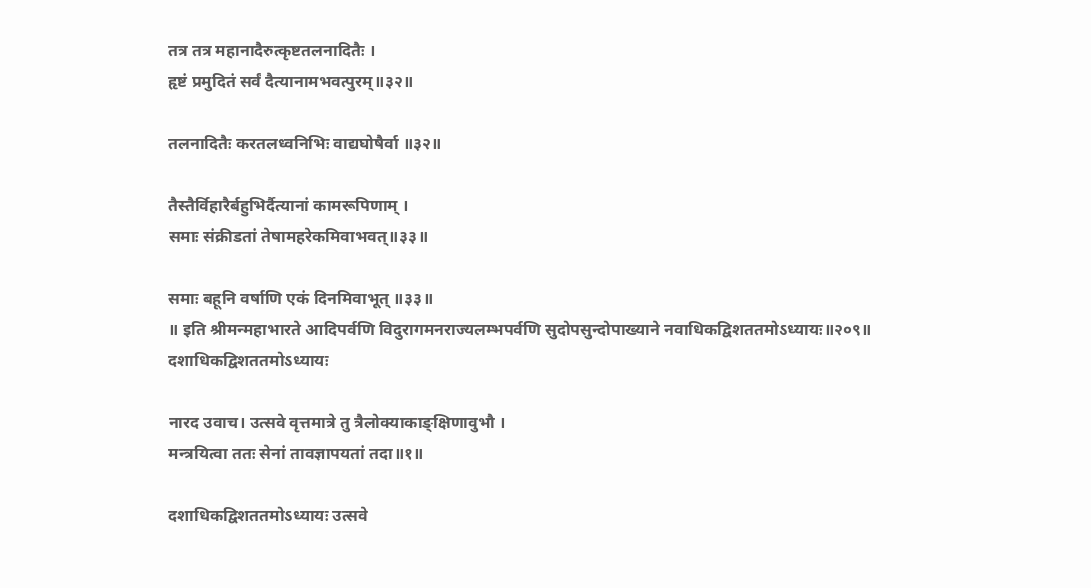तत्र तत्र महानादैरुत्कृष्टतलनादितैः ।
हृष्टं प्रमुदितं सर्वं दैत्यानामभवत्पुरम्॥३२॥

तलनादितैः करतलध्वनिभिः वाद्यघोषैर्वा ॥३२॥

तैस्तैर्विहारैर्बहुभिर्दैत्यानां कामरूपिणाम् ।
समाः संक्रीडतां तेषामहरेकमिवाभवत्॥३३॥

समाः बहूनि वर्षाणि एकं दिनमिवाभूत् ॥३३॥
॥ इति श्रीमन्महाभारते आदिपर्वणि विदुरागमनराज्यलम्भपर्वणि सुदोपसुन्दोपाख्याने नवाधिकद्विशततमोऽध्यायः॥२०९॥
दशाधिकद्विशततमोऽध्यायः

नारद उवाच। उत्सवे वृत्तमात्रे तु त्रैलोक्याकाङ्क्षिणावुभौ ।
मन्त्रयित्वा ततः सेनां तावज्ञापयतां तदा॥१॥

दशाधिकद्विशततमोऽध्यायः उत्सवे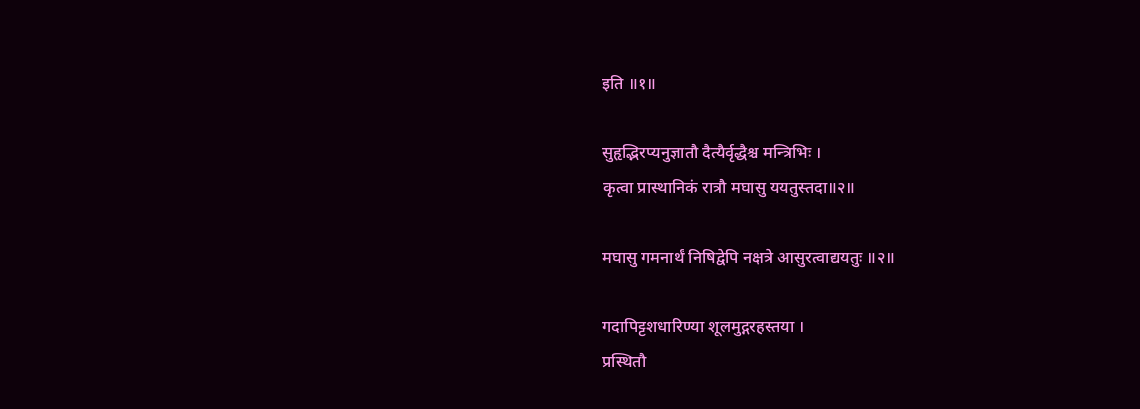इति ॥१॥

सुहृद्भिरप्यनुज्ञातौ दैत्यैर्वृद्धैश्च मन्त्रिभिः ।
कृत्वा प्रास्थानिकं रात्रौ मघासु ययतुस्तदा॥२॥

मघासु गमनार्थं निषिद्वेपि नक्षत्रे आसुरत्वाद्ययतुः ॥२॥

गदापिट्टशधारिण्या शूलमुद्गरहस्तया ।
प्रस्थितौ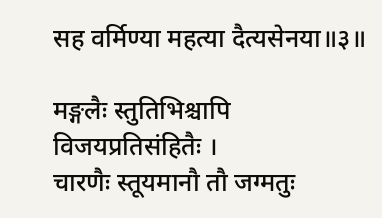सह वर्मिण्या महत्या दैत्यसेनया॥३॥

मङ्गलैः स्तुतिभिश्चापि विजयप्रतिसंहितैः ।
चारणैः स्तूयमानौ तौ जग्मतुः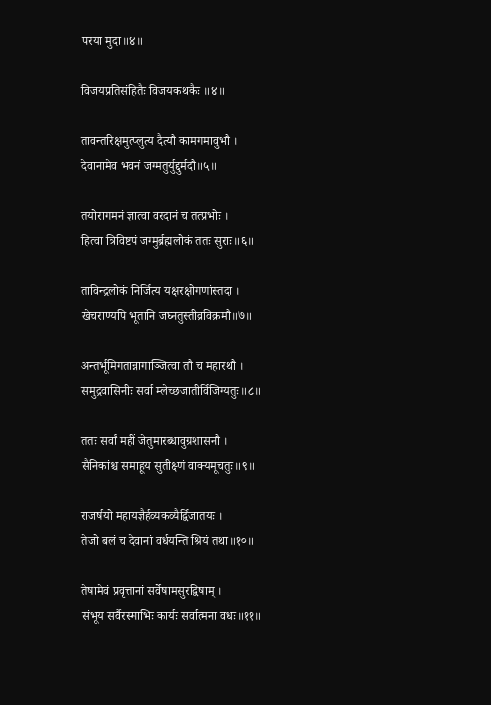परया मुदा॥४॥

विजयप्रतिसंहितैः विजयकथकैः ॥४॥

तावन्तरिक्षमुत्प्लुत्य दैत्यौ कामगमावुभौ ।
देवानामेव भवनं जग्मतुर्युद्दुर्मदौ॥५॥

तयोरागमनं ज्ञात्वा वरदानं च तत्प्रभोः ।
हित्वा त्रिविष्टपं जग्मुर्ब्रह्मलोकं ततः सुराः॥६॥

ताविन्द्रलोकं निर्जित्य यक्षरक्षोगणांस्तदा ।
खेचराण्यपि भूतानि जघ्नतुस्तीव्रविक्रमौ॥७॥

अन्तर्भूमिगतान्नागाञ्जित्वा तौ च महारथौ ।
समुद्रवासिनीः सर्वा म्लेच्छजातीर्विजिग्यतुः॥८॥

ततः सर्वां महीं जेतुमारब्धावुग्रशासनौ ।
सैनिकांश्च समाहूय सुतीक्ष्णं वाक्यमूचतुः॥९॥

राजर्षयो महायज्ञैर्हव्यकव्यैर्द्विजातयः ।
तेजो बलं च देवानां वर्धयन्ति श्रियं तथा॥१०॥

तेषामेवं प्रवृत्तानां सर्वेषामसुरद्विषाम् ।
संभूय सर्वैरस्माभिः कार्यः सर्वात्मना वधः॥११॥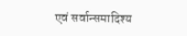एवं सर्वान्समादिश्य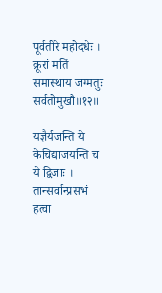पूर्वतीरे महोदधेः ।
क्रूरां मतिं समास्थाय जग्मतुः सर्वतोमुखौ॥१२॥

यज्ञैर्यजन्ति ये केचिद्याजयन्ति च ये द्विजाः ।
तान्सर्वान्प्रसभं हत्वा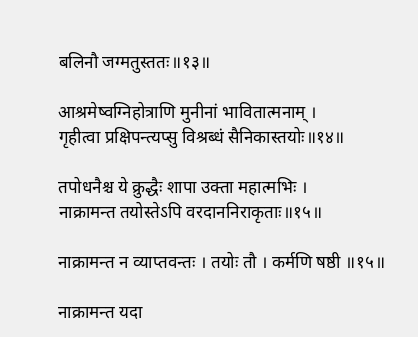बलिनौ जग्मतुस्ततः॥१३॥

आश्रमेष्वग्निहोत्राणि मुनीनां भावितात्मनाम् ।
गृहीत्वा प्रक्षिपन्त्यप्सु विश्रब्धं सैनिकास्तयोः॥१४॥

तपोधनैश्च ये क्रुद्धैः शापा उक्ता महात्मभिः ।
नाक्रामन्त तयोस्तेऽपि वरदाननिराकृताः॥१५॥

नाक्रामन्त न व्याप्तवन्तः । तयोः तौ । कर्मणि षष्ठी ॥१५॥

नाक्रामन्त यदा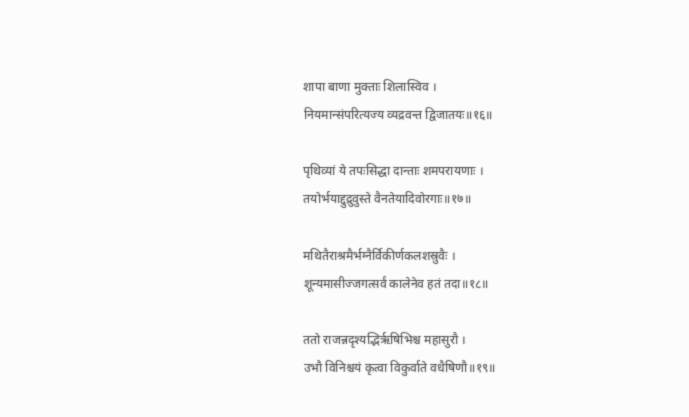शापा बाणा मुक्ताः शिलास्विव ।
नियमान्संपरित्यज्य व्यद्रवन्त द्विजातयः॥१६॥

पृथिव्यां ये तपःसिद्धा दान्ताः शमपरायणाः ।
तयोर्भयाद्दुद्रुवुस्ते वैनतेयादिवोरगाः॥१७॥

मथितैराश्रमैर्भग्नैर्विकीर्णकलशस्रुवैः ।
शून्यमासीज्जगत्सर्वं कालेनेव हतं तदा॥१८॥

ततो राजन्नदृश्यद्भिर्ऋषिभिश्च महासुरौ ।
उभौ विनिश्चयं कृत्वा विकुर्वाते वधैषिणौ॥१९॥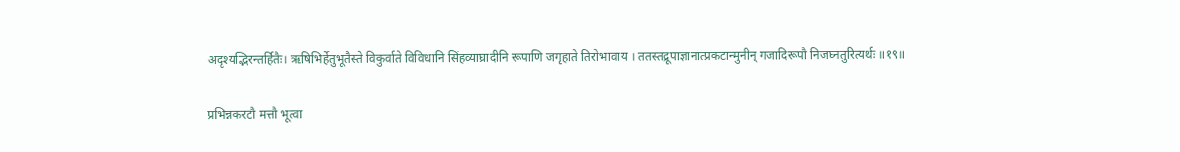अदृश्यद्भिरन्तर्हितैः। ऋषिभिर्हेतुभूतैस्ते विकुर्वाते विविधानि सिंहव्याघ्रादीनि रूपाणि जगृहाते तिरोभावाय । ततस्तद्रूपाज्ञानात्प्रकटान्मुनीन् गजादिरूपौ निजघ्नतुरित्यर्थः ॥१९॥

प्रभिन्नकरटौ मत्तौ भूत्वा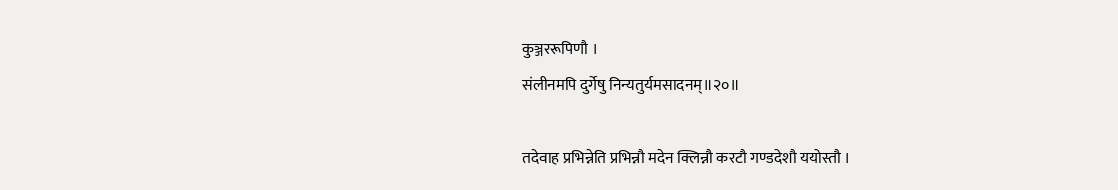कुञ्जररूपिणौ ।
संलीनमपि दुर्गेषु निन्यतुर्यमसादनम्॥२०॥

तदेवाह प्रभिन्नेति प्रभिन्नौ मदेन क्लिन्नौ करटौ गण्डदेशौ ययोस्तौ ।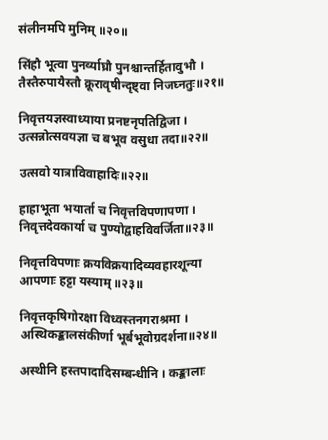संलीनमपि मुनिम् ॥२०॥

सिंहौ भूत्वा पुनर्व्याघ्रौ पुनश्चान्तर्हितावुभौ ।
तैस्तैरुपायैस्तौ क्रूरावृषीन्दृष्ट्वा निजघ्नतुः॥२१॥

निवृत्तयज्ञस्वाध्याया प्रनष्टनृपतिद्विजा ।
उत्सन्नोत्सवयज्ञा च बभूव वसुधा तदा॥२२॥

उत्सवो यात्राविवाहादिः॥२२॥

हाहाभूता भयार्ता च निवृत्तविपणापणा ।
निवृत्तदेवकार्या च पुण्योद्वाहविवर्जिता॥२३॥

निवृत्तविपणाः क्रयविक्रयादिव्यवहारशून्या आपणाः हट्टा यस्याम् ॥२३॥

निवृत्तकृषिगोरक्षा विध्वस्तनगराश्रमा ।
अस्थिकङ्कालसंकीर्णा भूर्बभूवोग्रदर्शना॥२४॥

अस्थीनि हस्तपादादिसम्बन्धीनि । कङ्कालाः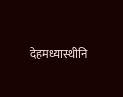देहमध्यास्थीनि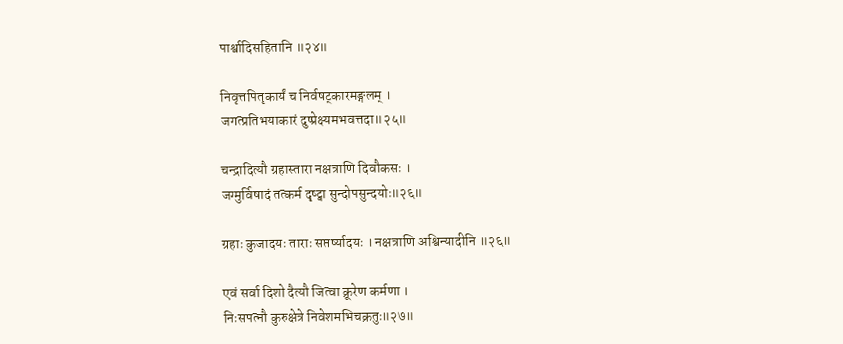पार्श्वादिसहितानि ॥२४॥

निवृत्तपितृकार्यं च निर्वषट्कारमङ्गलम् ।
जगत्प्रतिभयाकारं दुष्प्रेक्ष्यमभवत्तदा॥२५॥

चन्द्रादित्यौ ग्रहास्तारा नक्षत्राणि दिवौकसः ।
जग्मुर्विषादं तत्कर्म दृष्ट्वा सुन्दोपसुन्दयोः॥२६॥

ग्रहाः कुजादयः ताराः सप्तर्ष्यादयः । नक्षत्राणि अश्विन्यादीनि ॥२६॥

एवं सर्वा दिशो दैत्यौ जित्वा क्रूरेण कर्मणा ।
निःसपत्नौ कुरुक्षेत्रे निवेशमभिचक्रतुः॥२७॥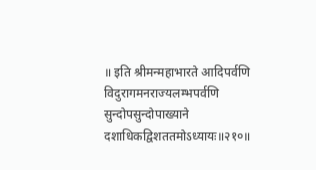॥ इति श्रीमन्महाभारते आदिपर्वणि विदुरागमनराज्यलम्भपर्वणि सुन्दोपसुन्दोपाख्याने दशाधिकद्विशततमोऽध्यायः॥२१०॥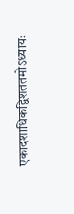एकादशाधिकद्विशततमोऽध्यायः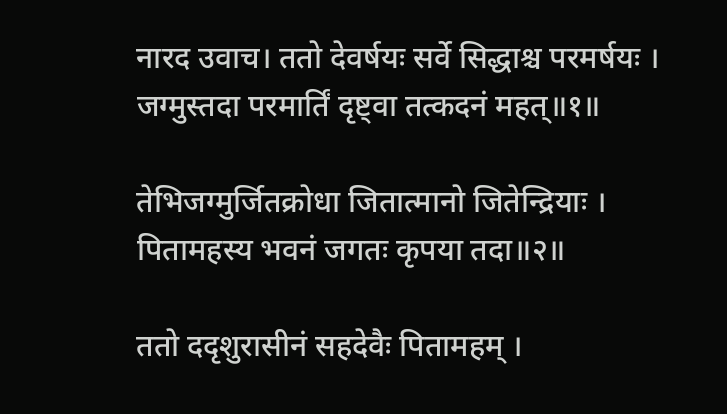नारद उवाच। ततो देवर्षयः सर्वे सिद्धाश्च परमर्षयः ।
जग्मुस्तदा परमार्तिं दृष्ट्वा तत्कदनं महत्॥१॥

तेभिजग्मुर्जितक्रोधा जितात्मानो जितेन्द्रियाः ।
पितामहस्य भवनं जगतः कृपया तदा॥२॥

ततो ददृशुरासीनं सहदेवैः पितामहम् ।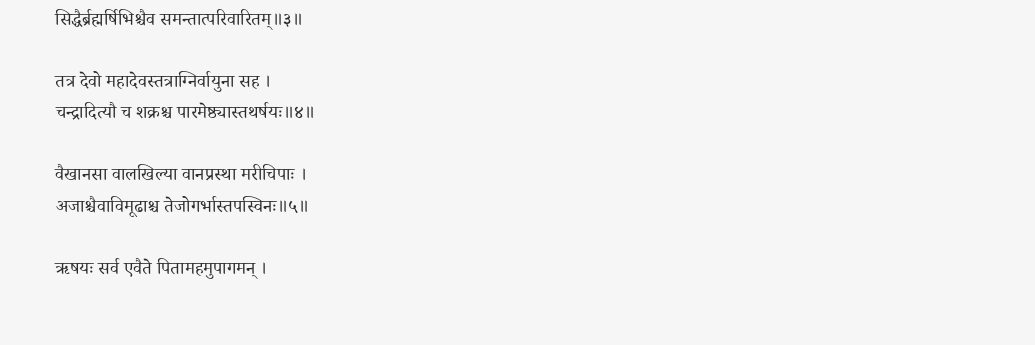सिद्धैर्ब्रह्मर्षिभिश्चैव समन्तात्परिवारितम्॥३॥

तत्र देवो महादेवस्तत्राग्निर्वायुना सह ।
चन्द्रादित्यौ च शक्रश्च पारमेष्ठ्यास्तथर्षयः॥४॥

वैखानसा वालखिल्या वानप्रस्था मरीचिपाः ।
अजाश्चैवाविमूढाश्च तेजोगर्भास्तपस्विनः॥५॥

ऋषयः सर्व एवैते पितामहमुपागमन् ।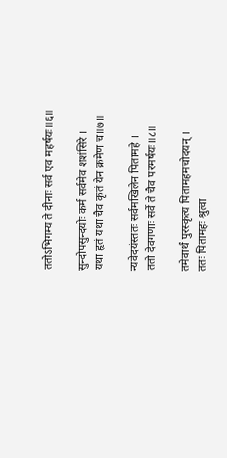ततोऽभिगम्य ते दीनाः सर्व एव महर्षयः॥६॥

सुन्दोपसुन्दयोः कर्म सर्वमेव शशंसिरे ।
यथा हृतं यथा चैव कृतं येन क्रमेण च॥७॥

न्यवेदयंस्ततः सर्वमखिलेन पितामहे ।
ततो देवगणाः सर्वे ते चैव परमर्षयः॥८॥

तमेवार्थं पुरस्कृत्य पितामहमचोदयन् ।
ततः पितामहः श्रुत्वा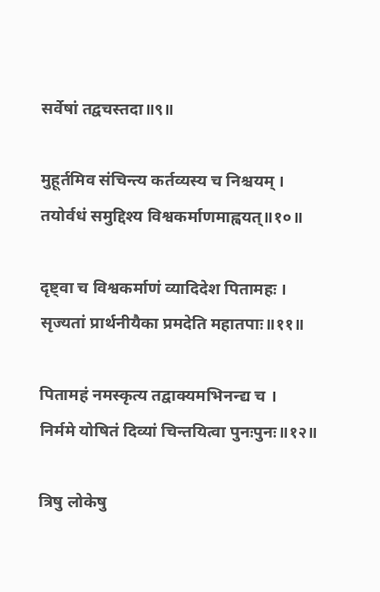सर्वेषां तद्वचस्तदा॥९॥

मुहूर्तमिव संचिन्त्य कर्तव्यस्य च निश्चयम् ।
तयोर्वधं समुद्दिश्य विश्वकर्माणमाह्वयत्॥१०॥

दृष्ट्वा च विश्वकर्माणं व्यादिदेश पितामहः ।
सृज्यतां प्रार्थनीयैका प्रमदेति महातपाः॥११॥

पितामहं नमस्कृत्य तद्वाक्यमभिनन्द्य च ।
निर्ममे योषितं दिव्यां चिन्तयित्वा पुनःपुनः॥१२॥

त्रिषु लोकेषु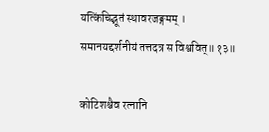यत्किंचिद्भूतं स्थावरजङ्गमम् ।
समानयद्दर्शनीयं तत्तदत्र स विश्ववित्॥१३॥

कोटिशश्चैव रत्नानि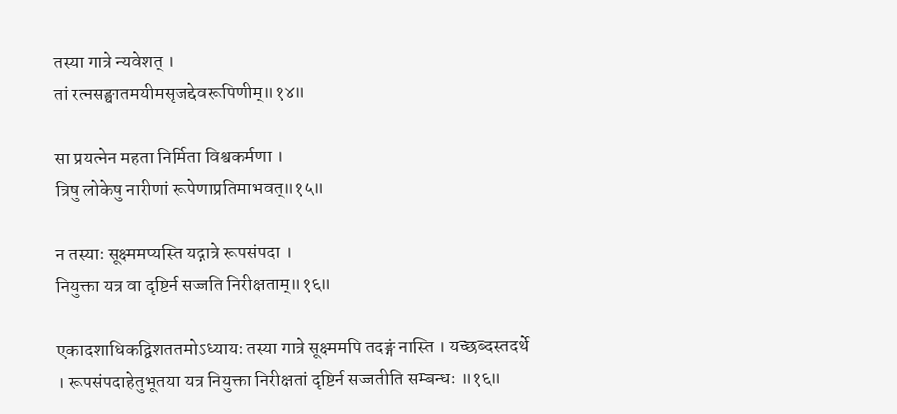तस्या गात्रे न्यवेशत् ।
तां रत्नसङ्घातमयीमसृजद्देवरूपिणीम्॥१४॥

सा प्रयत्नेन महता निर्मिता विश्वकर्मणा ।
त्रिषु लोकेषु नारीणां रूपेणाप्रतिमाभवत्॥१५॥

न तस्याः सूक्ष्ममप्यस्ति यद्गात्रे रूपसंपदा ।
नियुक्ता यत्र वा दृष्टिर्न सज्जति निरीक्षताम्॥१६॥

एकादशाधिकद्विशततमोऽध्यायः तस्या गात्रे सूक्ष्ममपि तदङ्गं नास्ति । यच्छब्दस्तदर्थे । रूपसंपदाहेतुभूतया यत्र नियुक्ता निरीक्षतां दृष्टिर्न सज्जतीति सम्बन्धः ॥१६॥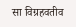सा विग्रहवतीव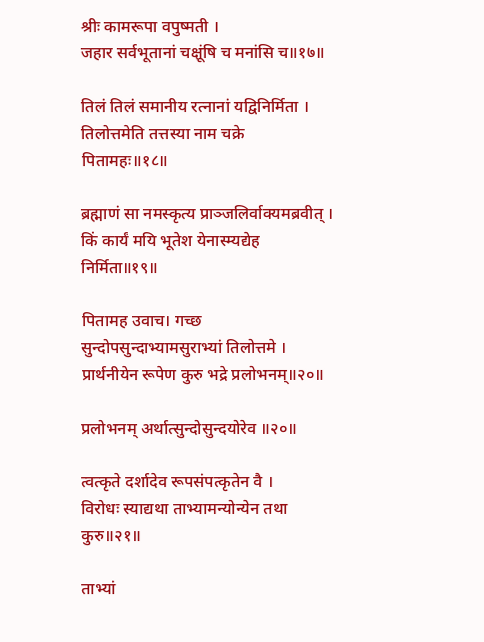श्रीः कामरूपा वपुष्मती ।
जहार सर्वभूतानां चक्षूंषि च मनांसि च॥१७॥

तिलं तिलं समानीय रत्नानां यद्विनिर्मिता ।
तिलोत्तमेति तत्तस्या नाम चक्रे पितामहः॥१८॥

ब्रह्माणं सा नमस्कृत्य प्राञ्जलिर्वाक्यमब्रवीत् ।
किं कार्यं मयि भूतेश येनास्म्यद्येह निर्मिता॥१९॥

पितामह उवाच। गच्छ सुन्दोपसुन्दाभ्यामसुराभ्यां तिलोत्तमे ।
प्रार्थनीयेन रूपेण कुरु भद्रे प्रलोभनम्॥२०॥

प्रलोभनम् अर्थात्सुन्दोसुन्दयोरेव ॥२०॥

त्वत्कृते दर्शादेव रूपसंपत्कृतेन वै ।
विरोधः स्याद्यथा ताभ्यामन्योन्येन तथा कुरु॥२१॥

ताभ्यां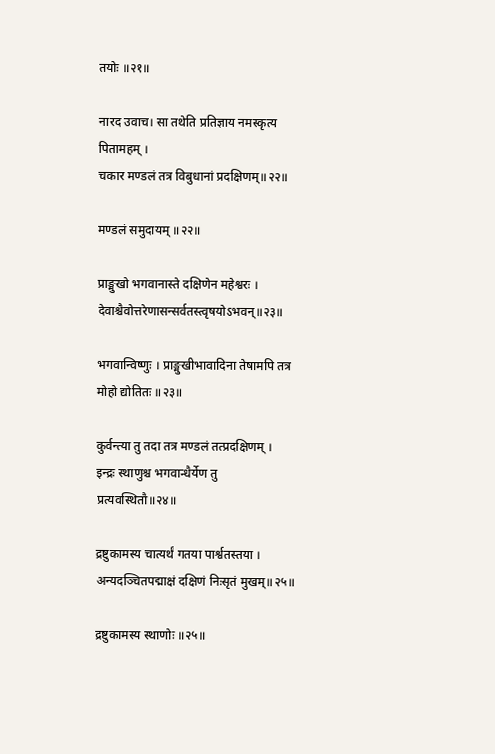तयोः ॥२१॥

नारद उवाच। सा तथेति प्रतिज्ञाय नमस्कृत्य पितामहम् ।
चकार मण्डलं तत्र विबुधानां प्रदक्षिणम्॥२२॥

मण्डलं समुदायम् ॥२२॥

प्राङ्मुखो भगवानास्ते दक्षिणेन महेश्वरः ।
देवाश्चैवोत्तरेणासन्सर्वतस्त्वृषयोऽभवन्॥२३॥

भगवान्विष्णुः । प्राङ्मुखीभावादिना तेषामपि तत्र मोहो द्योतितः ॥२३॥

कुर्वन्त्या तु तदा तत्र मण्डलं तत्प्रदक्षिणम् ।
इन्द्रः स्थाणुश्च भगवान्धैर्येण तु प्रत्यवस्थितौ॥२४॥

द्रष्टुकामस्य चात्यर्थं गतया पार्श्वतस्तया ।
अन्यदञ्चितपद्माक्षं दक्षिणं निःसृतं मुखम्॥२५॥

द्रष्टुकामस्य स्थाणोः ॥२५॥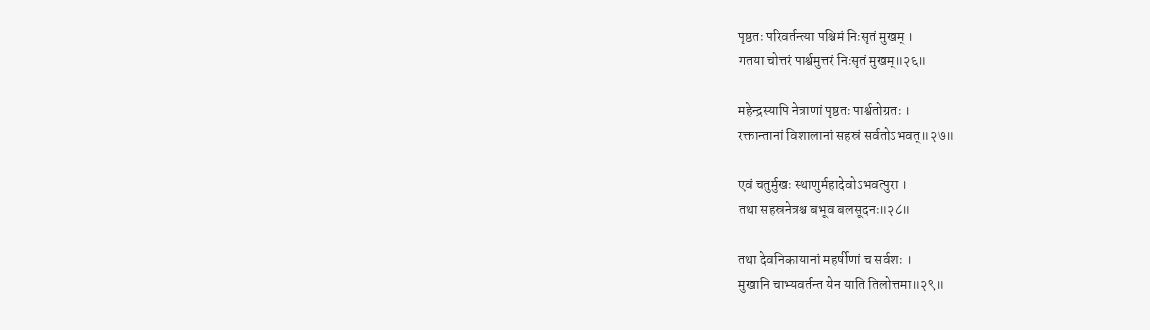पृष्ठतः परिवर्तन्त्या पश्चिमं निःसृतं मुखम् ।
गतया चोत्तरं पार्श्वमुत्तरं निःसृतं मुखम्॥२६॥

महेन्द्रस्यापि नेत्राणां पृष्ठतः पार्श्वतोग्रतः ।
रक्तान्तानां विशालानां सहस्रं सर्वतोऽभवत्॥२७॥

एवं चतुर्मुखः स्थाणुर्महादेवोऽभवत्पुरा ।
तथा सहस्रनेत्रश्च बभूव बलसूदनः॥२८॥

तथा देवनिकायानां महर्षीणां च सर्वशः ।
मुखानि चाभ्यवर्तन्त येन याति तिलोत्तमा॥२९॥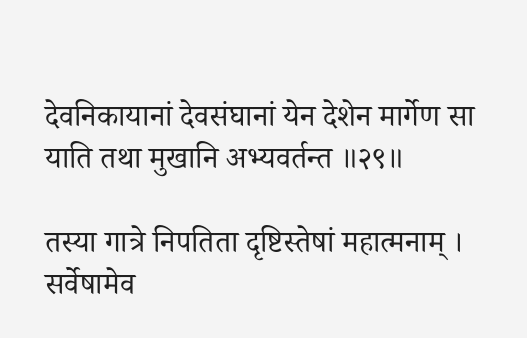देवनिकायानां देवसंघानां येन देशेन मार्गेण सा याति तथा मुखानि अभ्यवर्तन्त ॥२९॥

तस्या गात्रे निपतिता दृष्टिस्तेषां महात्मनाम् ।
सर्वेषामेव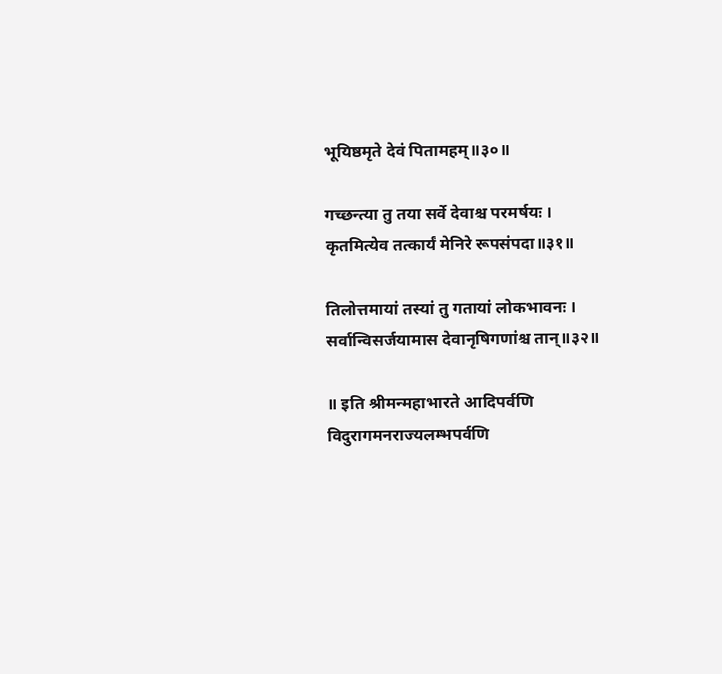भूयिष्ठमृते देवं पितामहम्॥३०॥

गच्छन्त्या तु तया सर्वे देवाश्च परमर्षयः ।
कृतमित्येव तत्कार्यं मेनिरे रूपसंपदा॥३१॥

तिलोत्तमायां तस्यां तु गतायां लोकभावनः ।
सर्वान्विसर्जयामास देवानृषिगणांश्च तान्॥३२॥

॥ इति श्रीमन्महाभारते आदिपर्वणि विदुरागमनराज्यलम्भपर्वणि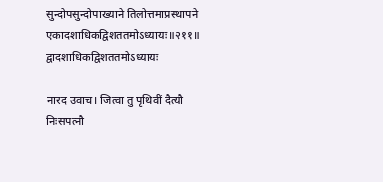सुन्दोपसुन्दोपाख्याने तिलोत्तमाप्रस्थापने एकादशाधिकद्विशततमोऽध्यायः॥२११॥
द्वादशाधिकद्विशततमोऽध्यायः

नारद उवाच। जित्वा तु पृथिवीं दैत्यौ निःसपत्नौ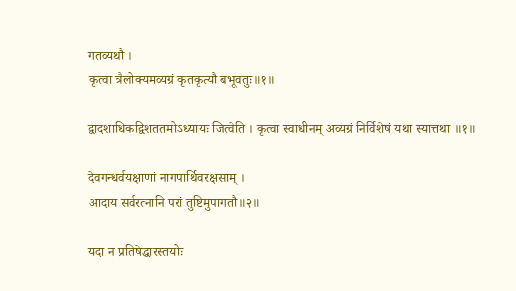गतव्यथौ ।
कृत्वा त्रैलोक्यमव्यग्रं कृतकृत्यौ बभूवतुः॥१॥

द्वादशाधिकद्विशततमोऽध्यायः जित्वेति । कृत्वा स्वाधीनम् अव्यग्रं निर्विशेषं यथा स्यात्तथा ॥१॥

देवगन्धर्वयक्षाणां नागपार्थिवरक्षसाम् ।
आदाय सर्वरत्नानि परां तुष्टिमुपागतौ॥२॥

यदा न प्रतिषेद्धारस्तयोः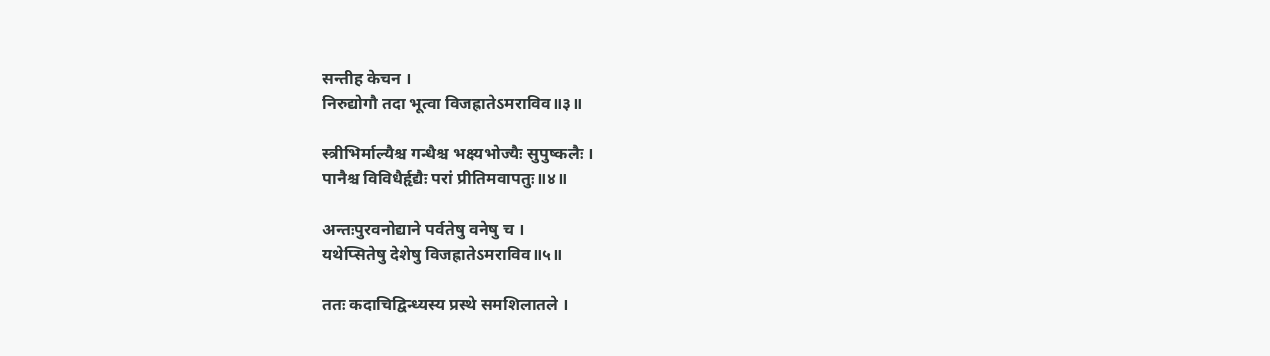सन्तीह केचन ।
निरुद्योगौ तदा भूत्वा विजह्रातेऽमराविव॥३॥

स्त्रीभिर्माल्यैश्च गन्धैश्च भक्ष्यभोज्यैः सुपुष्कलैः ।
पानैश्च विविधैर्हृद्यैः परां प्रीतिमवापतुः॥४॥

अन्तःपुरवनोद्याने पर्वतेषु वनेषु च ।
यथेप्सितेषु देशेषु विजह्रातेऽमराविव॥५॥

ततः कदाचिद्विन्ध्यस्य प्रस्थे समशिलातले ।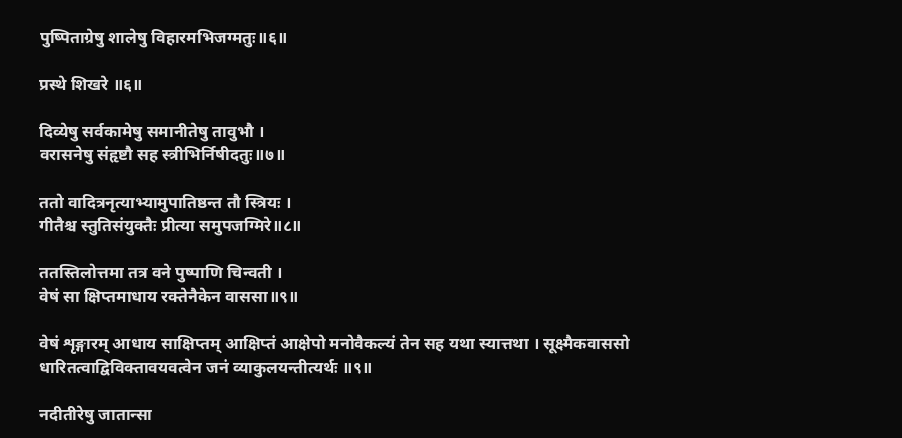पुष्पिताग्रेषु शालेषु विहारमभिजग्मतुः॥६॥

प्रस्थे शिखरे ॥६॥

दिव्येषु सर्वकामेषु समानीतेषु तावुभौ ।
वरासनेषु संहृष्टौ सह स्त्रीभिर्निषीदतुः॥७॥

ततो वादित्रनृत्याभ्यामुपातिष्ठन्त तौ स्त्रियः ।
गीतैश्च स्तुतिसंयुक्तैः प्रीत्या समुपजग्मिरे॥८॥

ततस्तिलोत्तमा तत्र वने पुष्पाणि चिन्वती ।
वेषं सा क्षिप्तमाधाय रक्तेनैकेन वाससा॥९॥

वेषं शृङ्गारम् आधाय साक्षिप्तम् आक्षिप्तं आक्षेपो मनोवैकल्यं तेन सह यथा स्यात्तथा । सूक्ष्मैकवाससो धारितत्वाद्विविक्तावयवत्वेन जनं व्याकुलयन्तीत्यर्थः ॥९॥

नदीतीरेषु जातान्सा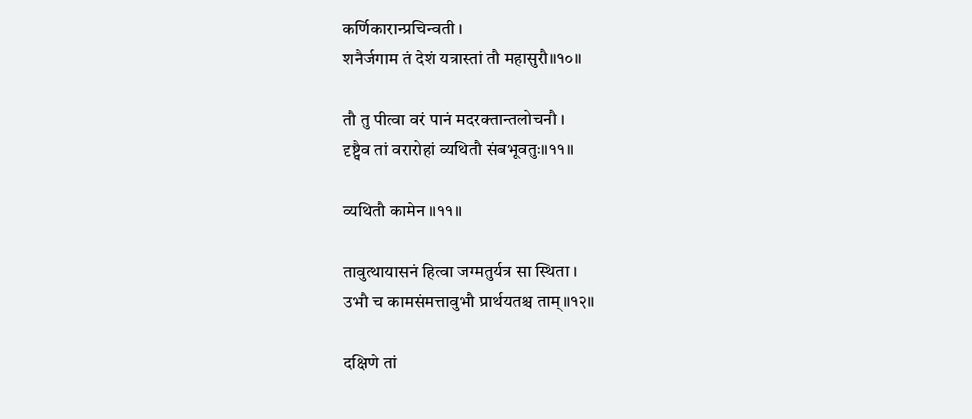कर्णिकारान्प्रचिन्वती ।
शनैर्जगाम तं देशं यत्रास्तां तौ महासुरौ॥१०॥

तौ तु पीत्वा वरं पानं मदरक्तान्तलोचनौ ।
दृष्ट्वैव तां वरारोहां व्यथितौ संबभूवतुः॥११॥

व्यथितौ कामेन ॥११॥

तावुत्थायासनं हित्वा जग्मतुर्यत्र सा स्थिता ।
उभौ च कामसंमत्तावुभौ प्रार्थयतश्च ताम्॥१२॥

दक्षिणे तां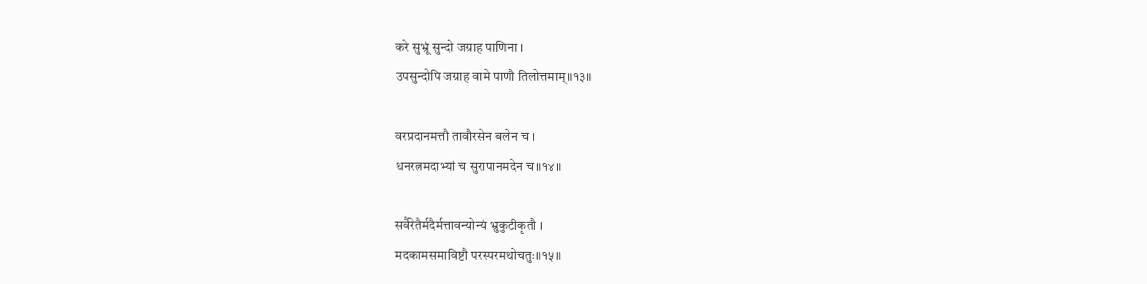करे सुभ्रूं सुन्दो जग्राह पाणिना ।
उपसुन्दोपि जग्राह वामे पाणौ तिलोत्तमाम्॥१३॥

वरप्रदानमत्तौ तावौरसेन बलेन च ।
धनरत्नमदाभ्यां च सुरापानमदेन च॥१४॥

सर्वैरेतैर्मदैर्मत्तावन्योन्यं भ्रुकुटीकृतौ ।
मदकामसमाविष्टौ परस्परमथोचतुः॥१५॥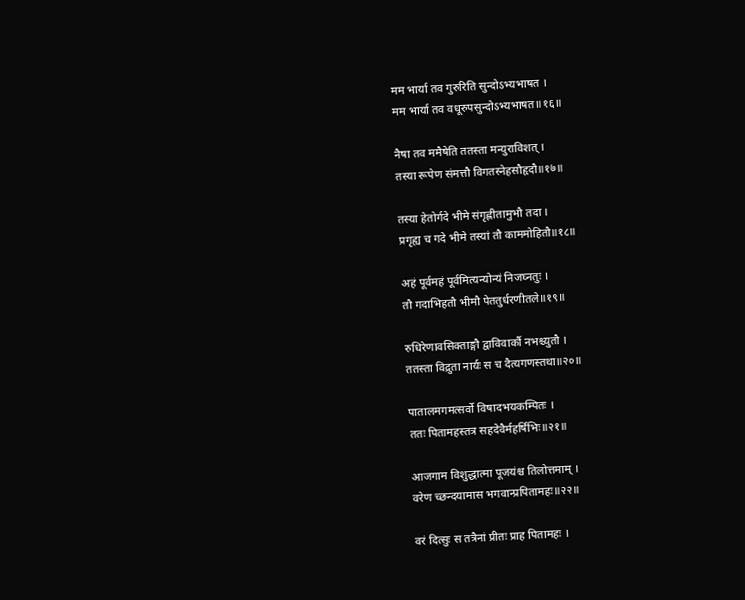मम भार्या तव गुरुरिति सुन्दोऽभ्यभाषत ।
मम भार्या तव वधूरुपसुन्दोऽभ्यभाषत॥१६॥

नैषा तव ममैषेति ततस्ता मन्युराविशत् ।
तस्या रूपेण संमत्तौ विगतस्नेहसौहृदौ॥१७॥

तस्या हेतोर्गदे भीमे संगृह्णीतामुभौ तदा ।
प्रगृह्य च गदे भीमे तस्यां तौ काममोहितौ॥१८॥

अहं पूर्वमहं पूर्वमित्यन्योन्यं निजघ्नतुः ।
तौ गदाभिहतौ भीमौ पेततुर्धरणीतले॥१९॥

रुधिरेणावसिक्ताङ्गौ द्वाविवार्कौ नभश्च्युतौ ।
ततस्ता विद्रुता नार्यः स च दैत्यगणस्तथा॥२०॥

पातालमगमत्सर्वो विषादभयकम्पितः ।
ततः पितामहस्तत्र सहदेवैर्महर्षिभिः॥२१॥

आजगाम विशुद्धात्मा पूजयंश्च तिलोत्तमाम् ।
वरेण च्छन्दयामास भगवान्प्रपितामहः॥२२॥

वरं दित्सुः स तत्रैनां प्रीतः प्राह पितामहः ।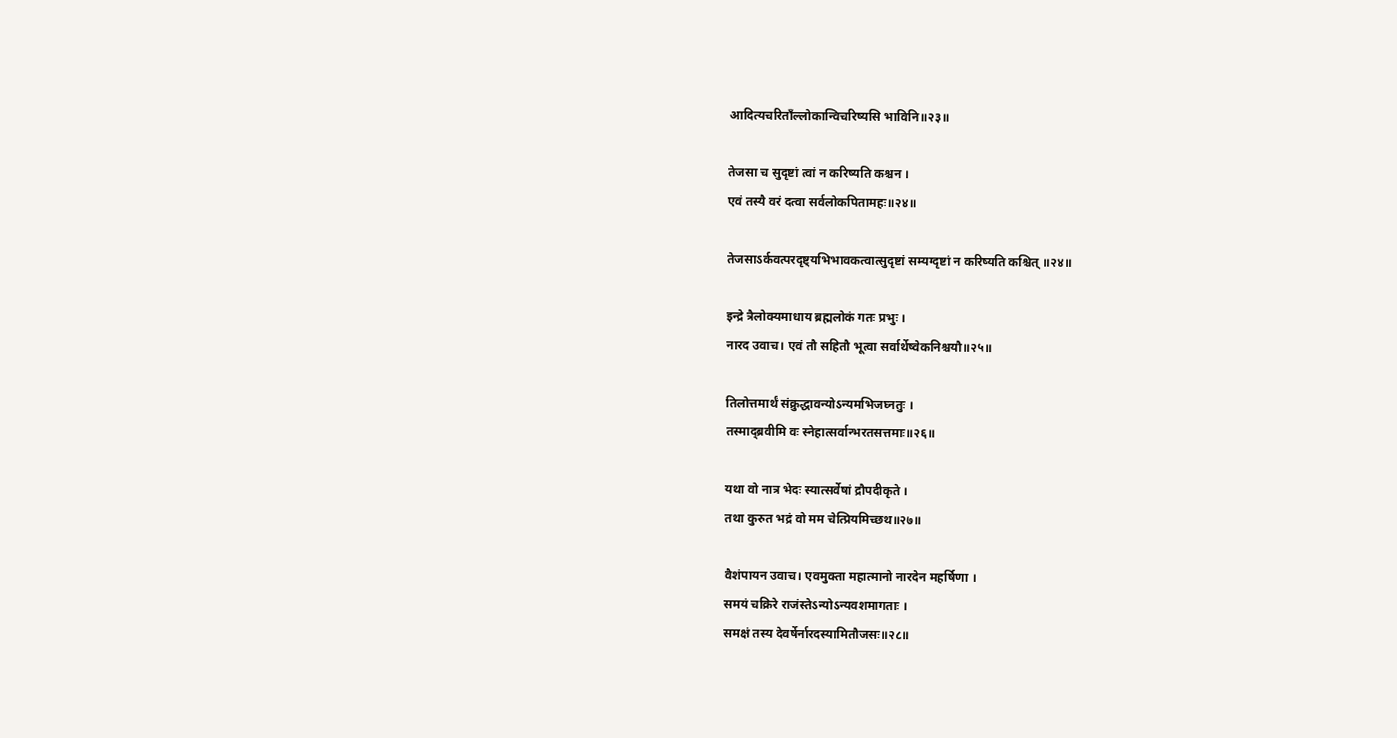आदित्यचरिताँल्लोकान्विचरिष्यसि भाविनि॥२३॥

तेजसा च सुदृष्टां त्वां न करिष्यति कश्चन ।
एवं तस्यै वरं दत्वा सर्वलोकपितामहः॥२४॥

तेजसाऽर्कवत्परदृष्ट्यभिभावकत्वात्सुदृष्टां सम्यग्दृष्टां न करिष्यति कश्चित् ॥२४॥

इन्द्रे त्रैलोक्यमाधाय ब्रह्मलोकं गतः प्रभुः ।
नारद उवाच। एवं तौ सहितौ भूत्वा सर्वार्थेष्वेकनिश्चयौ॥२५॥

तिलोत्तमार्थं संक्रुद्धावन्योऽन्यमभिजघ्नतुः ।
तस्माद्ब्रवीमि वः स्नेहात्सर्वान्भरतसत्तमाः॥२६॥

यथा वो नात्र भेदः स्यात्सर्वेषां द्रौपदीकृते ।
तथा कुरुत भद्रं वो मम चेत्प्रियमिच्छथ॥२७॥

वैशंपायन उवाच। एवमुक्ता महात्मानो नारदेन महर्षिणा ।
समयं चक्रिरे राजंस्तेऽन्योऽन्यवशमागताः ।
समक्षं तस्य देवर्षेर्नारदस्यामितौजसः॥२८॥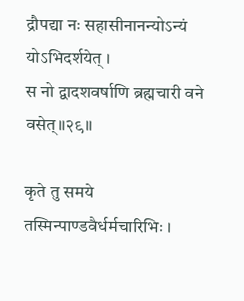द्रौपद्या नः सहासीनानन्योऽन्यं योऽभिदर्शयेत् ।
स नो द्वादशवर्षाणि ब्रह्मचारी वने वसेत्॥२९॥

कृते तु समये तस्मिन्पाण्डवैर्धर्मचारिभिः ।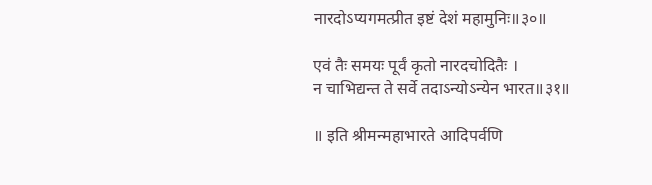नारदोऽप्यगमत्प्रीत इष्टं देशं महामुनिः॥३०॥

एवं तैः समयः पूर्वं कृतो नारदचोदितैः ।
न चाभिद्यन्त ते सर्वे तदाऽन्योऽन्येन भारत॥३१॥

॥ इति श्रीमन्महाभारते आदिपर्वणि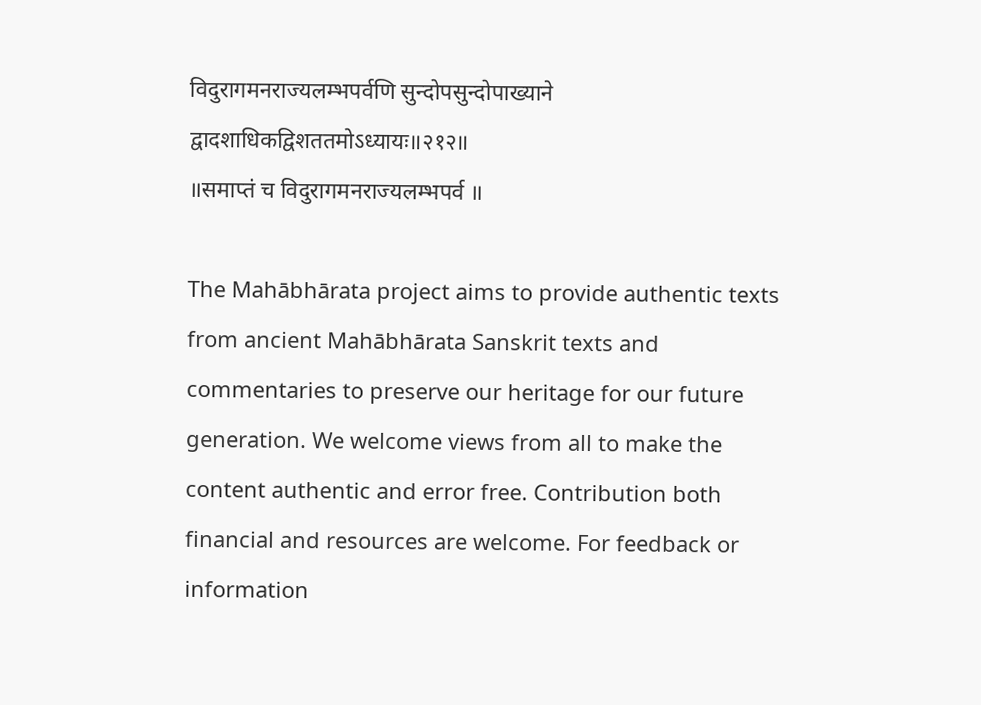विदुरागमनराज्यलम्भपर्वणि सुन्दोपसुन्दोपाख्याने द्वादशाधिकद्विशततमोऽध्यायः॥२१२॥
॥समाप्तं च विदुरागमनराज्यलम्भपर्व ॥

The Mahābhārata project aims to provide authentic texts from ancient Mahābhārata Sanskrit texts and commentaries to preserve our heritage for our future generation. We welcome views from all to make the content authentic and error free. Contribution both financial and resources are welcome. For feedback or information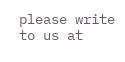please write to us at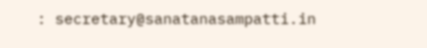: secretary@sanatanasampatti.in